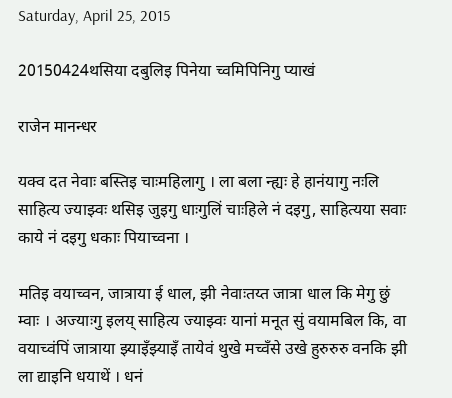Saturday, April 25, 2015

20150424थसिया दबुलिइ पिनेया च्वमिपिनिगु प्याखं

राजेन मानन्धर

यक्व दत नेवाः बस्तिइ चाःमहिलागु । ला बला न्ह्यः हे हानंयागु नःलि साहित्य ज्याझ्वः थसिइ जुइगु धाःगुलिं चाःहिले नं दइगु, साहित्यया सवाः काये नं दइगु धकाः पियाच्वना ।

मतिइ वयाच्वन, जात्राया ई धाल, झी नेवाःतय्त जात्रा धाल कि मेगु छुं म्वाः । अज्याःगु इलय् साहित्य ज्याझ्वः यानां मनूत सुं वयामबिल कि, वा वयाच्वंपिं जात्राया झ्याइँझ्याइँ तायेवं थुखे मच्वँसे उखे हुरुरुरु वनकि झी ला द्याइनि धयाथें । धनं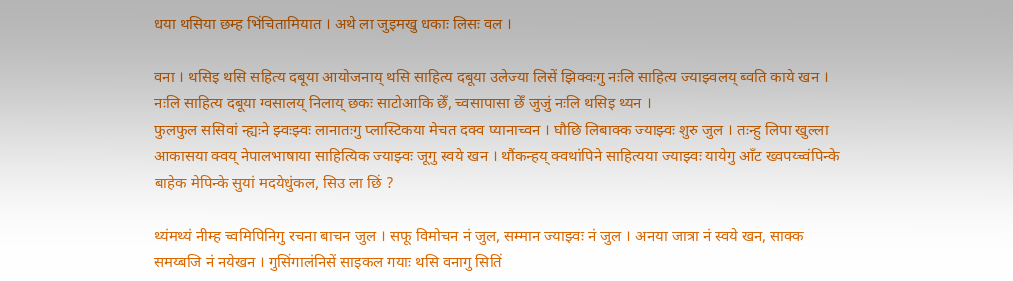धया थसिया छम्ह भिंचितामियात । अथे ला जुइमखु धकाः लिसः वल ।

वना । थसिइ थसि सहित्य दबूया आयोजनाय् थसि साहित्य दबूया उलेज्या लिसें झिक्वःगु नःलि साहित्य ज्याझ्वलय् ब्वति काये खन । नःलि साहित्य दबूया ग्वसालय् निलाय् छकः साटोआकि छेँ, च्वसापासा छेँ जुजुं नःलि थसिइ थ्यन ।
फुलफुल ससिवां न्ह्यःने झ्वःझ्वः लानातःगु प्लास्टिकया मेचत दक्व प्यानाच्वन । घौछि लिबाक्क ज्याझ्वः शुरु जुल । तःन्हु लिपा खुल्ला आकासया क्वय् नेपालभाषाया साहित्यिक ज्याझ्वः जूगु स्वये खन । थौंकन्हय् क्वथांपिने साहित्यया ज्याझ्वः यायेगु आँट ख्वपय्च्वंपिन्के बाहेक मेपिन्के सुयां मदयेधुंकल, सिउ ला छिं ?

थ्यंमथ्यं नीम्ह च्वमिपिनिगु रचना बाचन जुल । सफू विमोचन नं जुल, सम्मान ज्याझ्वः नं जुल । अनया जात्रा नं स्वये खन, साक्क समय्बजि नं नयेखन । गुसिंगालंनिसें साइकल गयाः थसि वनागु सितिं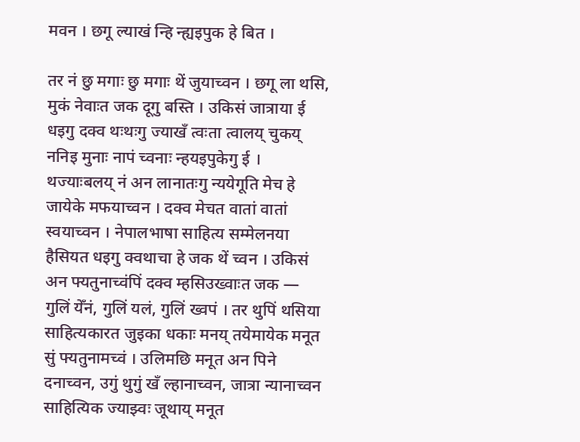मवन । छगू ल्याखं न्हि न्ह्यइपुक हे बित ।

तर नं छु मगाः छु मगाः थें जुयाच्वन । छगू ला थसि, मुकं नेवाःत जक दूगु बस्ति । उकिसं जात्राया ई धइगु दक्व थःथःगु ज्याखँ त्वःता त्वालय् चुकय् ननिइ मुनाः नापं च्वनाः न्हयइपुकेगु ई । थज्याःबलय् नं अन लानातःगु न्ययेगूति मेच हे जायेके मफयाच्वन । दक्व मेचत वातां वातां स्वयाच्वन । नेपालभाषा साहित्य सम्मेलनया हैसियत धइगु क्वथाचा हे जक थें च्वन । उकिसं अन फ्यतुनाच्वंपिं दक्व म्हसिउख्वाःत जक — गुलिं येँनं, गुलिं यलं, गुलिं ख्वपं । तर थुपिं थसिया साहित्यकारत जुइका धकाः मनय् तयेमायेक मनूत सुं फ्यतुनामच्वं । उलिमछि मनूत अन पिने दनाच्वन, उगुं थुगुं खँ ल्हानाच्वन, जात्रा न्यानाच्वन साहित्यिक ज्याझ्वः जूथाय् मनूत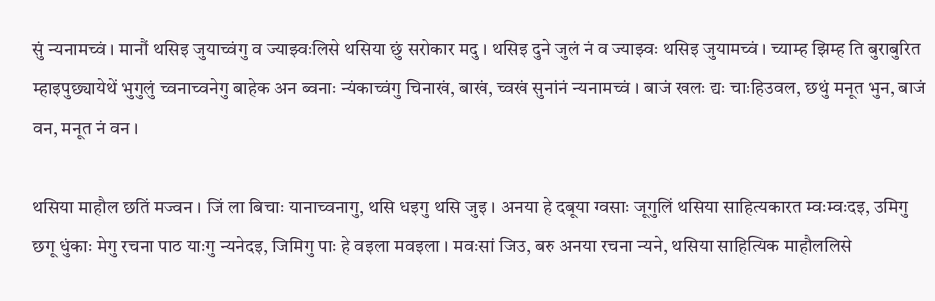सुं न्यनामच्वं । मानौं थसिइ जुयाच्वंगु व ज्याझ्वःलिसे थसिया छुं सरोकार मदु । थसिइ दुने जुलं नं व ज्याझ्वः थसिइ जुयामच्वं । च्याम्ह झिम्ह ति बुराबुरित म्हाइपुछ्यायेथें भुगुलुं च्वनाच्वनेगु बाहेक अन ब्वनाः न्यंकाच्वंगु चिनाखं, बाखं, च्वखं सुनांनं न्यनामच्वं । बाजं खलः द्यः चाःहिउवल, छथुं मनूत भुन, बाजं वन, मनूत नं वन ।

थसिया माहौल छतिं मज्वन । जिं ला बिचाः यानाच्वनागु, थसि धइगु थसि जुइ । अनया हे दबूया ग्वसाः जूगुलिं थसिया साहित्यकारत म्वःम्वःदइ, उमिगु छगू धुंकाः मेगु रचना पाठ याःगु न्यनेदइ, जिमिगु पाः हे वइला मवइला । मवःसां जिउ, बरु अनया रचना न्यने, थसिया साहित्यिक माहौललिसे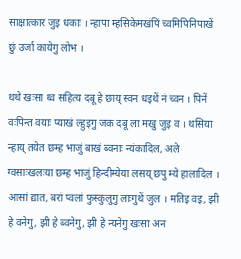साक्षात्कार जुइ धकाः । न्हापा म्हसिकेमखंपिं च्वमिपिनिपाखें छुं उर्जा कायेगु लोभ ।

थथे खःसा थ्व सहित्य दबू हे छाय् स्वन धइथें नं च्वन । पिनें वःपिन्त वयाः प्याखं ल्हुइगु जक दबू ला मखु जुइ व । थसिया न्हाय् तयेत छम्ह भाजुं बाखं ब्वनाः न्यंकादिल, अले ग्वसाःखलःया छम्ह भाजुं हिन्दीम्येया लसय् छपु म्ये हालादिल । आसां द्यात, बरां प्वलां फुस्कुलुगु लाःगुथें जुल । मतिइ वइ, झी हे वनेगु, झी हे ब्वनेगु, झी हे न्यनेगु खःसा अन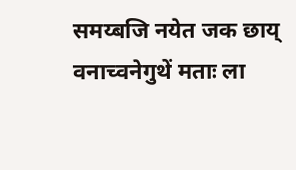समय्बजि नयेत जक छाय् वनाच्वनेगुथें मताः ला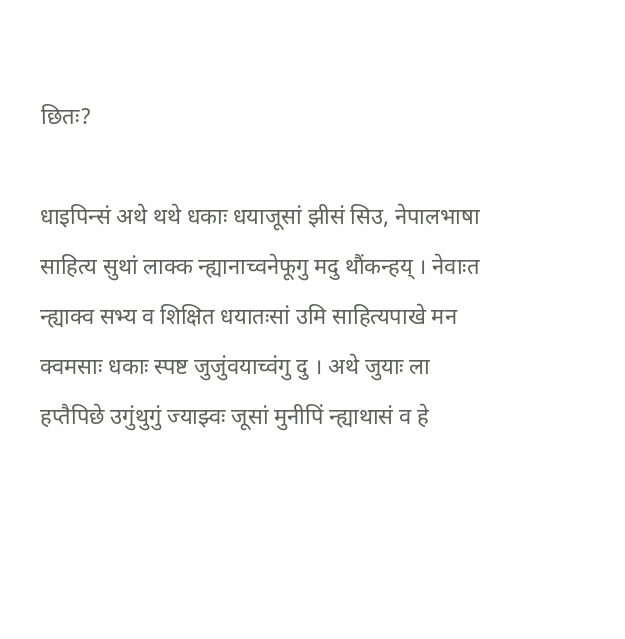छितः?

धाइपिन्सं अथे थथे धकाः धयाजूसां झीसं सिउ, नेपालभाषा साहित्य सुथां लाक्क न्ह्यानाच्वनेफूगु मदु थौंकन्हय् । नेवाःत न्ह्याक्व सभ्य व शिक्षित धयातःसां उमि साहित्यपाखे मन क्वमसाः धकाः स्पष्ट जुजुंवयाच्वंगु दु । अथे जुयाः ला हप्तैपिछे उगुंथुगुं ज्याझ्वः जूसां मुनीपिं न्ह्याथासं व हे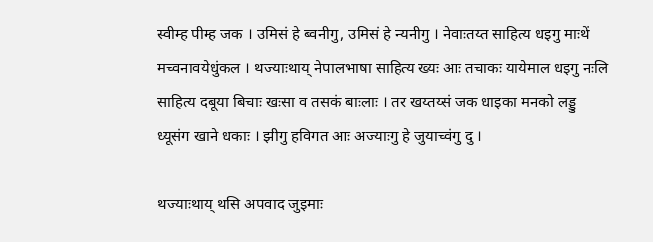स्वीम्ह पीम्ह जक । उमिसं हे ब्वनीगु, उमिसं हे न्यनीगु । नेवाःतय्त साहित्य धइगु माःथें मच्वनावयेधुंकल । थज्याःथाय् नेपालभाषा साहित्य ख्यः आः तचाकः यायेमाल धइगु नःलि साहित्य दबूया बिचाः खःसा व तसकं बाःलाः । तर खय्तय्सं जक धाइका मनको लड्डु ध्यूसंग खाने धकाः । झीगु हविगत आः अज्याःगु हे जुयाच्वंगु दु ।

थज्याःथाय् थसि अपवाद जुइमाः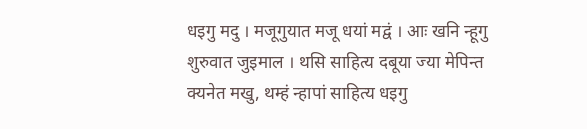धइगु मदु । मजूगुयात मजू धयां मद्वं । आः खनि न्हूगु शुरुवात जुइमाल । थसि साहित्य दबूया ज्या मेपिन्त क्यनेत मखु, थम्हं न्हापां साहित्य धइगु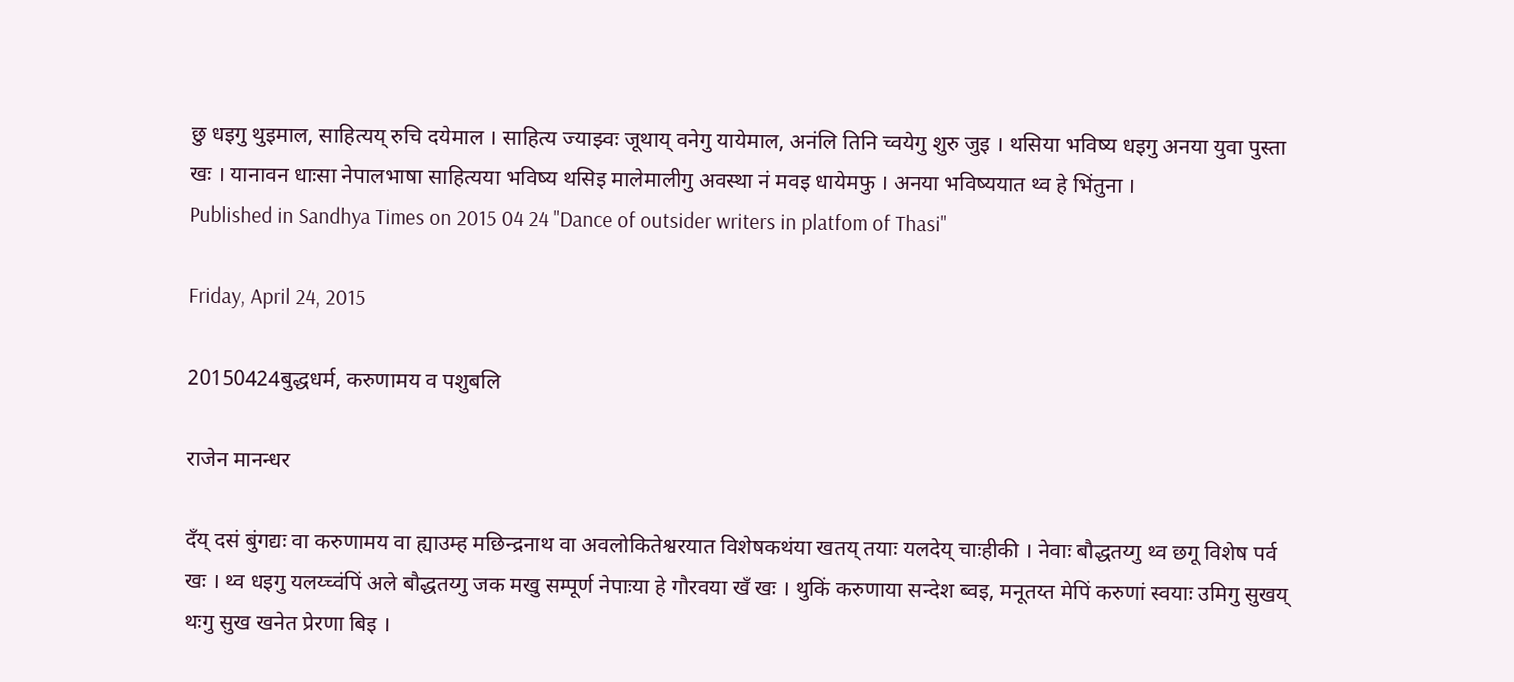छु धइगु थुइमाल, साहित्यय् रुचि दयेमाल । साहित्य ज्याझ्वः जूथाय् वनेगु यायेमाल, अनंलि तिनि च्वयेगु शुरु जुइ । थसिया भविष्य धइगु अनया युवा पुस्ता खः । यानावन धाःसा नेपालभाषा साहित्यया भविष्य थसिइ मालेमालीगु अवस्था नं मवइ धायेमफु । अनया भविष्ययात थ्व हे भिंतुना ।
Published in Sandhya Times on 2015 04 24 "Dance of outsider writers in platfom of Thasi"

Friday, April 24, 2015

20150424बुद्धधर्म, करुणामय व पशुबलि

राजेन मानन्धर

दँय् दसं बुंगद्यः वा करुणामय वा ह्याउम्ह मछिन्द्रनाथ वा अवलोकितेश्वरयात विशेषकथंया खतय् तयाः यलदेय् चाःहीकी । नेवाः बौद्धतय्गु थ्व छगू विशेष पर्व खः । थ्व धइगु यलय्च्वंपिं अले बौद्धतय्गु जक मखु सम्पूर्ण नेपाःया हे गौरवया खँ खः । थुकिं करुणाया सन्देश ब्वइ, मनूतय्त मेपिं करुणां स्वयाः उमिगु सुखय् थःगु सुख खनेत प्रेरणा बिइ ।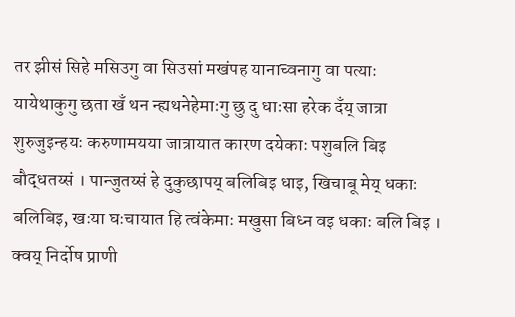तर झीसं सिहे मसिउगु वा सिउसां मखंपह यानाच्वनागु वा पत्याः यायेथाकुगु छता खँ थन न्ह्यथनेहेमाःगु छु दु धाःसा हरेक दँय् जात्रा शुरुजुइन्हयः करुणामयया जात्रायात कारण दयेकाः पशुबलि बिइ बौद्धतय्सं । पान्जुतय्सं हे दुकुछापय् बलिबिइ धाइ, खिचाबू मेय् धकाः बलिबिइ, खःया घःचायात हि त्वंकेमाः मखुसा बिध्न वइ धकाः बलि बिइ । क्वय् निर्दोष प्राणी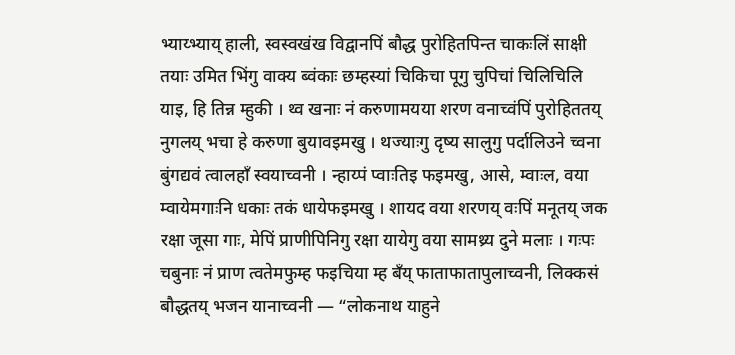भ्याय्भ्याय् हाली, स्वस्वखंख विद्वानपिं बौद्ध पुरोहितपिन्त चाकःलिं साक्षी तयाः उमित भिंगु वाक्य ब्वंकाः छम्हस्यां चिकिचा पूगु चुपिचां चिलिचिलि याइ, हि तिन्न म्हुकी । थ्व खनाः नं करुणामयया शरण वनाच्वंपिं पुरोहिततय् नुगलय् भचा हे करुणा बुयावइमखु । थज्याःगु दृष्य सालुगु पर्दालिउने च्वना बुंगद्यवं त्वालहाँ स्वयाच्वनी । न्हाय्पं प्वाःतिइ फइमखु, आसे, म्वाःल, वया म्वायेमगाःनि धकाः तकं धायेफइमखु । शायद वया शरणय् वःपिं मनूतय् जक रक्षा जूसा गाः, मेपिं प्राणीपिनिगु रक्षा यायेगु वया सामथ्र्य दुने मलाः । गःपः चबुनाः नं प्राण त्वतेमफुम्ह फइचिया म्ह बँय् फाताफातापुलाच्वनी, लिक्कसं बौद्धतय् भजन यानाच्वनी — “लोकनाथ याहुने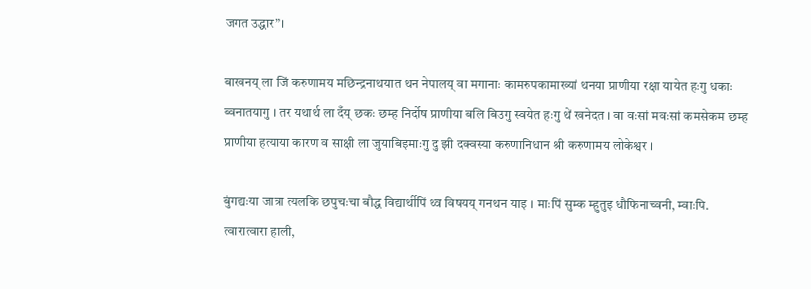जगत उद्धार”।

बाखनय् ला जिं करुणामय मछिन्द्रनाथयात थन नेपालय् वा मगानाः कामरुपकामाख्यां थनया प्राणीया रक्षा यायेत हःगु धकाः ब्वनातयागु । तर यथार्थ ला दँय् छकः छम्ह निर्दोष प्राणीया बलि बिउगु स्वयेत हःगु थें खनेदत । वा वःसां मवःसां कमसेकम छम्ह प्राणीया हत्याया कारण व साक्षी ला जुयाबिइमाःगु दु झी दक्वस्या करुणानिधान श्री करुणामय लोकेश्वर ।

बुंगद्यःया जात्रा त्यलकि छपुचःचा बौद्ध विद्यार्थीपिं थ्व विषयय् गनथन याइ । माःपिं सुम्क म्हुतुइ धौफिनाच्वनी, म्वाःपि. त्वारात्वारा हाली,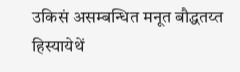उकिसं असम्बन्धित मनूत बौद्धतय्त हिस्यायेथें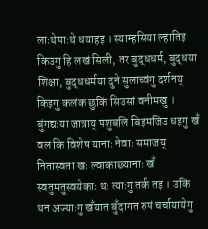लाःथेपाःथे धयाहइ । स्याम्हसिया ल्हातिइ किउगु हि लखं सिली, तर बुद्धधर्म, बुद्धया शिक्षा, बुद्धधर्मया दुने सुलाच्वंगु दर्शनय् किइगु कलंक छुकिं सिउसां वनीमखु । बुंगद्यःया जात्राय् पशुबलि बिइमजिउ धइगु खँ वल कि विशेष यानाः नेवाः समाजय् नितास्वता खः ल्वाकाछ्यानाः खँ स्वतुमतुस्वयेकाः थः त्याःगु तर्क तइ । उकिं थन अज्याःगु खँयात बुँदागत रुपं चर्चायायेगु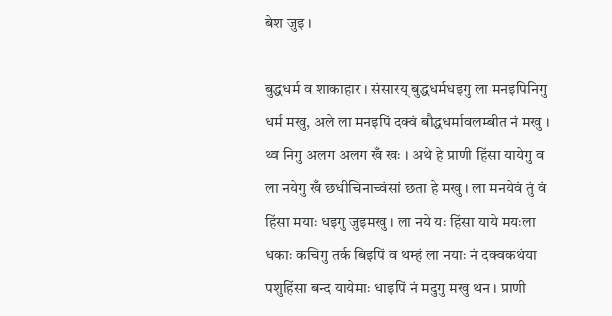बेश जुइ ।

बुद्धधर्म व शाकाहार । संसारय् बुद्धधर्मधइगु ला मनइपिनिगु धर्म मखु, अले ला मनइपिं दक्वं बौद्धधर्मावलम्बीत नं मखु । थ्व निगु अलग अलग खँ खः । अथे हे प्राणी हिंसा यायेगु व ला नयेगु खँ छधीचिनाच्वंसां छता हे मखु । ला मनयेवं तुं वं हिंसा मयाः धइगु जुइमखु । ला नये यः हिंसा याये मयःला धकाः कचिगु तर्क बिइपिं व थम्हं ला नयाः नं दक्वकथंया पशुहिंसा बन्द यायेमाः धाइपिं नं मदुगु मखु थन । प्राणी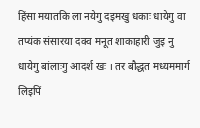हिंसा मयातकि ला नयेगु दइमखु धकाः धायेगु वा तप्यंक संसारया दक्व मनूत शाकाहारी जुइ नु धायेगु बांलाःगु आदर्श खः । तर बौद्धत मध्यममार्ग लिइपिं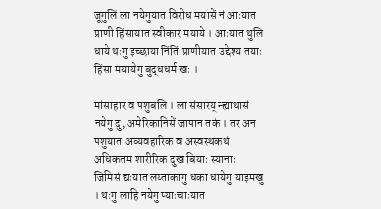जूगुलिं ला नयेगुयात विरोध मयासें नं आःयात प्राणी हिंसायात स्वीकार मयाये । आःयात थुलि धाये थःगु इच्छाया निंतिं प्राणीयात उद्देश्य तयाः हिंसा मयायेगु बुद्धधर्म खः ।

मांसाहार व पशुबलि । ला संसारय् न्ह्याथासं नयेगु दु, अमेरिकानिसें जापान तकं । तर अन पशुयात अव्यवहारिक व अस्वस्थकथं अधिकतम शारीरिक दुख बियाः स्यानाः जिमिसं द्यःयात लय्ताकागु धका धायेगु याइमखु । थःगु लाहि नयेगु प्याःचाःयात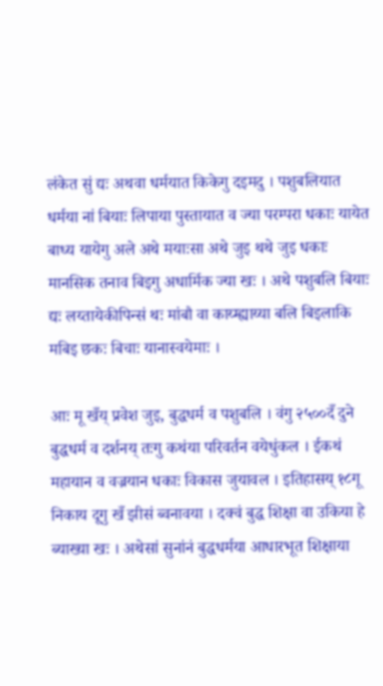लंकेत सुं द्यः अथवा धर्मयात किकेगु दइमदु । पशुबलियात धर्मया नां बियाः लिपाया पुस्तायात व ज्या परम्परा धकाः यायेत बाध्य यायेगु अले अथे मयाःसा अथे जुइ थथे जुइ धकाः मानसिक तनाव बिइगु अधार्मिक ज्या खः । अथे पशुबलि बियाः द्यः लय्तायेकीपिन्सं थः मांबौ वा काय्म्ह्याय्या बलि बिइलाकि मबिइ छकः बिचाः यानास्वयेमाः ।

आः मू खँय् प्रवेश जुइ, बुद्धधर्म व पशुबलि । वंगु २५००दँ दुने बुद्धधर्म व दर्शनय् तःगु कथंया परिवर्तन वयेधुंकल । ईकथं महायान व वज्रयान धकाः विकास जुयावल । इतिहासय् १८गू निकाय दूगु खँ झीसं ब्वनावया । दक्वं बुद्ध शिक्षा वा उकिया हे ब्याख्या खः । अथेसां सुनांनं बुद्धधर्मया आधारभूत शिक्षाया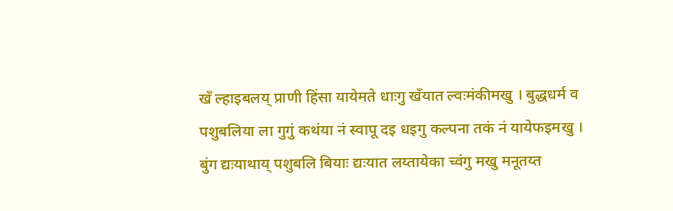खँ ल्हाइबलय् प्राणी हिंसा यायेमते धाःगु खँयात ल्वःमंकीमखु । बुद्धधर्म व पशुबलिया ला गुगुं कथंया नं स्वापू दइ धइगु कल्पना तकं नं यायेफइमखु ।
बुंग द्यःयाथाय् पशुबलि बियाः द्यःयात लय्तायेका च्वंगु मखु मनूतय्त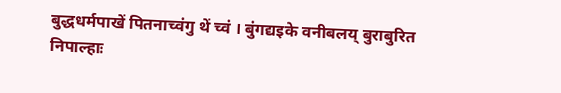बुद्धधर्मपाखें पितनाच्वंगु थें च्वं । बुंगद्यइके वनीबलय् बुराबुरित निपाल्हाः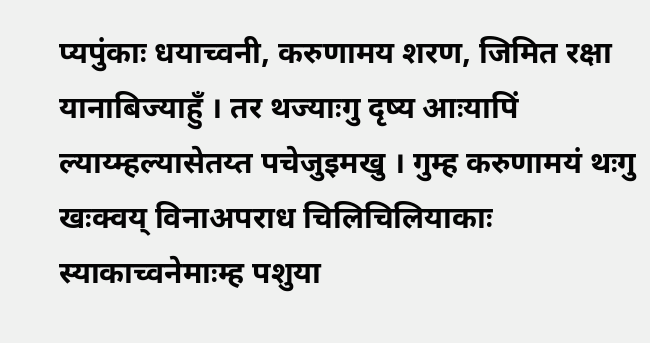प्यपुंकाः धयाच्वनी, करुणामय शरण, जिमित रक्षा यानाबिज्याहुँ । तर थज्याःगु दृष्य आःयापिं ल्याय्म्हल्यासेतय्त पचेजुइमखु । गुम्ह करुणामयं थःगु खःक्वय् विनाअपराध चिलिचिलियाकाः स्याकाच्वनेमाःम्ह पशुया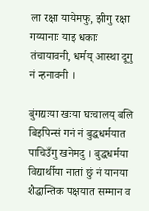ला रक्षा यायेमफु, झीगु रक्षा गय्यानाः याइ धकाः तंचायावनी, धर्मय् आस्था दूगु नं न्हनावनी ।

बुंगद्यःया खःया घःचालय् बलि बिइपिन्सं गनं नं बुद्धधर्मयात पाचिउँगु खनेमदु । बुद्धधर्मया विद्यार्थीया नातां छुं नं यानया शैद्धान्तिक पक्षयात सम्मान व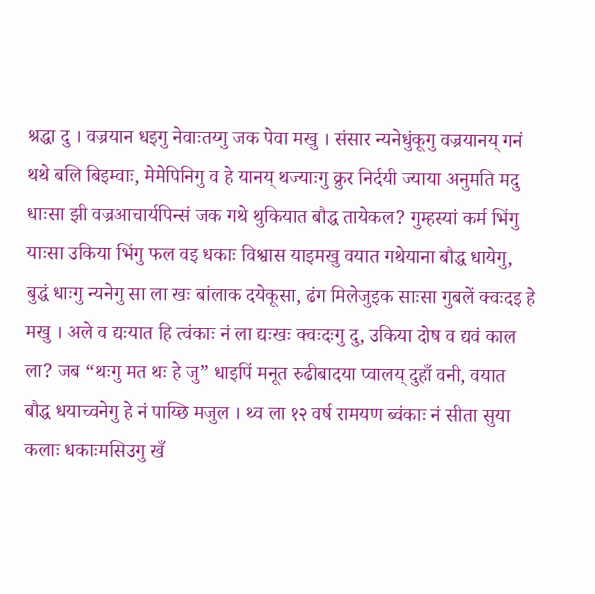श्रद्धा दु । वज्रयान धइगु नेवाःतय्गु जक पेवा मखु । संसार न्यनेधुंकूगु वज्रयानय् गनं थथे बलि बिइम्वाः, मेमेपिनिगु व हे यानय् थज्याःगु क्रुर निर्दयी ज्याया अनुमति मदु धाःसा झी वज्रआचार्यपिन्सं जक गथे थुकियात बौद्ध तायेकल? गुम्हस्यां कर्म भिंगु याःसा उकिया भिंगु फल वइ धकाः विश्वास याइमखु वयात गथेयाना बौद्ध धायेगु, बुद्धं धाःगु न्यनेगु सा ला खः बांलाक दयेकूसा, ढंग मिलेजुइक साःसा गुबलें क्वःदइ हे मखु । अले व द्यःयात हि त्वंकाः नं ला द्यःखः क्वःदःगु दु, उकिया दोष व द्यवं काल ला? जब “थःगु मत थः हे जु” धाइपिं मनूत रुढीबादया प्वालय् दुहाँ वनी, वयात बौद्ध धयाच्वनेगु हे नं पाय्छि मजुल । थ्व ला १२ वर्ष रामयण ब्वंकाः नं सीता सुया कलाः धकाःमसिउगु खँ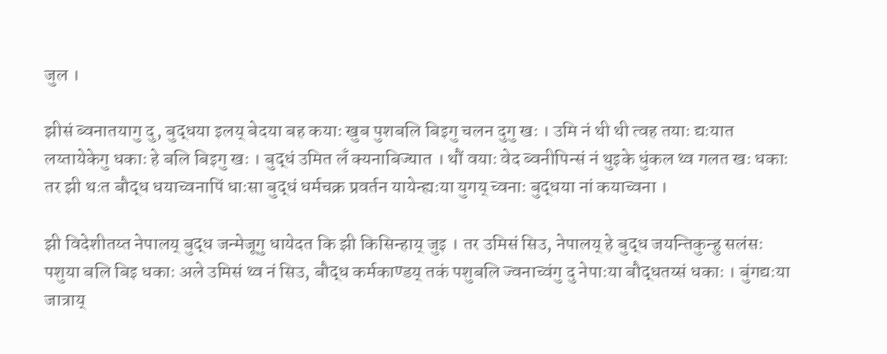जुल ।

झीसं ब्वनातयागु दु, बुद्धया इलय् बेदया बह कयाः खुब पुशबलि बिइगु चलन दुगु खः । उमि नं थी थी त्वह तयाः द्यःयात लय्तायेकेगु धकाः हे बलि बिइगु खः । बुद्धं उमित लँ क्यनाबिज्यात । थौं वयाः वेद ब्वनीपिन्सं नं थुइके धुंकल थ्व गलत खः धकाः तर झी थःत बौद्ध धयाच्वनापिं धाःसा बुद्धं धर्मचक्र प्रवर्तन यायेन्ह्यःया युगय् च्वनाः बुद्धया नां कयाच्वना ।

झी विदेशीतय्त नेपालय् बुद्ध जन्मेजूगु धायेदत कि झी किसिन्हाय् जुइ । तर उमिसं सिउ, नेपालय् हे बुद्ध जयन्तिकुन्हु सलंसः पशुया बलि बिइ धकाः अले उमिसं थ्व नं सिउ, बौद्ध कर्मकाण्डय् तकं पशुबलि ज्वनाच्वंगु दु नेपाःया बौद्धतय्सं धकाः । बुंगद्यःया जात्राय्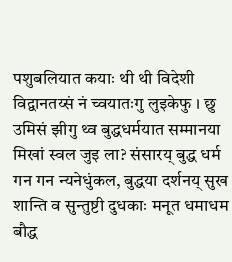पशुबलियात कयाः थी थी विदेशी विद्वानतय्सं नं च्वयातःगु लुइकेफु । छु उमिसं झीगु थ्व बुद्धधर्मयात सम्मानया मिखां स्वल जुइ ला? संसारय् बुद्ध धर्म गन गन न्यनेधुंकल, बुद्धया दर्शनय् सुख शान्ति व सुन्तुष्टी दुधकाः मनूत धमाधम बौद्ध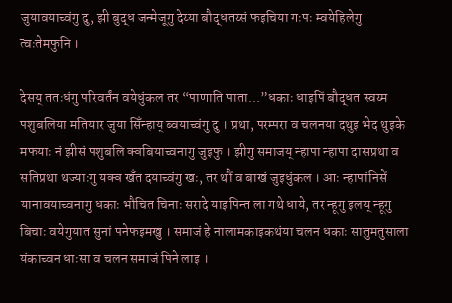जुयावयाच्वंगु दु, झी बुद्ध जन्मेजूगु देय्या बौद्धतय्सं फइचिया गःपः म्वयेहिलेगु त्वःतेमफुनि ।

देसय् ततःधंगु परिवर्तंन वयेधुंकल तर “पाणाति पाता...”धकाः धाइपिं बौद्धत स्वय्म पशुबलिया मतियार जुया सिँन्हाय् ब्वयाच्वंगु दु । प्रथा, परम्परा व चलनया दथुइ भेद थुइके मफयाः नं झीसं पशुबलि क्वबियाच्वनागु जुइफु । झीगु समाजय् न्हापा न्हापा दासप्रथा व सतिप्रथा थज्याःगु यक्व खँत दयाच्वंगु खः, तर थौं व बाखं जुइधुंकल । आः न्हापांनिसें यानावयाच्वनागु धकाः भौचित चिनाः सरादे याइपिन्त ला गथे धाये, तर न्हूगु इलय् न्हूगु बिचाः वयेगुयात सुनां पनेफइमखु । समाजं हे नालामकाइकथंया चलन धकाः सातुमतुसाला यंकाच्वन धाःसा व चलन समाजं पिने लाइ ।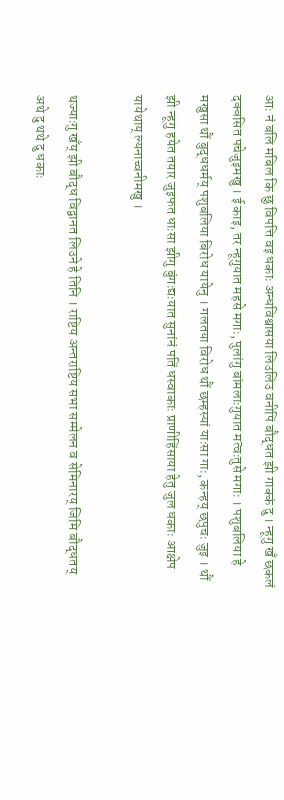आः नं बलि मबिल कि छु विपत्ति वइ धकाः अन्धविश्वासया लिउलिउ वनीपिं बौद्धत झी गाक्कं दु । न्हूगु खँ छकलं दक्वसित पचेजुइमखु । ई काइ, तर न्हूगुयात महसे मगाः, पुलांगु बांमलाःगुयात मत्वःतुसे मगाः । पशुबलिया हे मखुसा थौं बुद्धधर्मय् पशुबलिया बिरोध यायेनु । गलतया विरोध थौं छम्हस्यां याःसा गाः, कन्हय् छपुचः जुइ । थौं झी न्हूगु हयेत तयार जुइफत धाःसा झीगु बुंगःद्यःयात सुनांनं पतिं धस्वाकाः प्राणीहिंसाया हेतु जुल धकाः आक्षेप यायेथाय् ल्यनाच्वनीमखु ।

थज्याःगु खँय् झी बौद्ध विद्वानत लिउने हे तिनि । राष्टिय अन्तराष्टिय सभा सम्मेलन व सेमिनारय् जिमि बौद्धतय् अथे दु थथे दु धकाः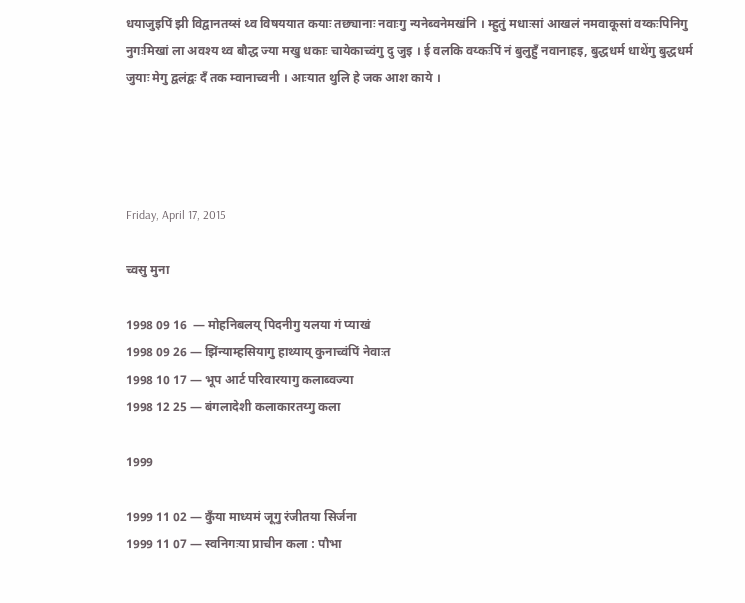धयाजुइपिं झी विद्वानतय्सं थ्व विषययात कयाः तछ्यानाः नवाःगु न्यनेब्वनेमखंनि । म्हुतुं मधाःसां आखलं नमवाकूसां वय्कःपिनिगु नुगःमिखां ला अवश्य थ्व बौद्ध ज्या मखु धकाः चायेकाच्वंगु दु जुइ । ई वलकि वय्कःपिं नं बुलुहुँ नवानाहइ, बुद्धधर्म धाथेंगु बुद्धधर्म जुयाः मेगु द्वलंद्वः दँ तक म्वानाच्वनी । आःयात थुलि हे जक आश काये ।




Friday, April 17, 2015

च्वसु मुना

1998 09 16  — मोहनिबलय् पिदनीगु यलया गं प्याखं
1998 09 26 — झिंन्याम्हसियागु हाथ्याय् कुनाच्वंपिं नेवाःत
1998 10 17 — भूप आर्ट परिवारयागु कलाब्वज्या
1998 12 25 — बंगलादेशी कलाकारतय्गु कला

1999

1999 11 02 — कुँया माध्यमं जूगु रंजीतया सिर्जना
1999 11 07 — स्वनिगःया प्राचीन कला : पौभा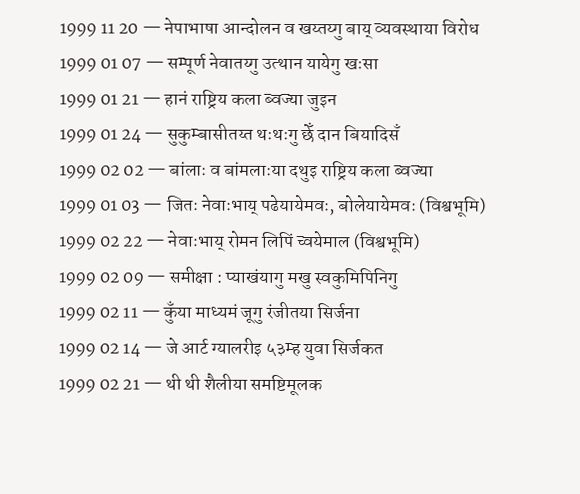1999 11 20 — नेपाभाषा आन्दोलन व खय्तय्गु बाय् व्यवस्थाया विरोध
1999 01 07 — सम्पूर्ण नेवातय्गु उत्थान यायेगु खःसा
1999 01 21 — हानं राष्ट्रिय कला ब्वज्या जुइन
1999 01 24 — सुकुम्बासीतय्त थःथःगु छेँ दान बियादिसँ
1999 02 02 — बांलाः व बांमलाःया दथुइ राष्ट्रिय कला ब्वज्या
1999 01 03 — जितः नेवाःभाय् पढेयायेमवः, बोलेयायेमवः (विश्वभूमि)
1999 02 22 — नेवाःभाय् रोमन लिपिं च्वयेमाल (विश्वभूमि)
1999 02 09 — समीक्षा : प्याखंयागु मखु स्वकुमिपिनिगु
1999 02 11 — कुँया माध्यमं जूगु रंजीतया सिर्जना
1999 02 14 — जे आर्ट ग्यालरीइ ५३म्ह युवा सिर्जकत
1999 02 21 — थी थी शैलीया समष्टिमूलक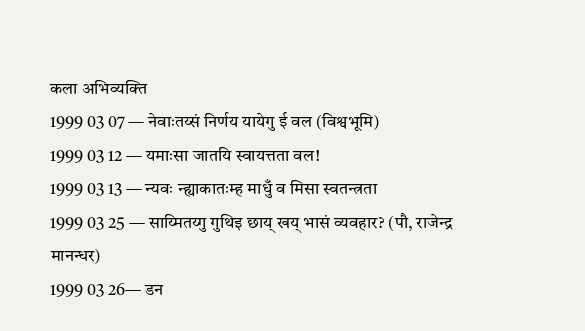कला अभिव्यक्ति
1999 03 07 — नेवाःतय्सं निर्णय यायेगु ई वल (विश्वभूमि)
1999 03 12 — यमाःसा जातयि स्वायत्तता वल!
1999 03 13 — न्यवः न्ह्याकातःम्ह माधुँ व मिसा स्वतन्त्रता
1999 03 25 — साय्मितय्गु गुथिइ छाय् खय् भासं व्यवहार? (पौ, राजेन्द्र मानन्धर)
1999 03 26— डन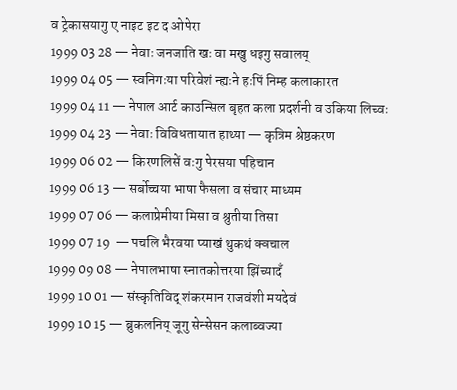व ट्रेकासयागु ए नाइट इट द ओपेरा
1999 03 28 — नेवाः जनजाति खः वा मखु धइगु सवालय्
1999 04 05 — स्वनिगःया परिवेशं न्ह्यःने हःपिं निम्ह कलाकारत
1999 04 11 — नेपाल आर्ट काउन्सिल बृहत कला प्रदर्शनी व उकिया लिच्वः
1999 04 23 — नेवाः विविधतायात हाथ्या — कृत्रिम श्रेष्ठकरण
1999 06 02 — किरणलिसें वःगु पेरसया पहिचान
1999 06 13 — सर्बोच्चया भाषा फैसला व संचार माध्यम
1999 07 06 — कलाप्रेमीया मिसा व श्रुतीया तिसा
1999 07 19  — पचलि भैरवया प्याखं थुकथं क्वचाल
1999 09 08 — नेपालभाषा स्नातकोत्तरया झिंच्यादँ
1999 10 01 — संस्कृतिविद् शंकरमान राजवंशी मयदेवं
1999 10 15 — ब्रुकलनिय् जूगु सेन्सेसन कलाब्वज्या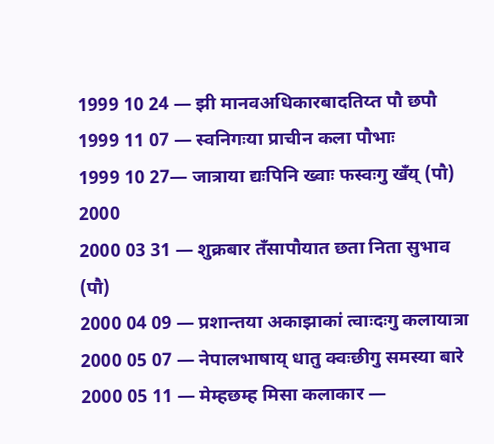1999 10 24 — झी मानवअधिकारबादतिय्त पौ छपौ
1999 11 07 — स्वनिगःया प्राचीन कला पौभाः
1999 10 27— जात्राया द्यःपिनि ख्वाः फस्वःगु खँय् (पौ)
2000
2000 03 31 — शुक्रबार तँसापौयात छता निता सुभाव (पौ)
2000 04 09 — प्रशान्तया अकाझाकां त्वाःदःगु कलायात्रा
2000 05 07 — नेपालभाषाय् धातु क्वःछीगु समस्या बारे
2000 05 11 — मेम्हछम्ह मिसा कलाकार —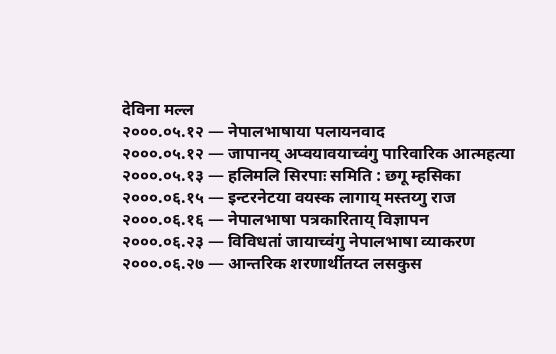देविना मल्ल
२०००.०५.१२ — नेपालभाषाया पलायनवाद
२०००.०५.१२ — जापानय् अप्वयावयाच्वंगु पारिवारिक आत्महत्या
२०००.०५.१३ — हलिमलि सिरपाः समिति : छगू म्हसिका
२०००.०६.१५ — इन्टरनेटया वयस्क लागाय् मस्तय्गु राज
२०००.०६.१६ — नेपालभाषा पत्रकारिताय् विज्ञापन
२०००.०६.२३ — विविधतां जायाच्वंगु नेपालभाषा व्याकरण
२०००.०६.२७ — आन्तरिक शरणार्थीतय्त लसकुस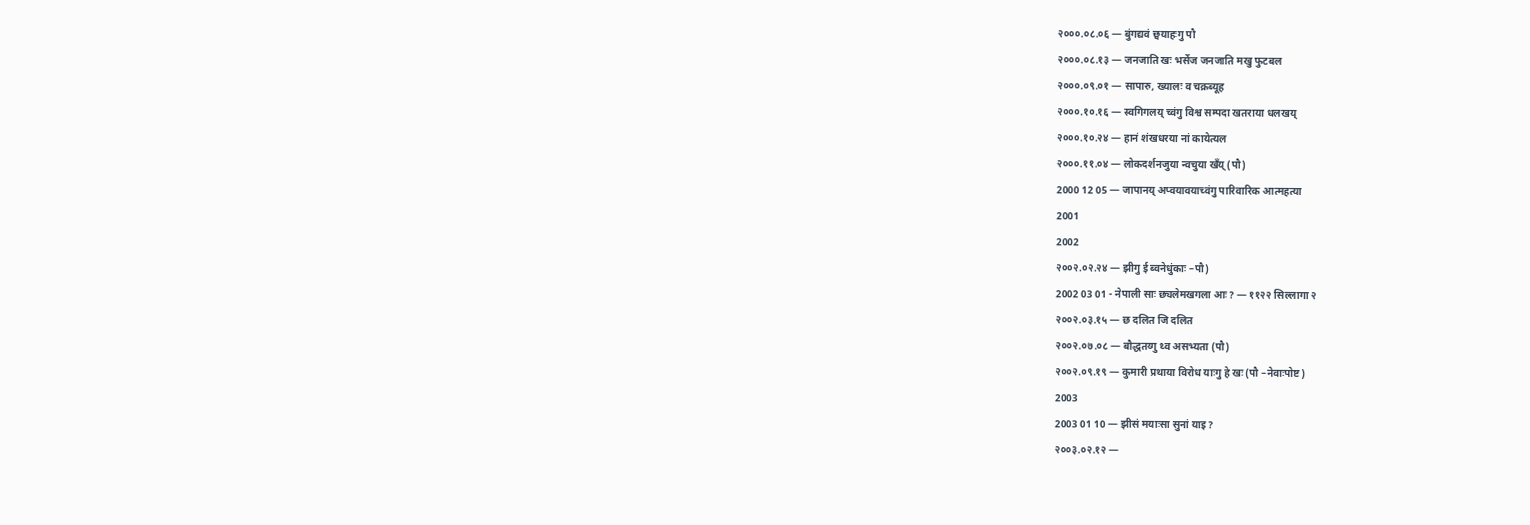२०००.०८.०६ — बुंगद्यवं छ्वयाहःगु पौ
२०००.०८.१३ — जनजाति खः भर्सेज जनजाति मखु फुटबल
२०००.०९.०१ — सापारु, ख्यालः व चक्रब्यूह
२०००.१०.१६ — स्वगिगलय् च्वंगु विश्व सम्पदा खतराया धलखय्
२०००.१०.२४ — हानं शंखधरया नां कायेत्यल
२०००.११.०४ — लोकदर्शनजुया न्वचुया खँय् (पौ)
2000 12 05 — जापानय् अप्वयावयाच्वंगु पारिवारिक आत्महत्या
2001
2002
२००२.०२.२४ — झीगु ई ब्वनेधुंकाः –पौ)
2002 03 01 - नेपाली साः छ्यलेमखगला आः? — ११२२ सिल्लागा २
२००२.०३.१५ — छ दलित जि दलित
२००२.०७.०८ — बौद्धतय्गु थ्व असभ्यता (पौ)
२००२.०९.१९ — कुमारी प्रथाया विरोध याःगु हे खः (पौ –नेवाःपोष्ट)
2003
2003 01 10 — झीसं मयाःसा सुनां याइ?
२००३.०२.१२ —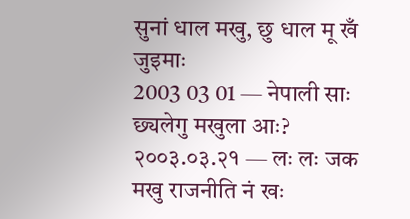सुनां धाल मखु, छु धाल मू खँ जुइमाः
2003 03 01 — नेपाली साः छ्यलेगु मखुला आः?
२००३.०३.२१ — लः लः जक मखु राजनीति नं खः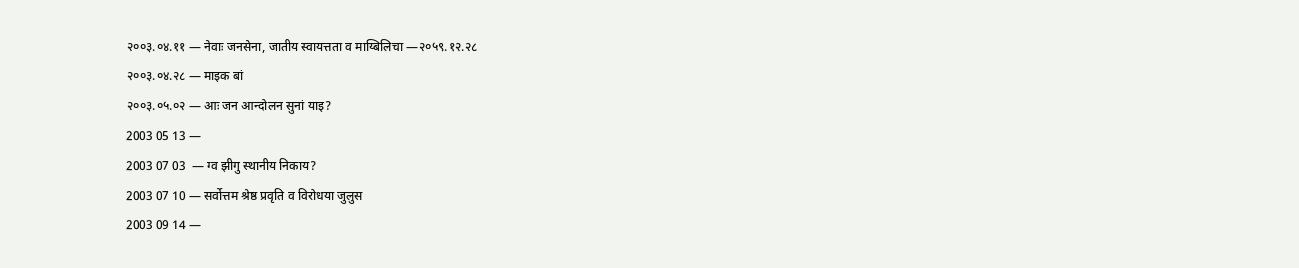२००३.०४.११ — नेवाः जनसेना, जातीय स्वायत्तता व माय्बिलिचा —२०५९.१२.२८
२००३.०४.२८ — माइक बां
२००३.०५.०२ — आः जन आन्दोलन सुनां याइ?
2003 05 13 —
2003 07 03  — ग्व झीगु स्थानीय निकाय?
2003 07 10 — सर्वोत्तम श्रेष्ठ प्रवृति व विरोधया जुलुस
2003 09 14 —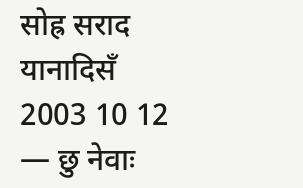सोह्र सराद यानादिसँ
2003 10 12 — छु नेवाः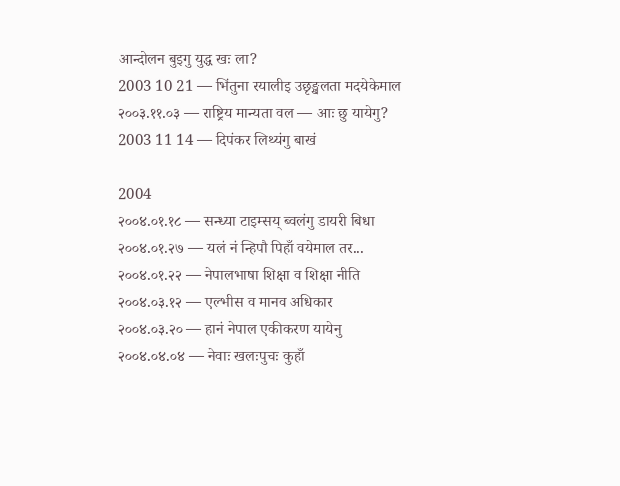आन्दोलन बुइगु युद्ध खः ला?
2003 10 21 — भिंतुना रयालीइ उछृङ्खलता मदयेकेमाल
२००३.११.०३ — राष्ट्रिय मान्यता वल — आः छु यायेगु?
2003 11 14 — दिपंकर लिथ्यंगु बाखं

2004
२००४.०१.१८ — सन्ध्या टाइम्सय् ब्वलंगु डायरी बिधा
२००४.०१.२७ — यलं नं न्हिपौ पिहाँ वयेमाल तर...
२००४.०१.२२ — नेपालभाषा शिक्षा व शिक्षा नीति
२००४.०३.१२ — एल्भीस व मानव अधिकार
२००४.०३.२० — हानं नेपाल एकीकरण यायेनु
२००४.०४.०४ — नेवाः खलःपुचः कुहाँ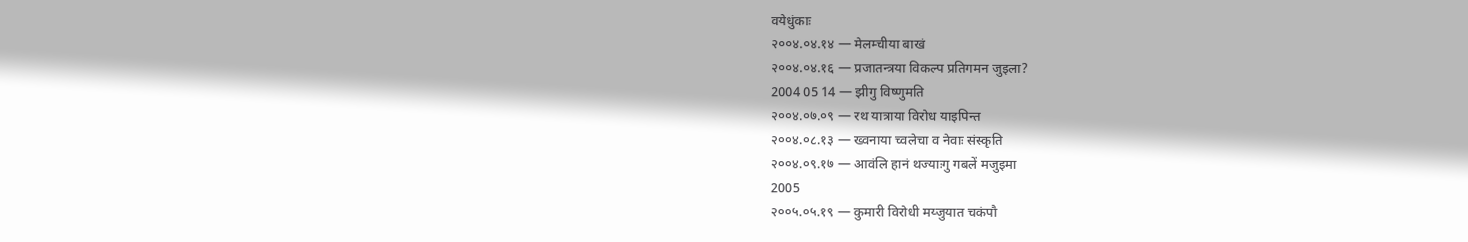वयेधुंकाः
२००४.०४.१४ — मेलम्चीया बाखं
२००४.०४.१६ — प्रजातन्त्रया विकल्प प्रतिगमन जुइला?
2004 05 14 — झीगु विष्णुमति
२००४.०७.०९ — रथ यात्राया विरोध याइपिन्त
२००४.०८.१३ — ख्वनाया च्वलेचा व नेवाः संस्कृति
२००४.०९.१७ — आवंलि हानं थज्याःगु गबलें मजुइमा
2005
२००५.०५.१९ — कुमारी विरोधी मय्जुयात चकंपौ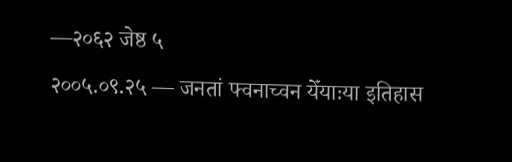—२०६२ जेष्ठ ५
२००५.०९.२५ — जनतां फ्वनाच्वन येँयाःया इतिहास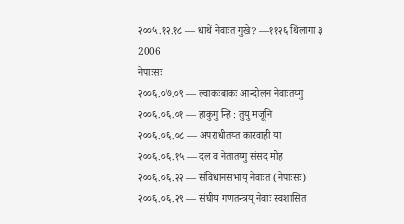२००५.१२.१८ — धाथें नेवाःत गुखे? —११२६ थिंलागा ३
2006
नेपाःसः
२००६.०७.०९ — ल्वाकःबाकः आन्दोलन नेवाःतय्गु
२००६.०६.०१ — हाकुगु न्हि : तुयु मजूनि
२००६.०६.०८ — अपराधीतय्त कारवाही या
२००६.०६.१५ — दल व नेतातय्गु संसद मोह
२००६.०६.२२ — संविधानसभाय् नेवाःत (नेपाःसः)
२००६.०६.२९ — संघीय गणतन्त्रय् नेवाः स्वशासित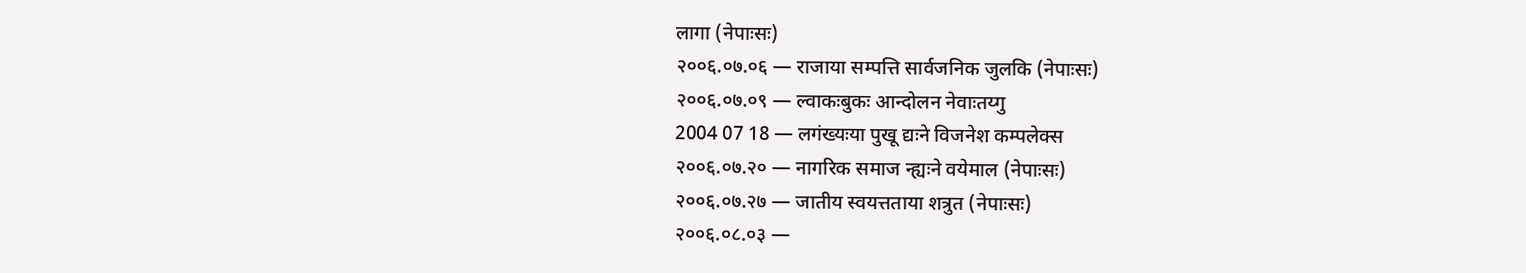लागा (नेपाःसः)
२००६.०७.०६ — राजाया सम्पत्ति सार्वजनिक जुलकि (नेपाःसः)
२००६.०७.०९ — ल्वाकःबुकः आन्दोलन नेवाःतय्गु
2004 07 18 — लगंख्यःया पुखू द्यःने विजनेश कम्पलेक्स
२००६.०७.२० — नागरिक समाज न्ह्यःने वयेमाल (नेपाःसः)
२००६.०७.२७ — जातीय स्वयत्तताया शत्रुत (नेपाःसः)
२००६.०८.०३ —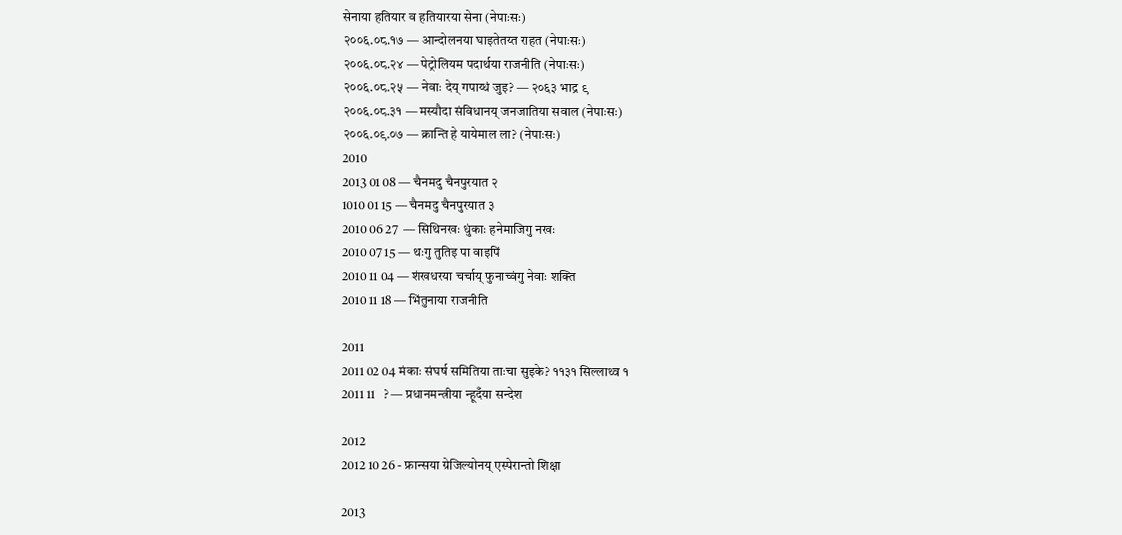सेनाया हतियार व हतियारया सेना (नेपाःसः)
२००६.०८.१७ — आन्दोलनया घाइतेतय्त राहत (नेपाःसः)
२००६.०८.२४ — पेट्रोलियम पदार्थया राजनीति (नेपाःसः)
२००६.०८.२५ — नेवाः देय् गपाय्धं जुइ? — २०६३ भाद्र ९
२००६.०८.३१ — मस्यौदा संविधानय् जनजातिया सवाल (नेपाःसः)
२००६.०९.०७ — क्रान्ति हे यायेमाल ला? (नेपाःसः)
2010
2013 01 08 — चैनमदु चैनपुरयात २
1010 01 15 — चैनमदु चैनपुरयात ३
2010 06 27  — सिथिनखः धुंकाः हनेमाजिगु नखः
2010 07 15 — थःगु तुतिइ पा वाइपिं
2010 11 04 — शंखधरया चर्चाय् फुनाच्वंगु नेवाः शक्ति
2010 11 18 — भिंतुनाया राजनीति

2011
2011 02 04 मंकाः संघर्ष समितिया ताःचा सुइके? ११३१ सिल्लाथ्व १
2011 11   ? — प्रधानमन्त्रीया न्हूदँया सन्देश

2012
2012 10 26 - फ्रान्सया ग्रेजिल्योनय् एस्पेरान्तो शिक्षा

2013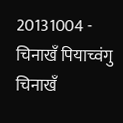20131004 - चिनाखँ पियाच्वंगु चिनाखँ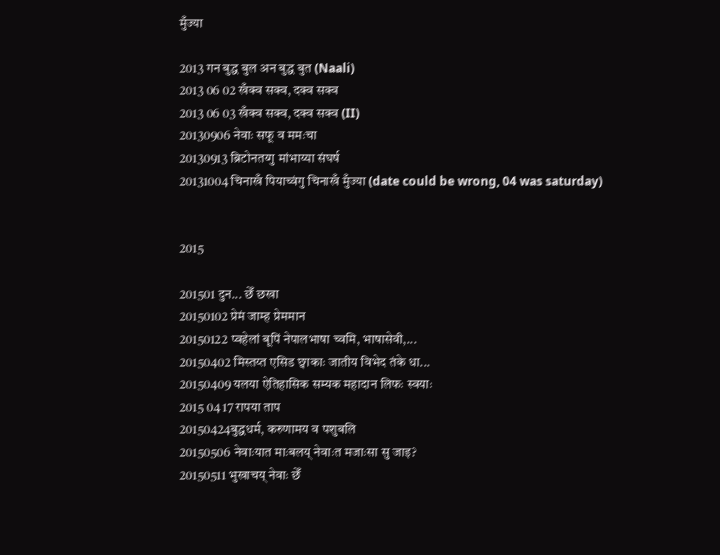मुँज्या

2013 गन बुद्ध बुल अन बुद्ध बुत (Naali)
2013 06 02 खँक्व सक्व, दक्व सक्व
2013 06 03 खँक्व सक्व, दक्व सक्व (II)
20130906 नेवाः सफू व ममःचा
20130913 ब्रिटोनतय्गु मांभाय्या संघर्ष
20131004 चिनाखँ पियाच्वंगु चिनाखँ मुँज्या (date could be wrong, 04 was saturday)


2015

201501 दुन... छेँ छखा
20150102 प्रेमं जाम्ह प्रेममान
20150122 प्वहेलां बूपिं नेपालभाषा च्वमि, भाषासेवी,...
20150402 मिस्तय्त एसिड छ्वाकाः जातीय विभेद तंके धा...
20150409 यलया ऐतिहासिक सम्यक महादान लिफः स्वयाः
2015 04 17 रापया ताप
20150424बुद्धधर्म, करुणामय व पशुबलि
20150506 नेवाःयात माःबलय् नेवाःत मजाःसा सु जाइ?
20150511 भुखाचय् नेवाः छेँ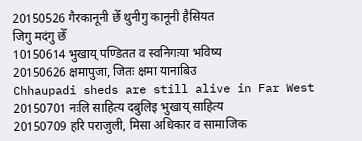20150526 गैरकानूनी छेँ थुनीगु कानूनी हैसियत
जिगु मदंगु छेँ
10150614 भुखाय् पण्डितत व स्वनिगःया भविष्य
20150626 क्षमापुजा, जितः क्षमा यानाबिउ
Chhaupadi sheds are still alive in Far West
20150701 नःलि साहित्य दबुलिइ भुखाय् साहित्य
20150709 हरि पराजुली, मिसा अधिकार व सामाजिक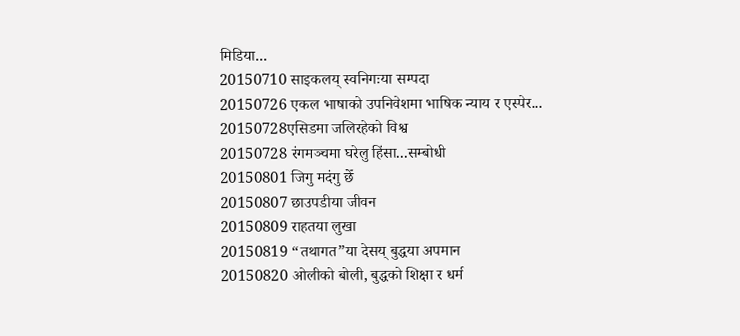मिडिया...
20150710 साइकलय् स्वनिगःया सम्पदा
20150726 एकल भाषाको उपनिवेशमा भाषिक न्याय र एस्पेर...
20150728एसिडमा जलिरहेको विश्व
20150728 रंगमञ्चमा घरेलु हिंसा...सम्बोधी
20150801 जिगु मदंगु छेँ
20150807 छाउपडीया जीवन
20150809 राहतया लुखा
20150819 “तथागत”या देसय् बुद्धया अपमान
20150820 ओलीको बोली, बुद्धको शिक्षा र धर्म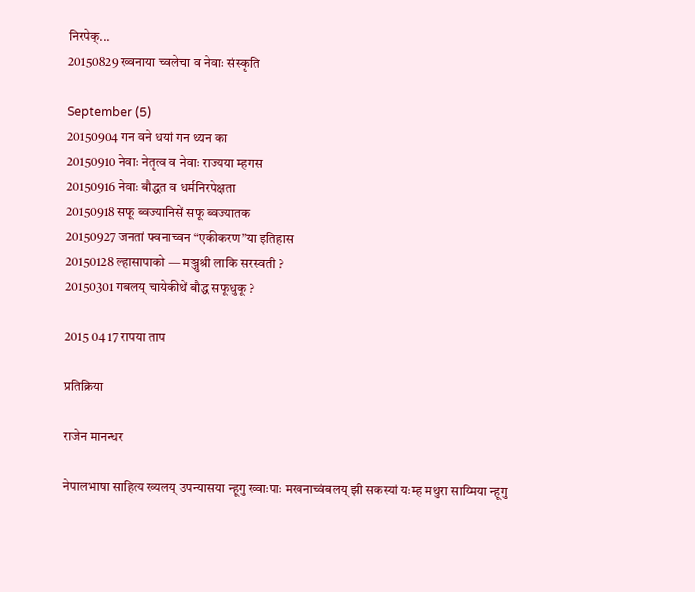निरपेक्...
20150829 ख्वनाया च्वलेचा व नेवाः संस्कृति

September (5)
20150904 गन वने धयां गन थ्यन का
20150910 नेवाः नेतृत्व व नेवाः राज्यया म्हगस
20150916 नेवाः बौद्धत व धर्मनिरपेक्षता
20150918 सफू ब्वज्यानिसें सफू ब्वज्यातक
20150927 जनतां फ्वनाच्वन “एकीकरण”या इतिहास
20150128 ल्हासापाको — मञ्जुश्री लाकि सरस्वती ?
20150301 गबलय् चायेकीथें बौद्ध सफूधुकू ?

2015 04 17 रापया ताप

प्रतिक्रिया

राजेन मानन्धर

नेपालभाषा साहित्य ख्यलय् उपन्यासया न्हूगु ख्वाःपाः मखनाच्वंबलय् झी सकस्यां यःम्ह मथुरा साय्मिया न्हूगु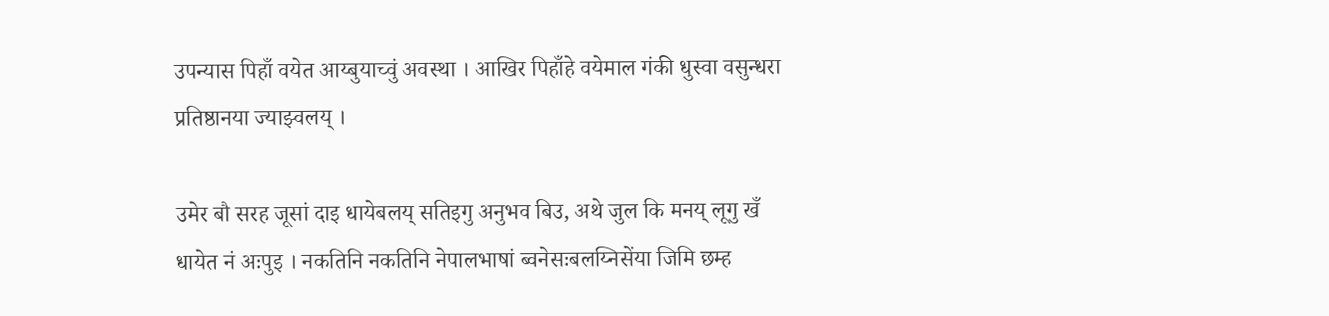उपन्यास पिहाँ वयेत आय्बुयाच्वुं अवस्था । आखिर पिहाँहे वयेमाल गंकी धुस्वा वसुन्धरा प्रतिष्ठानया ज्याझ्वलय् ।

उमेर बौ सरह जूसां दाइ धायेबलय् सतिइगु अनुभव बिउ, अथे जुल कि मनय् लूगु खँ धायेत नं अःपुइ । नकतिनि नकतिनि नेपालभाषां ब्वनेसःबलय्निसेंया जिमि छम्ह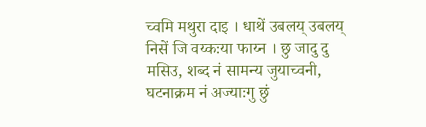च्वमि मथुरा दाइ । धाथें उबलय् उबलय् निसें जि वय्कःया फाय्न । छु जादु दु मसिउ, शब्द नं सामन्य जुयाच्वनी, घटनाक्रम नं अज्याःगु छुं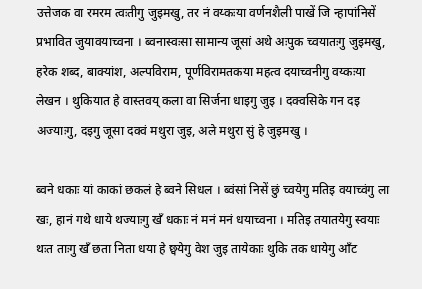उत्तेजक वा रमरम त्वःतीगु जुइमखु, तर नं वय्कःया वर्णनशैली पाखें जि न्हापांनिसें प्रभावित जुयावयाच्वना । ब्वनास्वःसा सामान्य जूसां अथे अःपुक च्वयातःगु जुइमखु, हरेक शब्द, बाक्यांश, अल्पविराम, पूर्णविरामतकया महत्व दयाच्वनीगु वय्कःया लेखन । थुकियात हे वास्तवय् कला वा सिर्जना धाइगु जुइ । दक्वसिके गन दइ अज्याःगु, दइगु जूसा दक्वं मथुरा जुइ, अले मथुरा सुं हे जुइमखु ।

ब्वने धकाः यां काकां छकलं हे ब्वने सिधल । ब्वंसां निसें छुं च्वयेगु मतिइ वयाच्वंगु ला खः, हानं गथे धाये थज्याःगु खँ धकाः नं मनं मनं धयाच्वना । मतिइ तयातयेगु स्वयाः थःत ताःगु खँ छता निता धया हे छ्वयेगु वेश जुइ तायेकाः थुकि तक धायेगु आँट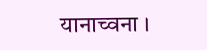यानाच्वना ।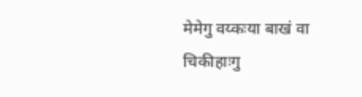मेमेगु वय्कःया बाखं वा चिकीहाःगु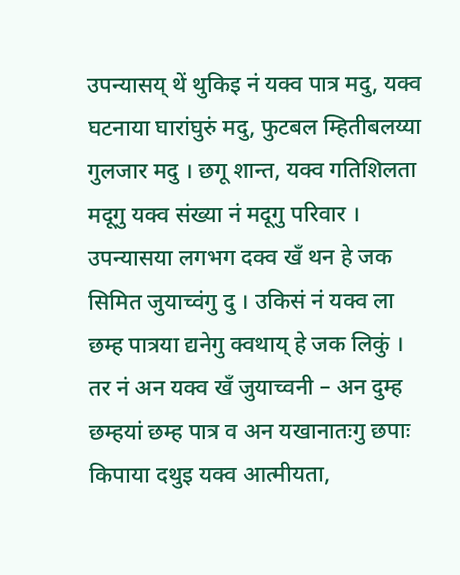उपन्यासय् थें थुकिइ नं यक्व पात्र मदु, यक्व घटनाया घारांघुरुं मदु, फुटबल म्हितीबलय्या गुलजार मदु । छगू शान्त, यक्व गतिशिलता मदूगु यक्व संख्या नं मदूगु परिवार । उपन्यासया लगभग दक्व खँ थन हे जक सिमित जुयाच्वंगु दु । उकिसं नं यक्व ला छम्ह पात्रया द्यनेगु क्वथाय् हे जक लिकुं । तर नं अन यक्व खँ जुयाच्वनी – अन दुम्ह छम्हयां छम्ह पात्र व अन यखानातःगु छपाः किपाया दथुइ यक्व आत्मीयता,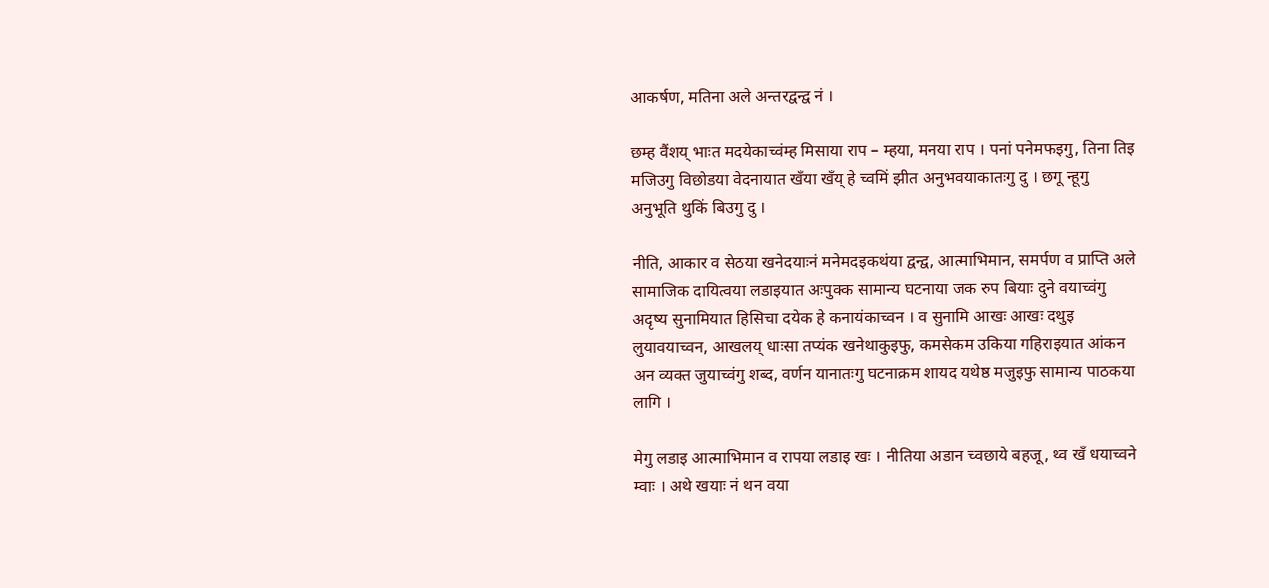आकर्षण, मतिना अले अन्तरद्वन्द्व नं ।

छम्ह वैंशय् भाःत मदयेकाच्वंम्ह मिसाया राप – म्हया, मनया राप । पनां पनेमफइगु, तिना तिइ मजिउगु विछोडया वेदनायात खँया खँय् हे च्वमिं झीत अनुभवयाकातःगु दु । छगू न्हूगु अनुभूति थुकिं बिउगु दु ।

नीति, आकार व सेठया खनेदयाःनं मनेमदइकथंया द्वन्द्व, आत्माभिमान, समर्पण व प्राप्ति अले सामाजिक दायित्वया लडाइयात अःपुक्क सामान्य घटनाया जक रुप बियाः दुने वयाच्वंगु अदृष्य सुनामियात हिसिचा दयेक हे कनायंकाच्वन । व सुनामि आखः आखः दथुइ लुयावयाच्वन, आखलय् धाःसा तप्यंक खनेथाकुइफु, कमसेकम उकिया गहिराइयात आंकन अन व्यक्त जुयाच्वंगु शब्द, वर्णन यानातःगु घटनाक्रम शायद यथेष्ठ मजुइफु सामान्य पाठकया लागि ।

मेगु लडाइ आत्माभिमान व रापया लडाइ खः । नीतिया अडान च्वछाये बहजू, थ्व खँ धयाच्वने म्वाः । अथे खयाः नं थन वया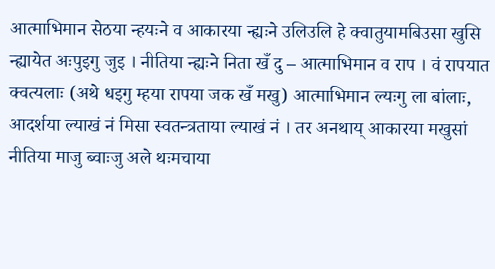आत्माभिमान सेठया न्हयःने व आकारया न्ह्यःने उलिउलि हे क्वातुयामबिउसा खुसि न्ह्यायेत अःपुइगु जुइ । नीतिया न्ह्यःने निता खँ दु – आत्माभिमान व राप । वं रापयात क्वत्यलाः (अथे धइगु म्हया रापया जक खँ मखु) आत्माभिमान ल्यःगु ला बांलाः, आदर्शया ल्याखं नं मिसा स्वतन्त्रताया ल्याखं नं । तर अनथाय् आकारया मखुसां नीतिया माजु ब्वाःजु अले थःमचाया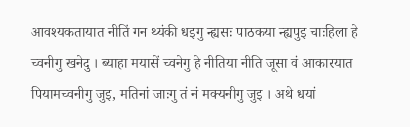आवश्यकतायात नीतिं गन थ्यंकी धइगु न्ह्यसः पाठकया न्ह्यपुइ चाःहिला हे च्वनीगु खनेदु । ब्याहा मयासें च्वनेगु हे नीतिया नीति जूसा वं आकारयात पियामच्वनीगु जुइ, मतिनां जाःगु तं नं मक्यनीगु जुइ । अथे धयां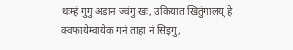थःम्हं गुगु अडान ज्वंगु खः, उकियात खितुंगालय् हे क्वफायेम्वायेक गनं ताहा नं सिइगु,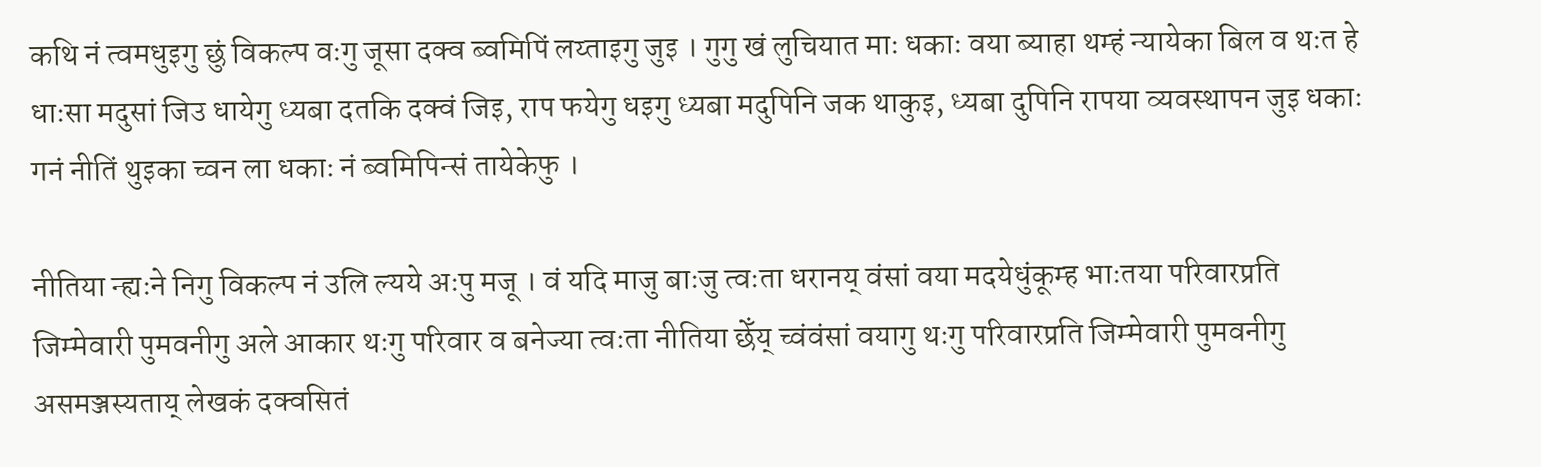कथि नं त्वमधुइगु छुं विकल्प वःगु जूसा दक्व ब्वमिपिं लय्ताइगु जुइ । गुगु खं लुचियात माः धकाः वया ब्याहा थम्हं न्यायेका बिल व थःत हे धाःसा मदुसां जिउ धायेगु ध्यबा दतकि दक्वं जिइ, राप फयेगु धइगु ध्यबा मदुपिनि जक थाकुइ, ध्यबा दुपिनि रापया व्यवस्थापन जुइ धकाः गनं नीतिं थुइका च्वन ला धकाः नं ब्वमिपिन्सं तायेकेफु ।

नीतिया न्ह्यःने निगु विकल्प नं उलि ल्यये अःपु मजू । वं यदि माजु बाःजु त्वःता धरानय् वंसां वया मदयेधुंकूम्ह भाःतया परिवारप्रति जिम्मेवारी पुमवनीगु अले आकार थःगु परिवार व बनेज्या त्वःता नीतिया छेँय् च्वंवंसां वयागु थःगु परिवारप्रति जिम्मेवारी पुमवनीगु असमञ्जस्यताय् लेखकं दक्वसितं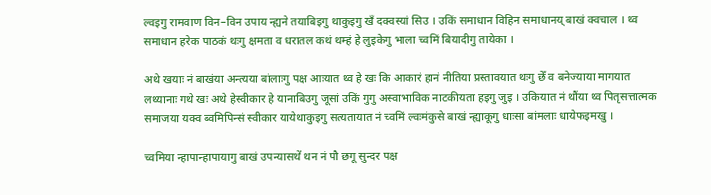ल्वइगु रामवाण विन–विन उपाय न्ह्यने तयाबिइगु थाकुइगु खँ दक्वस्यां सिउ । उकिं समाधान विहिन समाधानय् बाखं क्वचाल । थ्व समाधान हरेक पाठकं थःगु क्षमता व धरातल कथं थम्हं हे लुइकेगु भाला च्वमिं बियादीगु तायेका ।

अथे खयाः नं बाखंया अन्त्यया बांलाःगु पक्ष आःयात थ्व हे खः कि आकारं हानं नीतिया प्रस्तावयात थःगु छेँ व बनेज्याया मागयात लथ्यानाः गथे खः अथे हेस्वीकार हे यानाबिउगु जूसां उकिं गुगु अस्वाभाविक नाटकीयता हइगु जुइ । उकियात नं थौंया थ्व पितृसत्तात्मक समाजया यक्व ब्वमिपिन्सं स्वीकार यायेथाकुइगु सत्यतायात नं च्वमिं ल्वःमंकुसे बाखं न्ह्याकूगु धाःसा बांमलाः धायेफइमखु ।

च्वमिया न्हापान्हापायागु बाखं उपन्यासथें थन नं पौ छगू सुन्दर पक्ष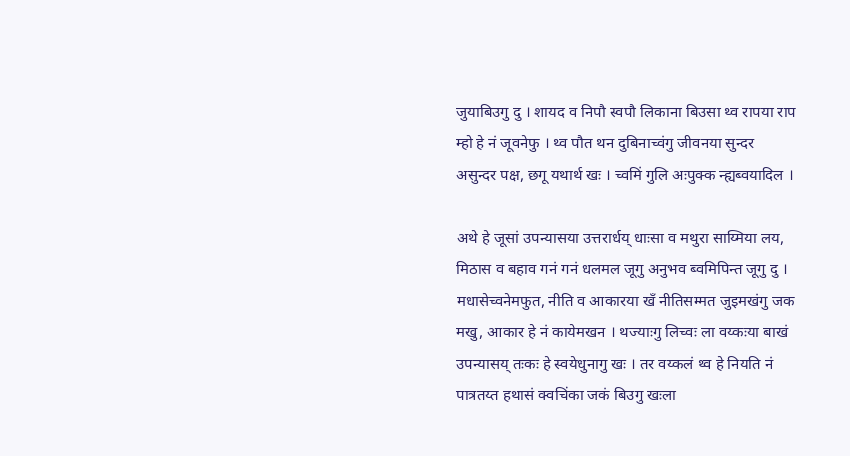जुयाबिउगु दु । शायद व निपौ स्वपौ लिकाना बिउसा थ्व रापया राप म्हो हे नं जूवनेफु । थ्व पौत थन दुबिनाच्वंगु जीवनया सुन्दर असुन्दर पक्ष, छगू यथार्थ खः । च्वमिं गुलि अःपुक्क न्ह्यब्वयादिल ।

अथे हे जूसां उपन्यासया उत्तरार्धय् धाःसा व मथुरा साय्मिया लय, मिठास व बहाव गनं गनं धलमल जूगु अनुभव ब्वमिपिन्त जूगु दु । मधासेच्वनेमफुत, नीति व आकारया खँ नीतिसम्मत जुइमखंगु जक मखु, आकार हे नं कायेमखन । थज्याःगु लिच्वः ला वय्कःया बाखं उपन्यासय् तःकः हे स्वयेधुनागु खः । तर वय्कलं थ्व हे नियति नं पात्रतय्त हथासं क्वचिंका जकं बिउगु खःला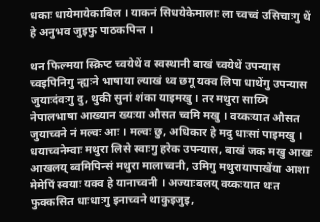धकाः धायेमायेकाबिल । याकनं सिधयेकेमालाः ला च्वच्वं उसिचाःगु थें हे अनुभव जुइफु पाठकपिन्त ।

थन फिल्मया स्क्रिप्ट च्वयेथें व स्वस्थानी बाखं च्वयेथें उपन्यास च्वइपिनिगु न्ह्यःने भाषाया ल्याखं थ्व छगू यक्व लिपा धाथेंगु उपन्यास जुयाःदंवःगु दु, थुकी सुनां शंका याइमखु । तर मथुरा साय्मि नेपालभाषा आख्यान ख्यःया औसत च्वमि मखु । वय्कःयात औसत जुयाच्वने नं मल्वः आः । मल्वः छु, अधिकार हे मदु धाःसां पाइमखु । धयाच्वनेम्वाः मथुरा लिसे स्वाःगु हरेक उपन्यास, बाखं जक मखु आखः आखलय् ब्वमिपिन्सं मथुरा मालाच्वनी, उमिगु मथुरायापाखेंया आशा मेमेपिं स्वयाः यक्व हे यानाच्वनी । अज्याःबलय् वय्कःयात थःत फुक्कसित धाःधाःगु इनाच्वने थाकुइजुइ,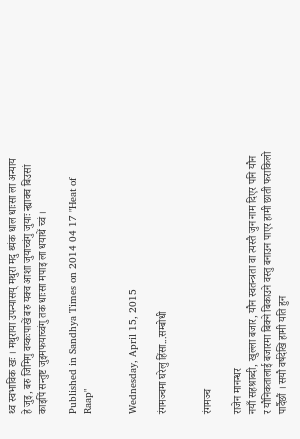थ्व स्वभाविक खः । मथुराया उपन्यासय् मथुरा मदु थ्यंक धाल धाःसा ला अन्याय हे जुइ, बरु जिमिगु वय्कःपाखें बरु यक्व आशा जुयाच्वंगु जुयाः न्ह्याक्व बिउसां काइपिं सन्तुष्ट जुइमफयाच्वंगु तक धाःसा मपाइ ला धयाथें च्वं ।

Published in Sandhya Times on 2014 04 17 "Heat of Raap"


Wednesday, April 15, 2015

रंगमञ्चमा घरेलु हिंसा...सम्बोधी


रंगमञ्च

राजेन मानन्धर
नयाँ सहश्राब्दी, खुल्ला बजार, यौन स्वतन्त्रता वा त्यस्तै जुन नाम दिएर पनि यौन र यौनिकतालाई बजारमा बिक्ने बिकाउने वस्तु बनाउन पाएर हामी छाती फराकिलो पार्दैछौं । सयौ वर्षदेखि हामी यति हुन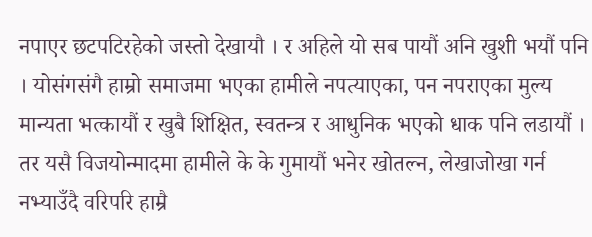नपाएर छटपटिरहेको जस्तो देखायौ । र अहिले यो सब पायौं अनि खुशी भयौं पनि । योसंगसंगै हाम्रो समाजमा भएका हामीले नपत्याएका, पन नपराएका मुल्य मान्यता भत्कायौं र खुबै शिक्षित, स्वतन्त्र र आधुनिक भएको धाक पनि लडायौं । तर यसै विजयोन्मादमा हामीले के के गुमायौं भनेर खोतल्न, लेखाजोखा गर्न नभ्याउँदै वरिपरि हाम्रै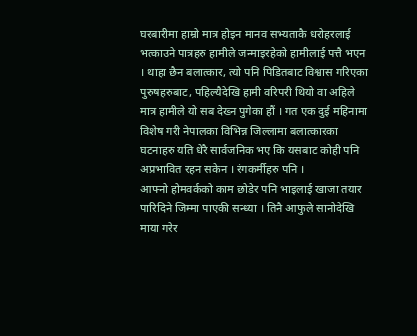घरबारीमा हाम्रो मात्र होइन मानव सभ्यताकै धरोहरलाई भत्काउने पात्रहरु हामीले जन्माइरहेको हामीलाई पत्तै भएन । थाहा छैन बलात्कार, त्यो पनि पिडितबाट विश्वास गरिएका पुरुषहरुबाट, पहिल्यैदेखि हामी वरिपरी थियो वा अहिले मात्र हामीले यो सब देख्न पुगेका हौं । गत एक दुई महिनामा विशेष गरी नेपालका विभिन्न जिल्लामा बलात्कारका घटनाहरु यति धेरै सार्वजनिक भए कि यसबाट कोही पनि अप्रभावित रहन सकेन । रंगकर्मीहरु पनि ।
आफ्नो होमवर्कको काम छोडेर पनि भाइलाई खाजा तयार पारिदिने जिम्मा पाएकी सन्ध्या । तिनै आफुले सानोदेखि माया गरेर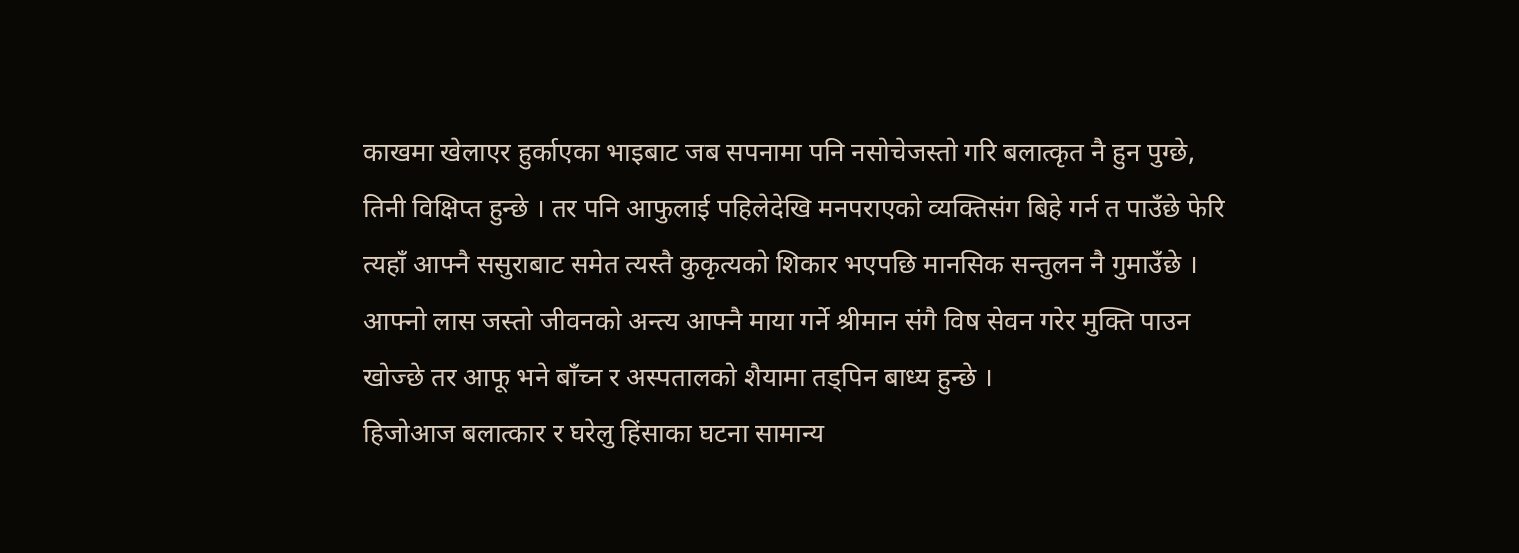काखमा खेलाएर हुर्काएका भाइबाट जब सपनामा पनि नसोचेजस्तो गरि बलात्कृत नै हुन पुग्छे, तिनी विक्षिप्त हुन्छे । तर पनि आफुलाई पहिलेदेखि मनपराएको व्यक्तिसंग बिहे गर्न त पाउँछे फेरि त्यहाँ आफ्नै ससुराबाट समेत त्यस्तै कुकृत्यको शिकार भएपछि मानसिक सन्तुलन नै गुमाउँछे । आफ्नो लास जस्तो जीवनको अन्त्य आफ्नै माया गर्ने श्रीमान संगै विष सेवन गरेर मुक्ति पाउन खोज्छे तर आफू भने बाँच्न र अस्पतालको शैयामा तड्पिन बाध्य हुन्छे ।
हिजोआज बलात्कार र घरेलु हिंसाका घटना सामान्य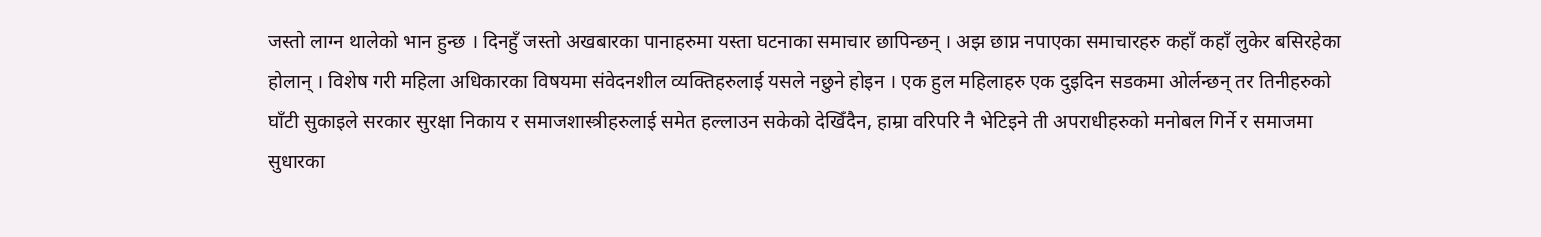जस्तो लाग्न थालेको भान हुन्छ । दिनहुँ जस्तो अखबारका पानाहरुमा यस्ता घटनाका समाचार छापिन्छन् । अझ छाप्न नपाएका समाचारहरु कहाँ कहाँ लुकेर बसिरहेका होलान् । विशेष गरी महिला अधिकारका विषयमा संवेदनशील व्यक्तिहरुलाई यसले नछुने होइन । एक हुल महिलाहरु एक दुइदिन सडकमा ओर्लन्छन् तर तिनीहरुको घाँटी सुकाइले सरकार सुरक्षा निकाय र समाजशास्त्रीहरुलाई समेत हल्लाउन सकेको देखिँदैन, हाम्रा वरिपरि नै भेटिइने ती अपराधीहरुको मनोबल गिर्ने र समाजमा सुधारका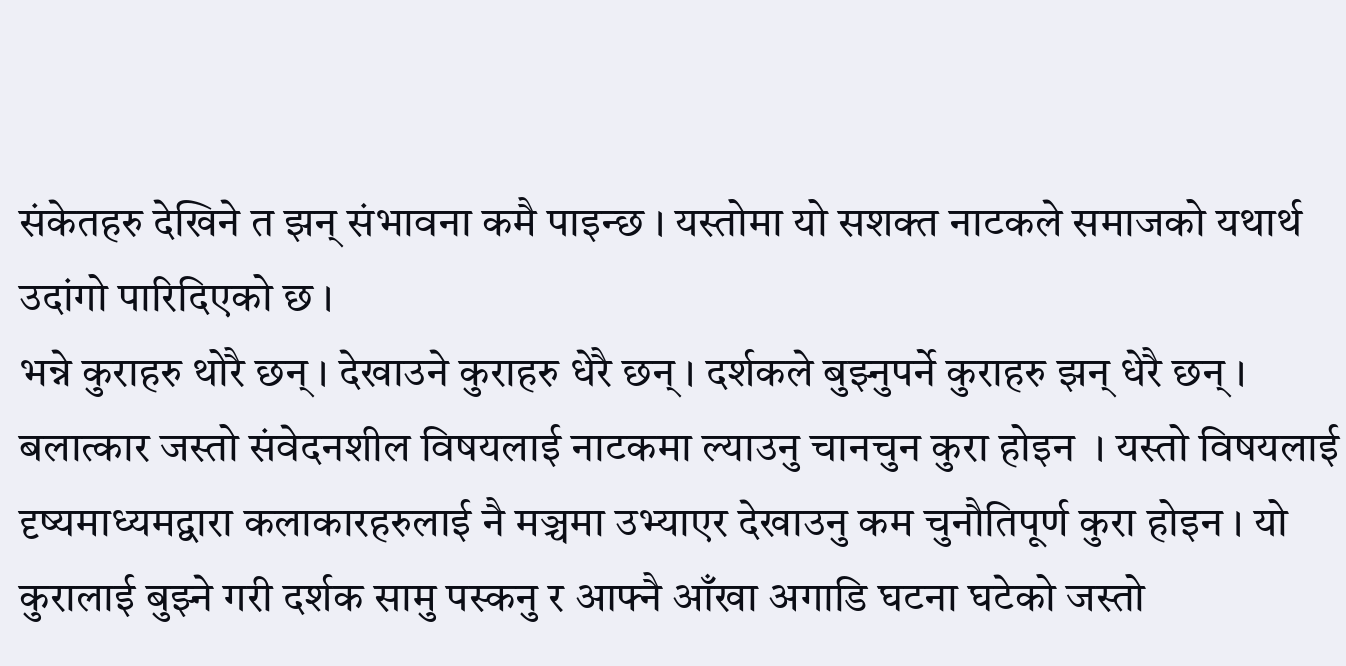संकेतहरु देखिने त झन् संभावना कमै पाइन्छ । यस्तोमा यो सशक्त नाटकले समाजको यथार्थ उदांगो पारिदिएको छ ।
भन्ने कुराहरु थोरै छन् । देखाउने कुराहरु धेरै छन् । दर्शकले बुझ्नुपर्ने कुराहरु झन् धेरै छन् । बलात्कार जस्तो संवेदनशील विषयलाई नाटकमा ल्याउनु चानचुन कुरा होइन  । यस्तो विषयलाई दृष्यमाध्यमद्वारा कलाकारहरुलाई नै मञ्चमा उभ्याएर देखाउनु कम चुनौतिपूर्ण कुरा होइन । यो कुरालाई बुझ्ने गरी दर्शक सामु पस्कनु र आफ्नै आँखा अगाडि घटना घटेको जस्तो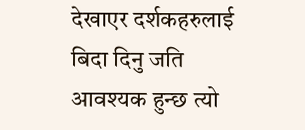देखाएर दर्शकहरुलाई बिदा दिनु जति आवश्यक हुन्छ त्यो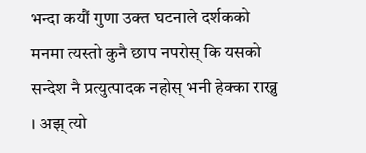भन्दा कयौं गुणा उक्त घटनाले दर्शकको मनमा त्यस्तो कुनै छाप नपरोस् कि यसको सन्देश नै प्रत्युत्पादक नहोस् भनी हेक्का राख्नु । अझ् त्यो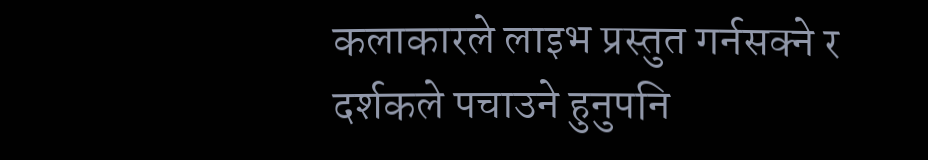कलाकारले लाइभ प्रस्तुत गर्नसक्ने र दर्शकले पचाउने हुनुपनि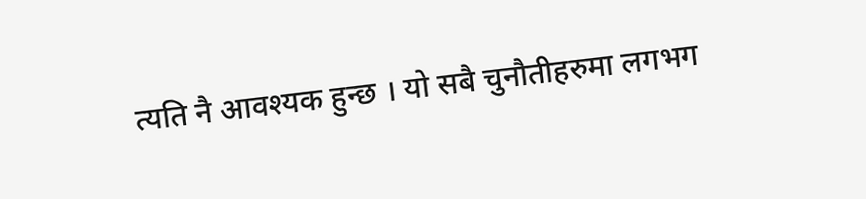त्यति नै आवश्यक हुन्छ । यो सबै चुनौतीहरुमा लगभग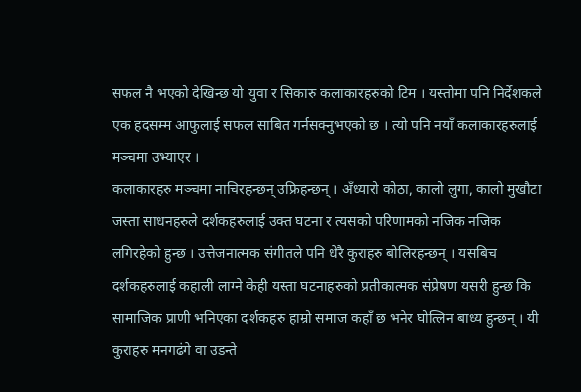सफल नै भएको देखिन्छ यो युवा र सिकारु कलाकारहरुको टिम । यस्तोमा पनि निर्देशकले एक हदसम्म आफुलाई सफल साबित गर्नसक्नुभएको छ । त्यो पनि नयाँ कलाकारहरुलाई मञ्चमा उभ्याएर ।
कलाकारहरु मञ्चमा नाचिरहन्छन् उफ्रिहन्छन् । अँध्यारो कोठा, कालो लुगा, कालो मुखौटा जस्ता साधनहरुले दर्शकहरुलाई उक्त घटना र त्यसको परिणामको नजिक नजिक लगिरहेको हुन्छ । उत्तेजनात्मक संगीतले पनि धेरै कुराहरु बोलिरहन्छन् । यसबिच दर्शकहरुलाई कहाली लाग्ने केही यस्ता घटनाहरुको प्रतीकात्मक संप्रेषण यसरी हुन्छ कि सामाजिक प्राणी भनिएका दर्शकहरु हाम्रो समाज कहाँ छ भनेर घोत्लिन बाध्य हुन्छन् । यी कुराहरु मनगढंगे वा उडन्ते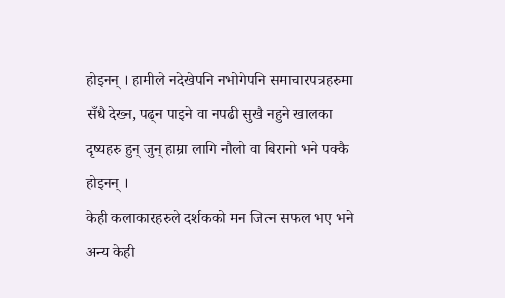होइनन् । हामीले नदेखेपनि नभोगेपनि समाचारपत्रहरुमा सँधै देख्न, पढ्न पाइने वा नपढी सुखै नहुने खालका दृष्यहरु हुन् जुन् हाम्रा लागि नौलो वा बिरानो भने पक्कै होइनन् ।
केही कलाकारहरुले दर्शकको मन जित्न सफल भए भने अन्य केही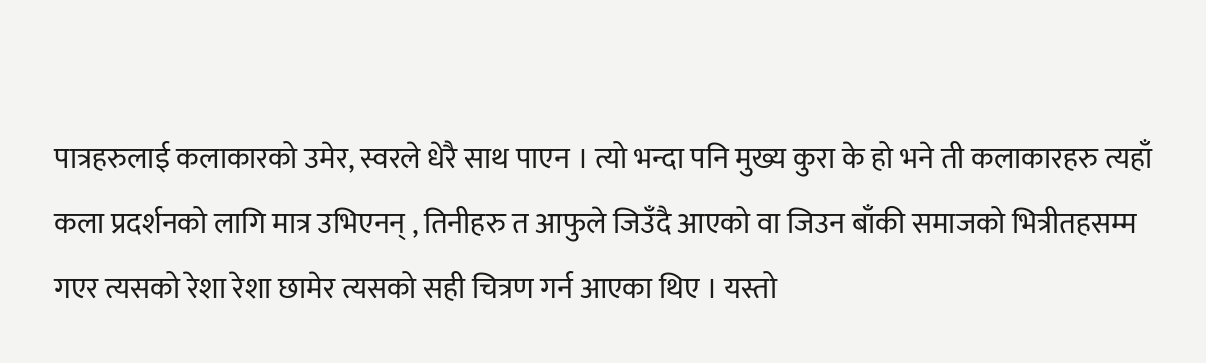पात्रहरुलाई कलाकारको उमेर, स्वरले धेरै साथ पाएन । त्यो भन्दा पनि मुख्य कुरा के हो भने ती कलाकारहरु त्यहाँ कला प्रदर्शनको लागि मात्र उभिएनन् , तिनीहरु त आफुले जिउँदै आएको वा जिउन बाँकी समाजको भित्रीतहसम्म गएर त्यसको रेशा रेशा छामेर त्यसको सही चित्रण गर्न आएका थिए । यस्तो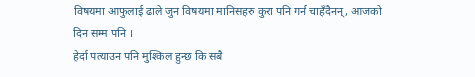विषयमा आफुलाई ढाले जुन विषयमा मानिसहरु कुरा पनि गर्न चाहँदैनन्, आजको दिन सम्म पनि ।
हेर्दा पत्याउन पनि मुश्किल हुन्छ कि सबै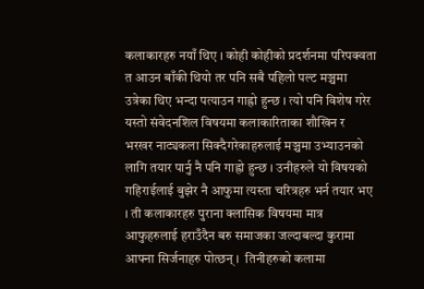कलाकारहरु नयाँ थिए । कोही कोहीको प्रदर्शनमा परिपक्वता त आउन बाँकी थियो तर पनि सबै पहिलो पल्ट मञ्चमा उत्रेका थिए भन्दा पत्याउन गाह्रो हुन्छ । त्यो पनि विशेष गरेर यस्तो संवेदनशिल विषयमा कलाकारिताका शौखिन र भरखर नाट्यकला सिक्दैगरेकाहरुलाई मञ्चमा उभ्याउनको लागि तयार पार्नु नै पनि गाह्रो हुन्छ । उनीहरुले यो विषयको गहिराईलाई बुझेर नै आफुमा त्यस्ता चरित्रहरु भर्न तयार भए । ती कलाकारहरु पुराना क्लासिक विषयमा मात्र आफुहरुलाई हराउँदैन बरु समाजका जल्दाबल्दा कुरामा आफ्ना सिर्जनाहरु पोत्छन् ।  तिनीहरुको कलामा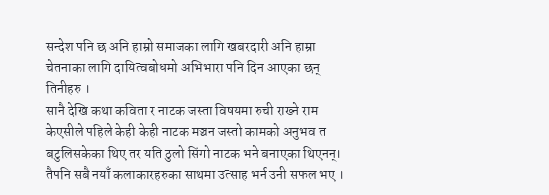सन्देश पनि छ अनि हाम्रो समाजका लागि खबरदारी अनि हाम्रा चेतनाका लागि दायित्वबोधमो अभिभारा पनि दिन आएका छन् तिनीहरु ।
सानै देखि कथा कविता र नाटक जस्ता विषयमा रुची राख्ने राम केएसीले पहिले केही केही नाटक मञ्चन जस्तो कामको अनुभव त बटुलिसकेका थिए तर यति ठुलो सिंगो नाटक भने बनाएका थिएनन्। तैपनि सबै नयाँ कलाकारहरुका साथमा उत्साह भर्न उनी सफल भए ।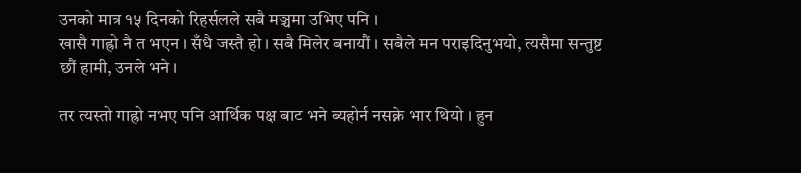उनको मात्र १५ दिनको रिहर्सलले सबै मञ्चमा उभिए पनि ।
खासै गाह्रो नै त भएन । सँधै जस्तै हो । सबै मिलेर बनायौं । सबैले मन पराइदिनुभयो, त्यसैमा सन्तुष्ट छौं हामी, उनले भने ।

तर त्यस्तो गाह्रो नभए पनि आर्थिक पक्ष बाट भने ब्यहोर्न नसक्ने भार थियो । हुन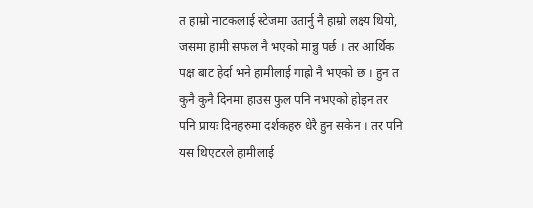त हाम्रो नाटकलाई स्टेजमा उतार्नु नै हाम्रो लक्ष्य थियो, जसमा हामी सफल नै भएको मान्नु पर्छ । तर आर्थिक पक्ष बाट हेर्दा भने हामीलाई गाह्रो नै भएको छ । हुन त कुनै कुनै दिनमा हाउस फुल पनि नभएको होइन तर पनि प्रायः दिनहरुमा दर्शकहरु धेरै हुन सकेन । तर पनि यस थिएटरले हामीलाई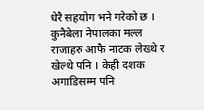धेरै सहयोग भने गरेको छ ।
कुनैबेला नेपालका मल्ल राजाहरु आफै नाटक लेख्थे र खेल्थे पनि । केही दशक अगाडिसम्म पनि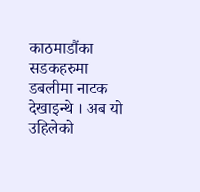काठमाडौंका सडकहरुमा डबलीमा नाटक देखाइन्थे । अब यो उहिलेको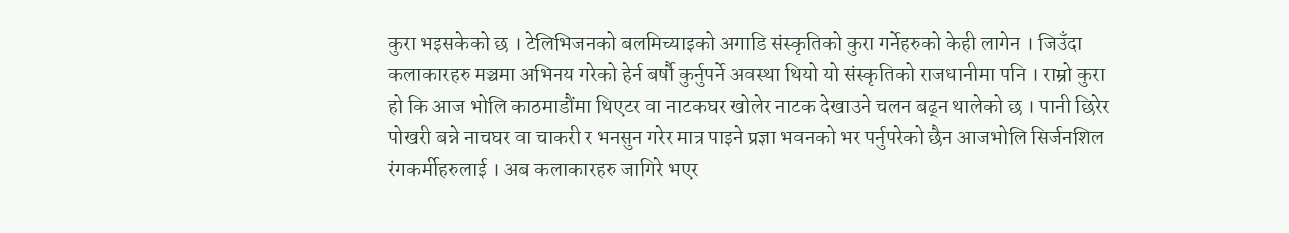कुरा भइसकेको छ । टेलिभिजनको बलमिच्याइको अगाडि संस्कृतिको कुरा गर्नेहरुको केही लागेन । जिउँदा कलाकारहरु मञ्चमा अभिनय गरेको हेर्न बर्षौ कुर्नुपर्ने अवस्था थियो यो संस्कृतिको राजधानीमा पनि । राम्रो कुरा हो कि आज भोलि काठमाडौंमा थिएटर वा नाटकघर खोलेर नाटक देखाउने चलन बढ्न थालेको छ । पानी छिरेर पोखरी बन्ने नाचघर वा चाकरी र भनसुन गरेर मात्र पाइने प्रज्ञा भवनको भर पर्नुपरेको छैन आजभोलि सिर्जनशिल रंगकर्मीहरुलाई । अब कलाकारहरु जागिरे भएर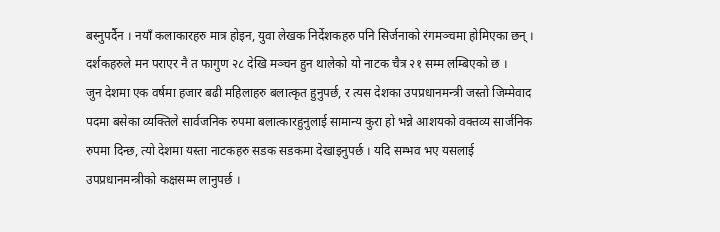बस्नुपर्दैन । नयाँ कलाकारहरु मात्र होइन, युवा लेखक निर्देशकहरु पनि सिर्जनाको रंगमञ्चमा होमिएका छन् ।
दर्शकहरुले मन पराएर नै त फागुण २८ देखि मञ्चन हुन थालेको यो नाटक चैत्र २१ सम्म लम्बिएको छ ।
जुन देशमा एक वर्षमा हजार बढी महिलाहरु बलात्कृत हुनुपर्छ, र त्यस देशका उपप्रधानमन्त्री जस्तो जिम्मेवाद पदमा बसेका व्यक्तिले सार्वजनिक रुपमा बलात्कारहुनुलाई सामान्य कुरा हो भन्ने आशयको वक्तव्य सार्जनिक रुपमा दिन्छ, त्यो देशमा यस्ता नाटकहरु सडक सडकमा देखाइनुपर्छ । यदि सम्भव भए यसलाई उपप्रधानमन्त्रीको कक्षसम्म लानुपर्छ ।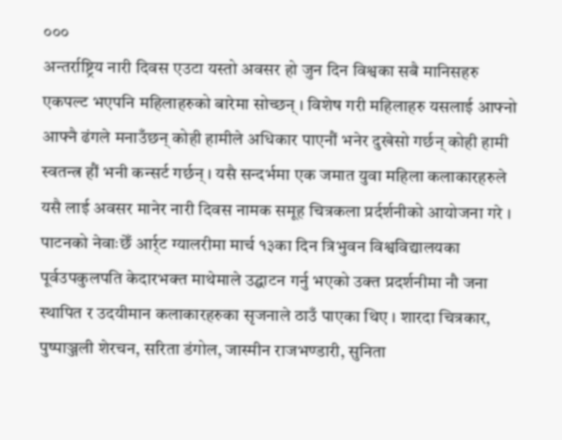०००
अन्तर्राष्ट्रिय नारी दिवस एउटा यस्तो अवसर हो जुन दिन विश्वका सबै मानिसहरु एकपल्ट भएपनि महिलाहरुको बारेमा सोच्छन् । विशेष गरी महिलाहरु यसलाई आफ्नो आफ्नै ढंगले मनाउँछन् कोही हामीले अधिकार पाएनौं भनेर दुखेसो गर्छन् कोही हामी स्वतन्त्र हौं भनी कन्सर्ट गर्छन् । यसै सन्दर्भमा एक जमात युवा महिला कलाकारहरुले यसै लाई अवसर मानेर नारी दिवस नामक समूह चित्रकला प्रर्दर्शनीको आयोजना गरे ।
पाटनको नेवाःछेँ आर्र्ट ग्यालरीमा मार्च १३का दिन त्रिभुवन विश्वविद्यालयका पूर्वउपकुलपति केदारभक्त माथेमाले उद्घाटन गर्नु भएको उक्त प्रदर्शनीमा नौ जना स्थापित र उदयीमान कलाकारहरुका सृजनाले ठाउँ पाएका थिए । शारदा चित्रकार, पुष्पाञ्जली शेरचन, सरिता डंगोल, जास्मीन राजभण्डारी, सुनिता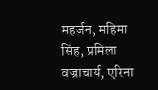महर्जन, महिमा सिंह, प्रमिला वज्राचार्य, एरिना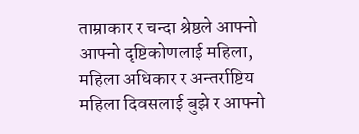ताम्राकार र चन्दा श्रेष्ठले आफ्नो आफ्नो दृष्टिकोणलाई महिला, महिला अधिकार र अन्तर्राष्टिय महिला दिवसलाई बुझे र आफ्नो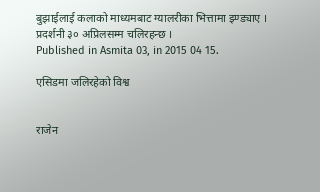बुझाईलाई कलाको माध्यमबाट ग्यालरीका भित्तामा झ्ण्ड्याए । प्रदर्शनी ३० अप्रिलसम्म चलिरहन्छ ।
Published in Asmita 03, in 2015 04 15.

एसिडमा जलिरहेको विश्व


राजेन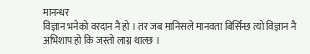मानन्धर
विज्ञान भनेको वरदान नै हो । तर जब मानिसले मानवता बिर्सिन्छ त्यो विज्ञान नै अभिशाप हो कि जस्तो लाग्न थाल्छ ।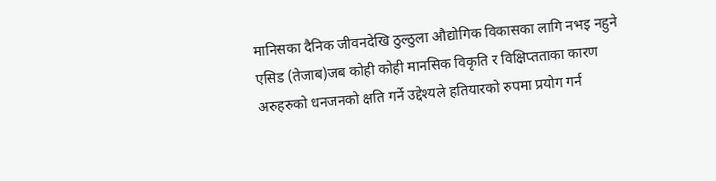मानिसका दैनिक जीवनदेखि ठुल्ठुला औद्योगिक विकासका लागि नभइ नहुने एसिड (तेजाब)जब कोही कोही मानसिक विकृति र विक्षिप्तताका कारण अरुहरुको धनजनको क्षति गर्ने उद्देश्यले हतियारको रुपमा प्रयोग गर्न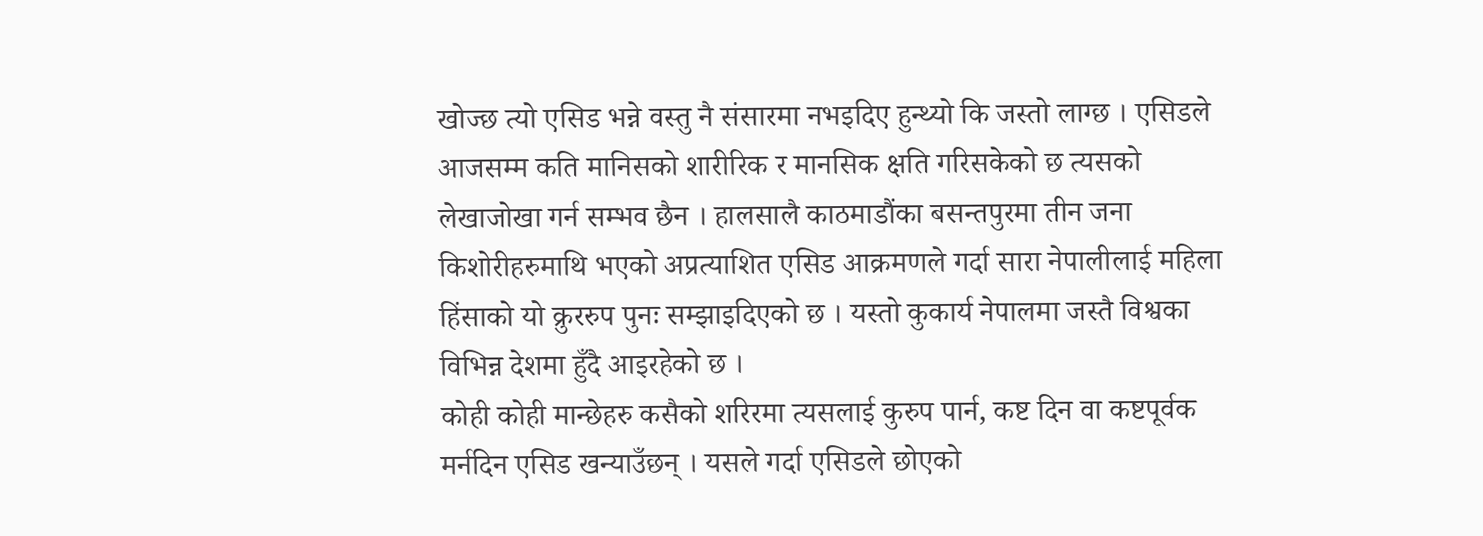खोज्छ त्यो एसिड भन्ने वस्तु नै संसारमा नभइदिए हुन्थ्यो कि जस्तो लाग्छ । एसिडले आजसम्म कति मानिसको शारीरिक र मानसिक क्षति गरिसकेको छ त्यसको लेखाजोखा गर्न सम्भव छैन । हालसालै काठमाडौंका बसन्तपुरमा तीन जना किशोरीहरुमाथि भएको अप्रत्याशित एसिड आक्रमणले गर्दा सारा नेपालीलाई महिला हिंसाको यो क्रुररुप पुनः सम्झाइदिएको छ । यस्तो कुकार्य नेपालमा जस्तै विश्वका विभिन्न देशमा हुँदै आइरहेको छ ।
कोही कोही मान्छेहरु कसैको शरिरमा त्यसलाई कुरुप पार्न, कष्ट दिन वा कष्टपूर्वक मर्नदिन एसिड खन्याउँछन् । यसले गर्दा एसिडले छोएको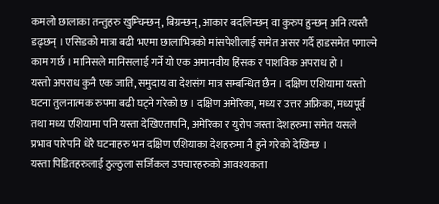कमलो छालाका तन्तुहरु खुम्चिन्छन्, बिग्रन्छन्, आकार बदलिन्छन् वा कुरुप हुन्छन् अनि त्यस्तै डढ्छन् । एसिडको मात्रा बढी भएमा छालाभित्रको मांसपेशीलाई समेत असर गर्दै हाडसमेत पगाल्ने काम गर्छ । मानिसले मानिसलाई गर्ने यो एक अमानवीय हिंसक र पाशविक अपराध हो ।
यस्तो अपराध कुनै एक जाति, समुदाय वा देशसंग मात्र सम्बन्धित छैन । दक्षिण एशियामा यस्तो घटना तुलनात्मक रुपमा बढी घट्ने गरेको छ । दक्षिण अमेरिका, मध्य र उत्तर अफ्रिका, मध्यपूर्व तथा मध्य एशियामा पनि यस्ता देखिएतापनि, अमेरिका र युरोप जस्ता देशहरुमा समेत यसले प्रभाव पारेपनि धेरै घटनाहरु भन दक्षिण एशियाका देशहरुमा नै हुने गरेको देखिन्छ ।
यस्ता पिडितहरुलाई ठुल्ठुला सर्जिकल उपचारहरुको आवश्यकता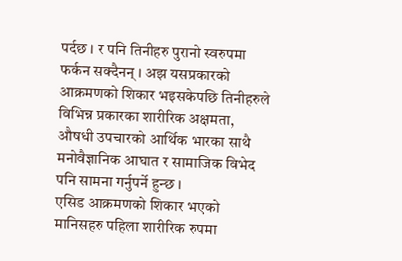पर्दछ । र पनि तिनीहरु पुरानो स्वरुपमा फर्कन सक्दैनन् । अझ यसप्रकारको आक्रमणको शिकार भइसकेपछि तिनीहरुले विभिन्न प्रकारका शारीरिक अक्षमता, औषधी उपचारको आर्थिक भारका साथै मनोवैज्ञानिक आघात र सामाजिक विभेद पनि सामना गर्नुपर्ने हुन्छ ।
एसिड आक्रमणको शिकार भएको मानिसहरु पहिला शारीरिक रुपमा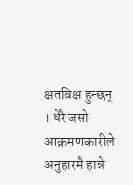क्षतविक्ष हुन्छन् । धेरै जसो आक्रमणकारीले अनुहारमै हान्ने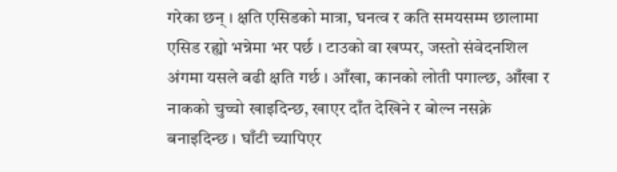गरेका छन् । क्षति एसिडको मात्रा, घनत्व र कति समयसम्म छालामा एसिड रह्यो भन्नेमा भर पर्छ । टाउको वा खप्पर, जस्तो संवेदनशिल अंगमा यसले बढी क्षति गर्छ । आँखा, कानको लोती पगाल्छ, आँखा र नाकको चुच्चो खाइदिन्छ, खाएर दाँत देखिने र बोल्न नसक्ने बनाइदिन्छ । घाँटी च्यापिएर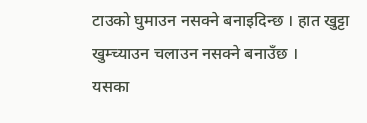टाउको घुमाउन नसक्ने बनाइदिन्छ । हात खुट्टा खुम्च्याउन चलाउन नसक्ने बनाउँछ ।
यसका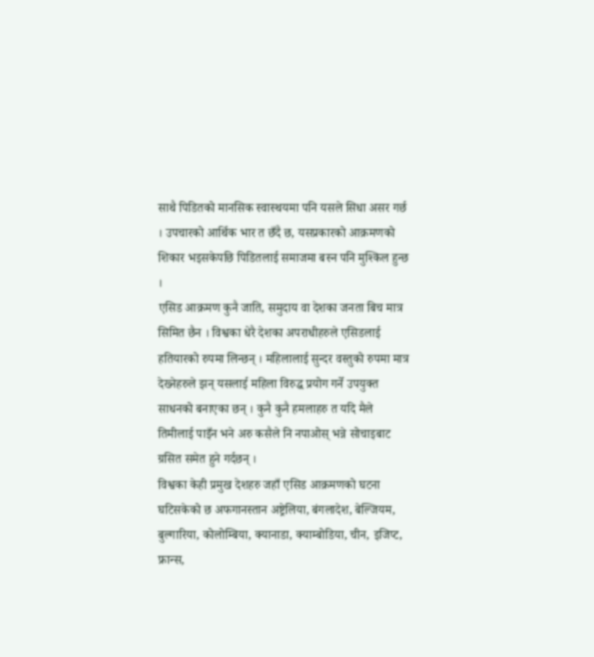साथै पिडितको मानसिक स्वास्थयमा पनि यसले सिधा असर गर्छ । उपचारको आर्थिक भार त छँदै छ, यसप्रकारको आक्रमणको शिकार भइसकेपछि पिडितलाई समाजमा बस्न पनि मुश्किल हुन्छ ।
एसिड आक्रमण कुनै जाति, समुदाय वा देशका जनता बिच मात्र सिमित छैन । विश्वका धेरै देशका अपराधीहरुले एसिडलाई हतियारको रुपमा लिन्छन् । महिलालाई सुन्दर वस्तुको रुपमा मात्र देख्नेहरुले झन् यसलाई महिला विरुद्ध प्रयोग गर्ने उपयुक्त साधनको बनाएका छन् । कुनै कुनै हमलाहरु त यदि मैले तिमीलाई पाइँन भने अरु कसैले नि नपाओस् भन्ने सोचाइबाट ग्रसित समेत हुने गर्दछन् ।
विश्वका केही प्रमुख देशहरु जहाँ एसिड आक्रमणको घटना घटिसकेको छ अफगानस्तान अष्ट्रेलिया, बंगलादेश, बेल्जियम, बुल्गारिया, कोलोम्बिया, क्यानाडा, क्याम्बोडिया, चीन, इजिप्ट, फ्रान्स,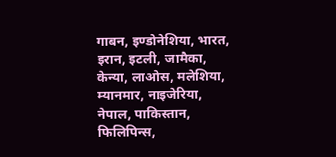गाबन, इण्डोनेशिया, भारत, इरान, इटली, जामैका, केन्या, लाओस, मलेशिया, म्यानमार, नाइजेरिया, नेपाल, पाकिस्तान, फिलिपिन्स,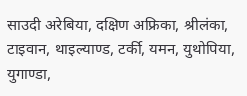साउदी अरेबिया, दक्षिण अफ्रिका, श्रीलंका, टाइवान, थाइल्याण्ड, टर्की, यमन, युथोपिया, युगाण्डा,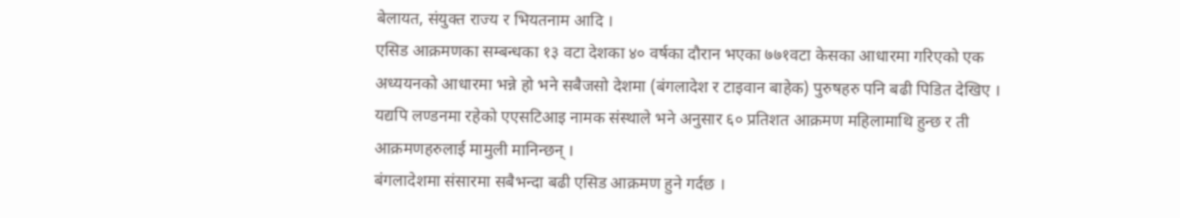बेलायत, संयुक्त राज्य र भियतनाम आदि ।
एसिड आक्रमणका सम्बन्धका १३ वटा देशका ४० वर्षका दौरान भएका ७७१वटा केसका आधारमा गरिएको एक अध्ययनको आधारमा भन्ने हो भने सबैजसो देशमा (बंगलादेश र टाइवान बाहेक) पुरुषहरु पनि बढी पिडित देखिए । यद्यपि लण्डनमा रहेको एएसटिआइ नामक संस्थाले भने अनुसार ६० प्रतिशत आक्रमण महिलामाथि हुन्छ र ती आक्रमणहरुलाई मामुली मानिन्छन् ।
बंगलादेशमा संसारमा सबैभन्दा बढी एसिड आक्रमण हुने गर्दछ ।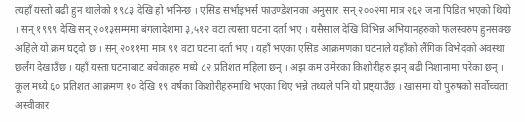त्यहाँ यस्तो बढी हुन थालेको १९८३ देखि हो भनिन्छ । एसिड सर्भाइभर्स फाउण्डेशनका अनुसार  सन् २००२मा मात्र २६२ जना पिडित भएको थियो । सन् १९९९ देखि सन् २०१३सम्ममा बंगलादेशमा ३,५१२ वटा त्यस्ता घटना दर्ता भए । यसैसाल देखि विभिन्न अभियानहरुको फलस्वरुप हुनसक्छ अहिले यो क्रम घट्दो छ । सन् २०११मा मात्र ९१ वटा घटना दर्ता भए । यहाँ भएका एसिड आक्रमणका घटनाले यहाँको लैंगिक विभेदको अवस्था छर्लंग देखाउँछ । यहाँ यस्ता घटनाबाट बचेकाहरु मध्ये ८२ प्रतिशत महिला छन् । अझ कम उमेरका किशोरीहरु झन् बढी निशानामा परेका छन् । कूल मध्ये ६० प्रतिशत आक्रमण १० देखि १९ वर्षका किशोरीहरुमाथि भएका थिए भन्ने तथ्यले पनि यो प्रष्ट्याउँछ । खासमा यो पुरुषको सर्वोच्चता अस्वीकार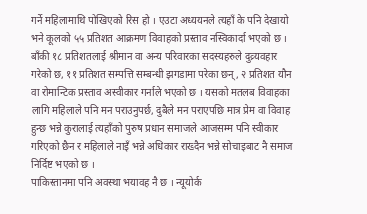गर्ने महिलामाथि पोखिएको रिस हो । एउटा अध्ययनले त्यहाँ के पनि देखायो भने कूलको ५५ प्रतिशत आक्रमण विवाहको प्रस्ताव नस्विकार्दा भएको छ । बाँकी १८ प्रतिशतलाई श्रीमान वा अन्य परिवारका सदस्यहरुले दुव्र्यवहार गरेको छ, ११ प्रतिशत सम्पत्ति सम्बन्धी झगडामा परेका छन्, २ प्रतिशत यौन वा रोमान्टिक प्रस्ताव अस्वीकार गर्नाले भएको छ । यसको मतलब विवाहका लागि महिलाले पनि मन पराउनुपर्छ, दुबैले मन पराएपछि मात्र प्रेम वा विवाह हुन्छ भन्ने कुरालाई त्यहाँको पुरुष प्रधान समाजले आजसम्म पनि स्वीकार गरिएको छैन र महिलाले नाइँ भन्ने अधिकार राख्दैन भन्ने सोचाइबाट नै समाज निर्दिष्ट भएको छ ।
पाकिस्तानमा पनि अवस्था भयावह नै छ । न्यूयोर्क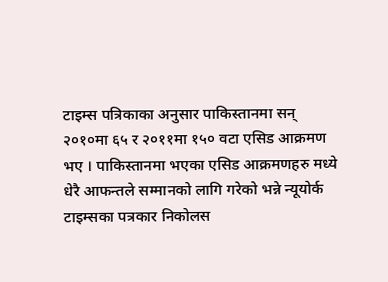टाइम्स पत्रिकाका अनुसार पाकिस्तानमा सन् २०१०मा ६५ र २०११मा १५० वटा एसिड आक्रमण भए । पाकिस्तानमा भएका एसिड आक्रमणहरु मध्ये धेरै आफन्तले सम्मानको लागि गरेको भन्ने न्यूयोर्क टाइम्सका पत्रकार निकोलस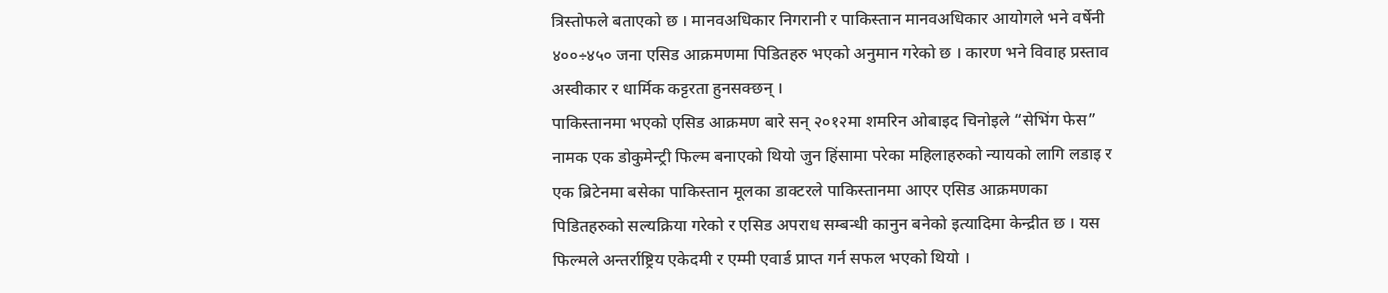त्रिस्तोफले बताएको छ । मानवअधिकार निगरानी र पाकिस्तान मानवअधिकार आयोगले भने वर्षेनी ४००÷४५० जना एसिड आक्रमणमा पिडितहरु भएको अनुमान गरेको छ । कारण भने विवाह प्रस्ताव अस्वीकार र धार्मिक कट्टरता हुनसक्छन् ।
पाकिस्तानमा भएको एसिड आक्रमण बारे सन् २०१२मा शमरिन ओबाइद चिनोइले “सेभिंग फेस” नामक एक डोकुमेन्ट्री फिल्म बनाएको थियो जुन हिंसामा परेका महिलाहरुको न्यायको लागि लडाइ र एक ब्रिटेनमा बसेका पाकिस्तान मूलका डाक्टरले पाकिस्तानमा आएर एसिड आक्रमणका पिडितहरुको सल्यक्रिया गरेको र एसिड अपराध सम्बन्धी कानुन बनेको इत्यादिमा केन्द्रीत छ । यस फिल्मले अन्तर्राष्ट्रिय एकेदमी र एम्मी एवार्ड प्राप्त गर्न सफल भएको थियो ।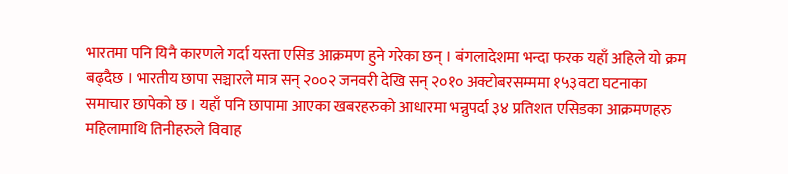भारतमा पनि यिनै कारणले गर्दा यस्ता एसिड आक्रमण हुने गरेका छन् । बंगलादेशमा भन्दा फरक यहाँ अहिले यो क्रम बढ्दैछ । भारतीय छापा सञ्चारले मात्र सन् २००२ जनवरी देखि सन् २०१० अक्टोबरसम्ममा १५३वटा घटनाका समाचार छापेको छ । यहाँ पनि छापामा आएका खबरहरुको आधारमा भन्नुपर्दा ३४ प्रतिशत एसिडका आक्रमणहरु महिलामाथि तिनीहरुले विवाह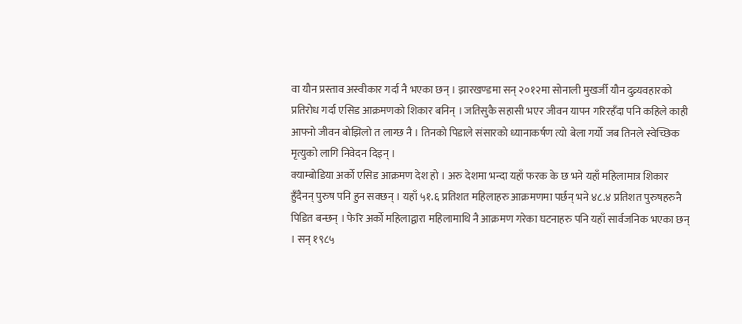वा यौन प्रस्ताव अस्वीकार गर्दा नै भएका छन् । झारखण्डमा सन् २०१२मा सोनाली मुखर्जी यौन दुव्र्यवहारको प्रतिरोध गर्दा एसिड आक्रमणको शिकार बनिन् । जतिसुकै सहासी भएर जीवन यापन गरिरहँदा पनि कहिले काही आफ्नो जीवन बोझिलो त लाग्छ नै । तिनको पिडाले संसारको ध्यानाकर्षण त्यो बेला गर्यो जब तिनले स्वेच्छिक मृत्युको लागि निवेदन दिइन् ।
क्याम्बोडिया अर्को एसिड आक्रमण देश हो । अरु देशमा भन्दा यहाँ फरक के छ भने यहाँ महिलामात्र शिकार हुँदैनन् पुरुष पनि हुन सक्छन् । यहाँ ५१.६ प्रतिशत महिलाहरु आक्रमणमा पर्छन् भने ४८.४ प्रतिशत पुरुषहरुनै पिडित बन्छन् । फेरि अर्को महिलाद्वारा महिलामाथि नै आक्रमण गरेका घटनाहरु पनि यहाँ सार्वजनिक भएका छन् । सन् १९८५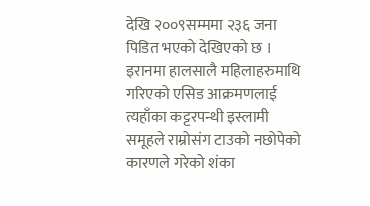देखि २००९सम्ममा २३६ जना पिडित भएको देखिएको छ ।
इरानमा हालसालै महिलाहरुमाथि गरिएको एसिड आक्रमणलाई त्यहाँका कट्टरपन्थी इस्लामी समूहले राम्रोसंग टाउको नछोपेको कारणले गरेको शंका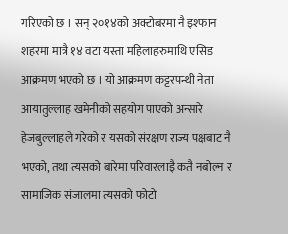गरिएको छ । सन् २०१४को अक्टोबरमा नै इश्फान शहरमा मात्रै १४ वटा यस्ता महिलाहरुमाथि एसिड आक्रमण भएको छ । यो आक्रमण कट्टरपन्थी नेता आयातुल्लाह खमेनीको सहयोग पाएको अन्सारे हेजबुल्लाहले गरेको र यसको संरक्षण राज्य पक्षबाट नै भएको, तथा त्यसको बारेमा परिवारलाइै कतै नबोल्न र सामाजिक संजालमा त्यसको फोटो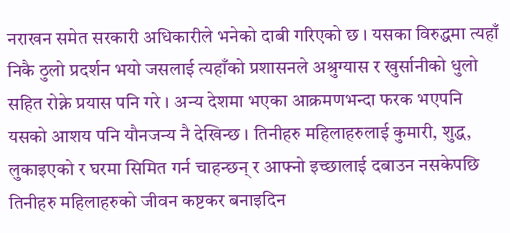नराखन समेत सरकारी अधिकारीले भनेको दाबी गरिएको छ । यसका विरुद्धमा त्यहाँ निकै ठुलो प्रदर्शन भयो जसलाई त्यहाँको प्रशासनले अश्रुग्यास र खुर्सानीको धुलो सहित रोक्ने प्रयास पनि गरे । अन्य देशमा भएका आक्रमणभन्दा फरक भएपनि यसको आशय पनि यौनजन्य नै देखिन्छ । तिनीहरु महिलाहरुलाई कुमारी, शुद्ध, लुकाइएको र घरमा सिमित गर्न चाहन्छन् र आफ्नो इच्छालाई दबाउन नसकेपछि तिनीहरु महिलाहरुको जीवन कष्टकर बनाइदिन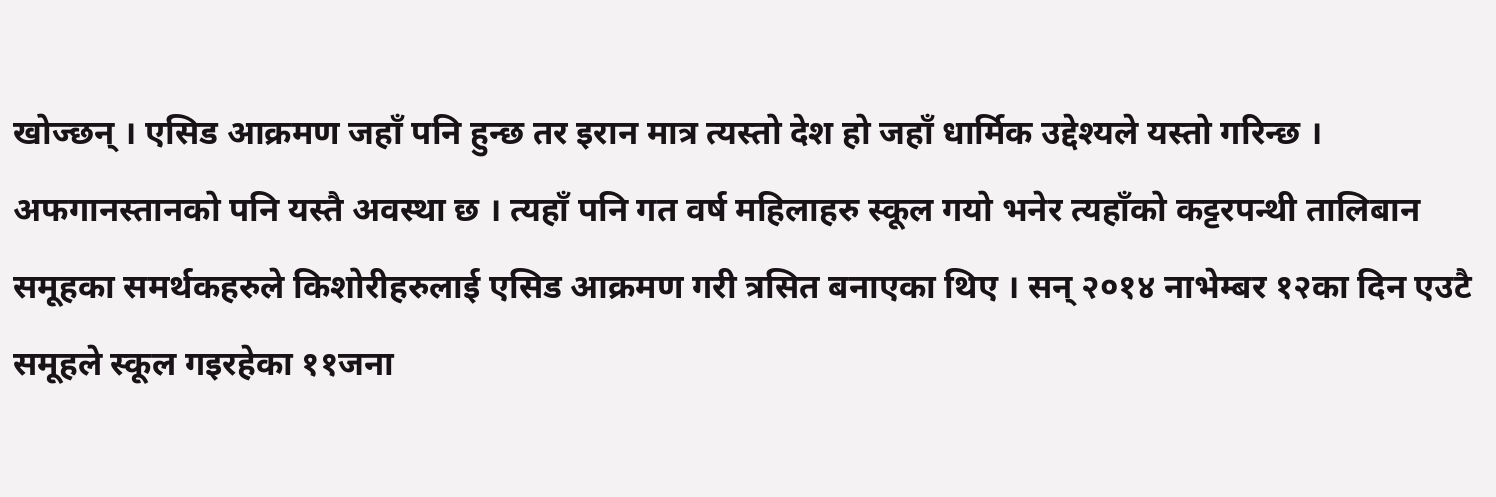खोज्छन् । एसिड आक्रमण जहाँ पनि हुन्छ तर इरान मात्र त्यस्तो देश हो जहाँ धार्मिक उद्देश्यले यस्तो गरिन्छ ।
अफगानस्तानको पनि यस्तै अवस्था छ । त्यहाँ पनि गत वर्ष महिलाहरु स्कूल गयो भनेर त्यहाँको कट्टरपन्थी तालिबान समूहका समर्थकहरुले किशोरीहरुलाई एसिड आक्रमण गरी त्रसित बनाएका थिए । सन् २०१४ नाभेम्बर १२का दिन एउटै समूहले स्कूल गइरहेका ११जना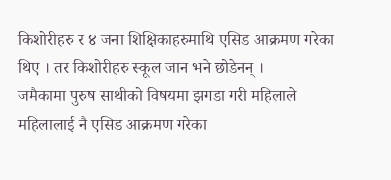किशोरीहरु र ४ जना शिक्षिकाहरुमाथि एसिड आक्रमण गरेका थिए । तर किशोरीहरु स्कूल जान भने छोडेनन् ।
जमैकामा पुरुष साथीको विषयमा झगडा गरी महिलाले महिलालाई नै एसिड आक्रमण गरेका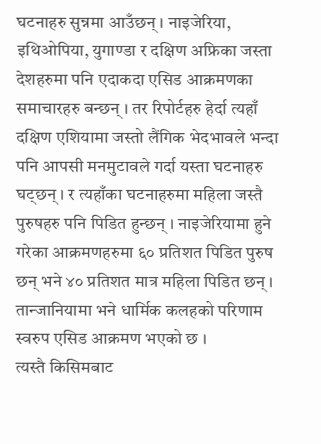घटनाहरु सुन्नमा आउँछन् । नाइजेरिया, इथिओपिया, युगाण्डा र दक्षिण अफ्रिका जस्ता देशहरुमा पनि एदाकदा एसिड आक्रमणका समाचारहरु बन्छन् । तर रिपोर्टहरु हेर्दा त्यहाँ दक्षिण एशियामा जस्तो लैंगिक भेदभावले भन्दा पनि आपसी मनमुटावले गर्दा यस्ता घटनाहरु घट्छन् । र त्यहाँका घटनाहरुमा महिला जस्तै पुरुषहरु पनि पिडित हुन्छन् । नाइजेरियामा हुने गरेका आक्रमणहरुमा ६० प्रतिशत पिडित पुरुष छन् भने ४० प्रतिशत मात्र महिला पिडित छन् । तान्जानियामा भने धार्मिक कलहको परिणाम स्वरुप एसिड आक्रमण भएको छ ।
त्यस्तै किसिमबाट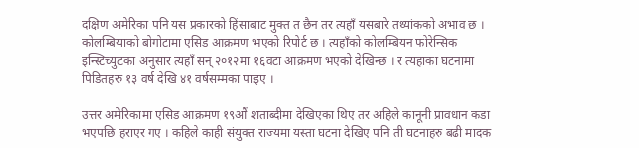दक्षिण अमेरिका पनि यस प्रकारको हिंसाबाट मुक्त त छैन तर त्यहाँ यसबारे तथ्यांकको अभाव छ । कोलम्बियाको बोगोटामा एसिड आक्रमण भएको रिपोर्ट छ । त्यहाँको कोलम्बियन फोरेन्सिक इन्स्टिच्युटका अनुसार त्यहाँ सन् २०१२मा १६वटा आक्रमण भएको देखिन्छ । र त्यहाका घटनामा पिडितहरु १३ वर्ष देखि ४१ वर्षसम्मका पाइए ।

उत्तर अमेरिकामा एसिड आक्रमण १९औं शताब्दीमा देखिएका थिए तर अहिले कानूनी प्रावधान कडा भएपछि हराएर गए । कहिले काही संयुक्त राज्यमा यस्ता घटना देखिए पनि ती घटनाहरु बढी मादक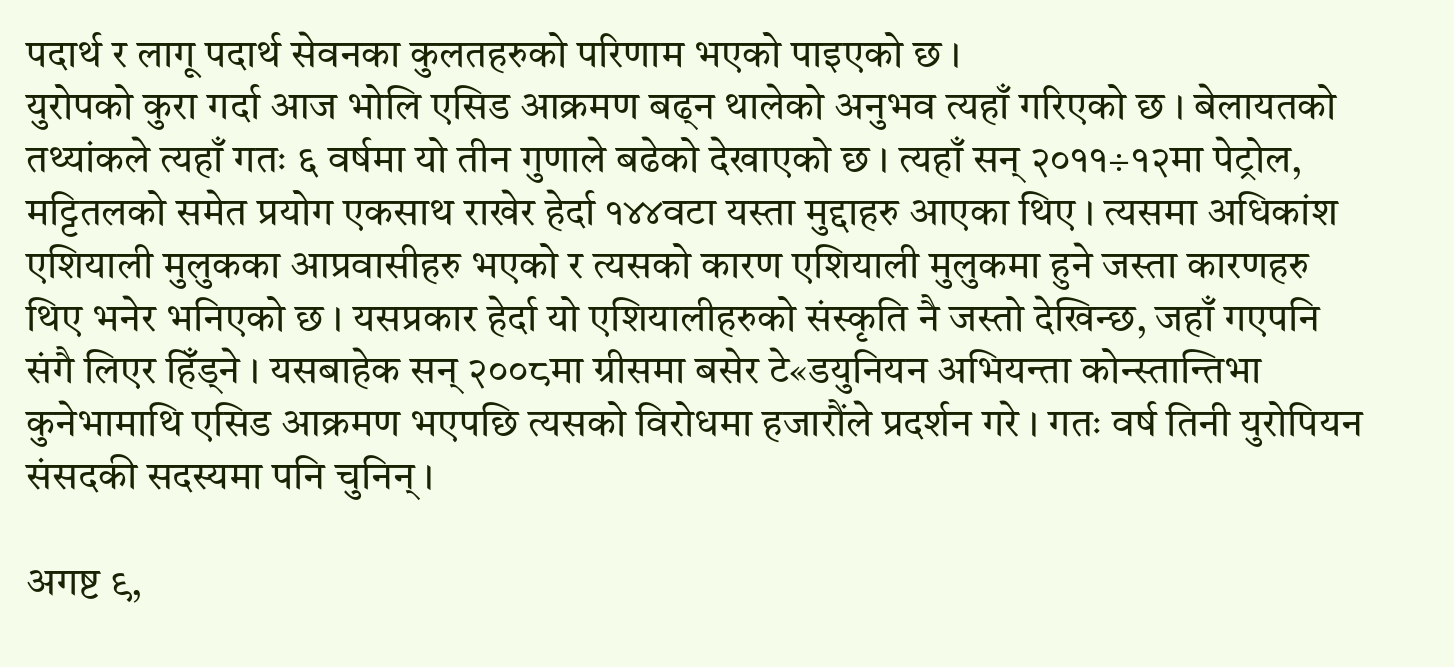पदार्थ र लागू पदार्थ सेवनका कुलतहरुको परिणाम भएको पाइएको छ ।
युरोपको कुरा गर्दा आज भोलि एसिड आक्रमण बढ्न थालेको अनुभव त्यहाँ गरिएको छ । बेलायतको तथ्यांकले त्यहाँ गतः ६ वर्षमा यो तीन गुणाले बढेको देखाएको छ । त्यहाँ सन् २०११÷१२मा पेट्रोल, मट्टितलको समेत प्रयोग एकसाथ राखेर हेर्दा १४४वटा यस्ता मुद्दाहरु आएका थिए । त्यसमा अधिकांश एशियाली मुलुकका आप्रवासीहरु भएको र त्यसको कारण एशियाली मुलुकमा हुने जस्ता कारणहरु थिए भनेर भनिएको छ । यसप्रकार हेर्दा यो एशियालीहरुको संस्कृति नै जस्तो देखिन्छ, जहाँ गएपनि संगै लिएर हिँड्ने । यसबाहेक सन् २००८मा ग्रीसमा बसेर टे«डयुनियन अभियन्ता कोन्स्तान्तिभा कुनेभामाथि एसिड आक्रमण भएपछि त्यसको विरोधमा हजारौंले प्रदर्शन गरे । गतः वर्ष तिनी युरोपियन संसदकी सदस्यमा पनि चुनिन् ।

अगष्ट ९,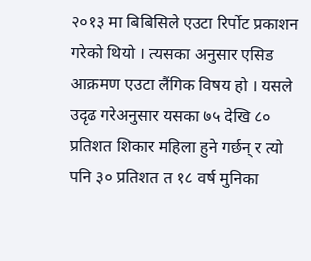२०१३ मा बिबिसिले एउटा रिर्पोट प्रकाशन गरेको थियो । त्यसका अनुसार एसिड आक्रमण एउटा लैंगिक विषय हो । यसले उदृढ गरेअनुसार यसका ७५ देखि ८० प्रतिशत शिकार महिला हुने गर्छन् र त्यो पनि ३० प्रतिशत त १८ वर्ष मुनिका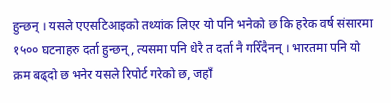हुन्छन् । यसले एएसटिआइको तथ्यांक लिएर यो पनि भनेको छ कि हरेक वर्ष संसारमा १५०० घटनाहरु दर्ता हुन्छन्, त्यसमा पनि धेरै त दर्ता नै गरिँदैनन् । भारतमा पनि यो क्रम बढ्दो छ भनेर यसले रिपोर्ट गरेको छ, जहाँ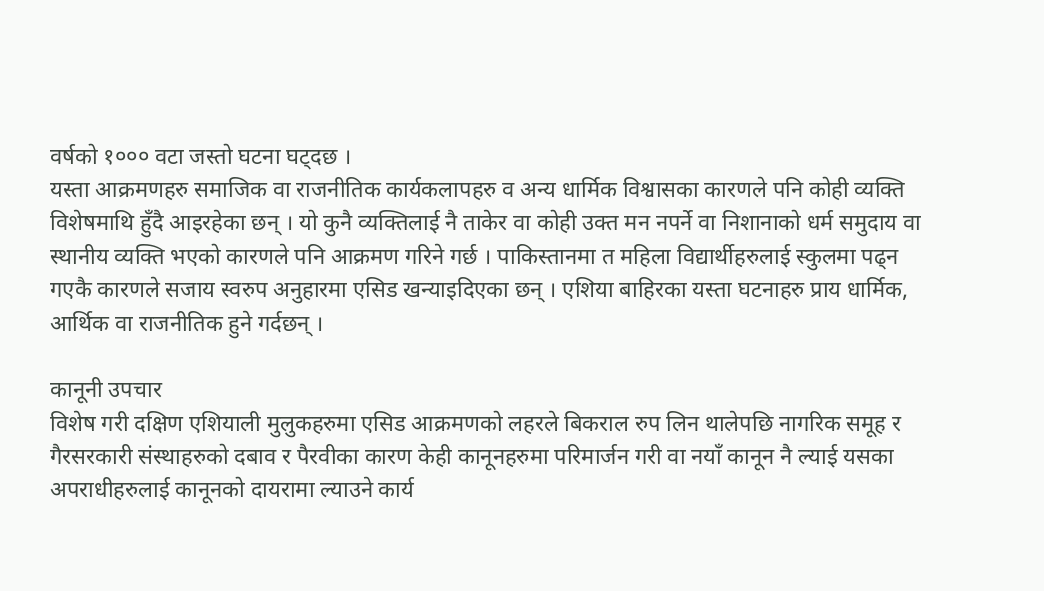वर्षको १००० वटा जस्तो घटना घट्दछ ।
यस्ता आक्रमणहरु समाजिक वा राजनीतिक कार्यकलापहरु व अन्य धार्मिक विश्वासका कारणले पनि कोही व्यक्ति विशेषमाथि हुँदै आइरहेका छन् । यो कुनै व्यक्तिलाई नै ताकेर वा कोही उक्त मन नपर्ने वा निशानाको धर्म समुदाय वा स्थानीय व्यक्ति भएको कारणले पनि आक्रमण गरिने गर्छ । पाकिस्तानमा त महिला विद्यार्थीहरुलाई स्कुलमा पढ्न गएकै कारणले सजाय स्वरुप अनुहारमा एसिड खन्याइदिएका छन् । एशिया बाहिरका यस्ता घटनाहरु प्राय धार्मिक, आर्थिक वा राजनीतिक हुने गर्दछन् ।

कानूनी उपचार
विशेष गरी दक्षिण एशियाली मुलुकहरुमा एसिड आक्रमणको लहरले बिकराल रुप लिन थालेपछि नागरिक समूह र गैरसरकारी संस्थाहरुको दबाव र पैरवीका कारण केही कानूनहरुमा परिमार्जन गरी वा नयाँ कानून नै ल्याई यसका अपराधीहरुलाई कानूनको दायरामा ल्याउने कार्य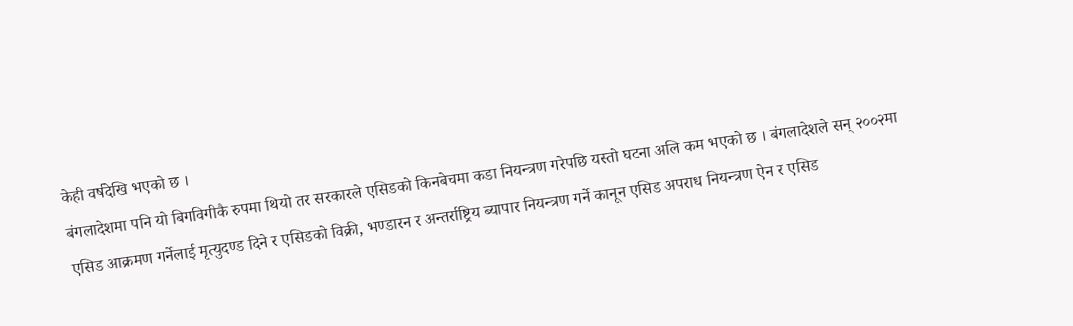केही वर्षदेखि भएको छ ।
बंगलादेशमा पनि यो बिगविगीकै रुपमा थियो तर सरकारले एसिडको किनबेचमा कडा नियन्त्रण गरेपछि यस्तो घटना अलि कम भएको छ । बंगलादेशले सन् २००२मा एसिड आक्रमण गर्नेलाई मृत्युदण्ड दिने र एसिडको विक्री, भण्डारन र अन्तर्राष्ट्रिय ब्यापार नियन्त्रण गर्ने कानून एसिड अपराध नियन्त्रण ऐन र एसिड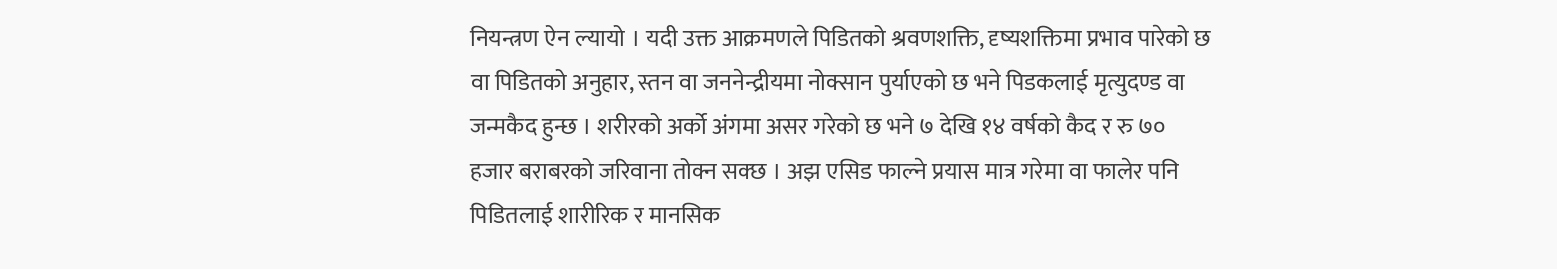नियन्त्रण ऐन ल्यायो । यदी उक्त आक्रमणले पिडितको श्रवणशक्ति, दृष्यशक्तिमा प्रभाव पारेको छ वा पिडितको अनुहार, स्तन वा जननेन्द्रीयमा नोक्सान पुर्याएको छ भने पिडकलाई मृत्युदण्ड वा जन्मकैद हुन्छ । शरीरको अर्को अंगमा असर गरेको छ भने ७ देखि १४ वर्षको कैद र रु ७० हजार बराबरको जरिवाना तोक्न सक्छ । अझ एसिड फाल्ने प्रयास मात्र गरेमा वा फालेर पनि पिडितलाई शारीरिक र मानसिक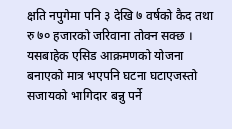क्षति नपुगेमा पनि ३ देखि ७ वर्षको कैद तथा रु ७० हजारको जरिवाना तोक्न सक्छ । यसबाहेक एसिड आक्रमणको योजना बनाएको मात्र भएपनि घटना घटाएजस्तो सजायको भागिदार बन्नु पर्ने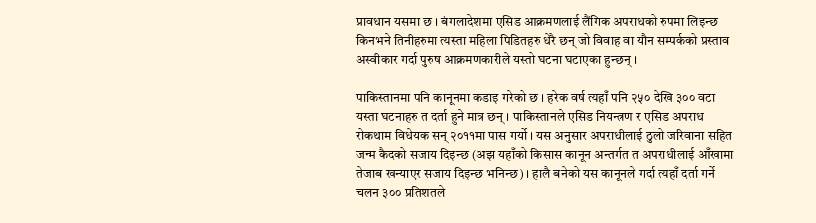प्रावधान यसमा छ । बंगलादेशमा एसिड आक्रमणलाई लैंगिक अपराधको रुपमा लिइन्छ किनभने तिनीहरुमा त्यस्ता महिला पिडितहरु धेरै छन् जो विवाह वा यौन सम्पर्कको प्रस्ताव अस्वीकार गर्दा पुरुष आक्रमणकारीले यस्तो घटना घटाएका हुन्छन् ।

पाकिस्तानमा पनि कानूनमा कडाइ गरेको छ । हरेक वर्ष त्यहाँ पनि २५० देखि ३०० वटा यस्ता घटनाहरु त दर्ता हुने मात्र छन् । पाकिस्तानले एसिड नियन्त्रण र एसिड अपराध रोकथाम विधेयक सन् २०११मा पास गर्यो । यस अनुसार अपराधीलाई ठुलो जरिवाना सहित जन्म कैदको सजाय दिइन्छ (अझ यहाँको किसास कानून अन्तर्गत त अपराधीलाई आँखामा तेजाब खन्याएर सजाय दिइन्छ भनिन्छ) । हालै बनेको यस कानूनले गर्दा त्यहाँ दर्ता गर्ने चलन ३०० प्रतिशतले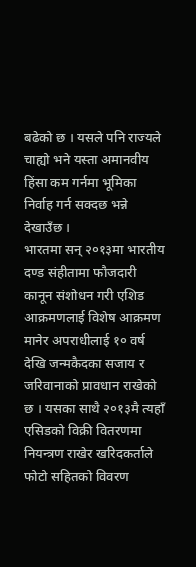बढेको छ । यसले पनि राज्यले चाह्यो भने यस्ता अमानवीय हिंसा कम गर्नमा भूमिका निर्वाह गर्न सक्दछ भन्ने देखाउँछ ।
भारतमा सन् २०१३मा भारतीय दण्ड संहीतामा फौजदारी कानून संशोधन गरी एशिड आक्रमणलाई विशेष आक्रमण मानेर अपराधीलाई १० वर्ष देखि जन्मकैदका सजाय र जरिवानाको प्रावधान राखेको छ । यसका साथै २०१३मै त्यहाँ एसिडको विक्री वितरणमा नियन्त्रण राखेर खरिदकर्ताले फोटो सहितको विवरण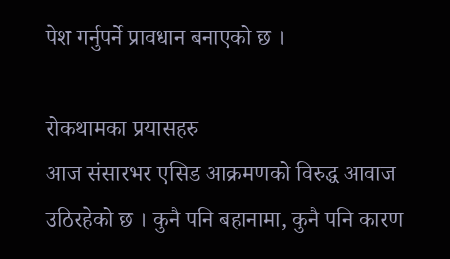पेश गर्नुपर्ने प्रावधान बनाएको छ ।

रोकथामका प्रयासहरु
आज संसारभर एसिड आक्रमणको विरुद्ध आवाज उठिरहेको छ । कुनै पनि बहानामा, कुनै पनि कारण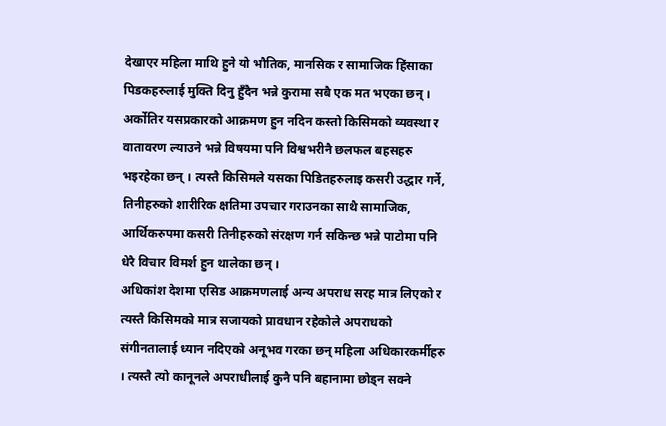देखाएर महिला माथि हुने यो भौतिक, मानसिक र सामाजिक हिंसाका पिडकहरुलाई मुक्ति दिनु हुँदैन भन्ने कुरामा सबै एक मत भएका छन् । अर्कोतिर यसप्रकारको आक्रमण हुन नदिन कस्तो किसिमको व्यवस्था र वातावरण ल्याउने भन्ने विषयमा पनि विश्वभरीनै छलफल बहसहरु भइरहेका छन् । त्यस्तै किसिमले यसका पिडितहरुलाइ कसरी उद्धार गर्ने, तिनीहरुको शारीरिक क्षतिमा उपचार गराउनका साथै सामाजिक, आर्थिकरुपमा कसरी तिनीहरुको संरक्षण गर्न सकिन्छ भन्ने पाटोमा पनि धेरै विचार विमर्श हुन थालेका छन् ।
अधिकांश देशमा एसिड आक्रमणलाई अन्य अपराध सरह मात्र लिएको र त्यस्तै किसिमको मात्र सजायको प्रावधान रहेकोले अपराधको संगीनतालाई ध्यान नदिएको अनूभव गरका छन् महिला अधिकारकर्मीहरु । त्यस्तै त्यो कानूनले अपराधीलाई कुनै पनि बहानामा छोड्न सक्ने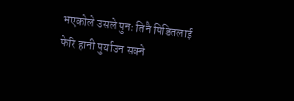भएकोले उसले पुनः तिनै पिडितलाई फेरि हानी पुर्याउन सक्ने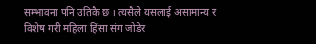सम्भावना पनि उतिकै छ । त्यसैले यसलाई असामान्य र विशेष गरी महिला हिंसा संग जोडेर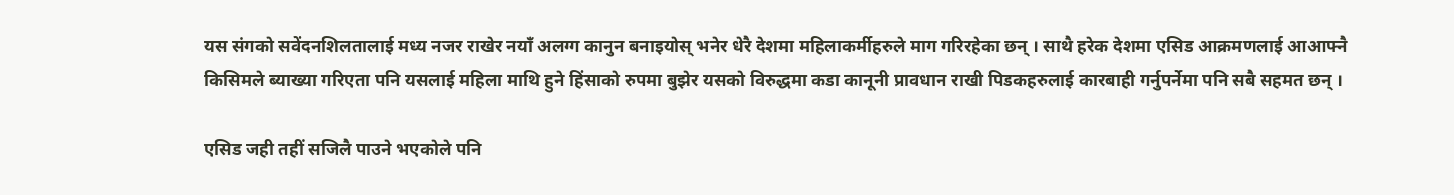यस संगको सवेंदनशिलतालाई मध्य नजर राखेर नयाँ अलग्ग कानुन बनाइयोस् भनेर धेरै देशमा महिलाकर्मीहरुले माग गरिरहेका छन् । साथै हरेक देशमा एसिड आक्रमणलाई आआफ्नै किसिमले ब्याख्या गरिएता पनि यसलाई महिला माथि हुने हिंसाको रुपमा बुझेर यसको विरुद्धमा कडा कानूनी प्रावधान राखी पिडकहरुलाई कारबाही गर्नुपर्नेमा पनि सबै सहमत छन् ।

एसिड जही तहीं सजिलै पाउने भएकोले पनि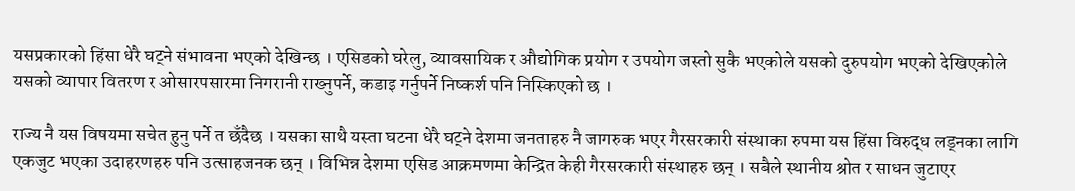यसप्रकारको हिंसा धेरै घट्ने संभावना भएको देखिन्छ । एसिडको घरेलु, व्यावसायिक र औद्योगिक प्रयोग र उपयोग जस्तो सुकै भएकोले यसको दुरुपयोग भएको देखिएकोले यसको व्यापार वितरण र ओसारपसारमा निगरानी राख्नुपर्ने, कडाइ गर्नुपर्ने निष्कर्श पनि निस्किएको छ ।

राज्य नै यस विषयमा सचेत हुनु पर्ने त छँदैछ । यसका साथै यस्ता घटना धेरै घट्ने देशमा जनताहरु नै जागरुक भएर गैरसरकारी संस्थाका रुपमा यस हिंसा विरुद्ध लड्नका लागि एकजुट भएका उदाहरणहरु पनि उत्साहजनक छन् । विभिन्न देशमा एसिड आक्रमणमा केन्द्रित केही गैरसरकारी संस्थाहरु छन् । सबैले स्थानीय श्रोत र साधन जुटाएर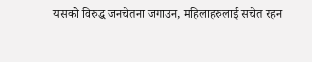यसको विरुद्ध जनचेतना जगाउन, महिलाहरुलाई सचेत रहन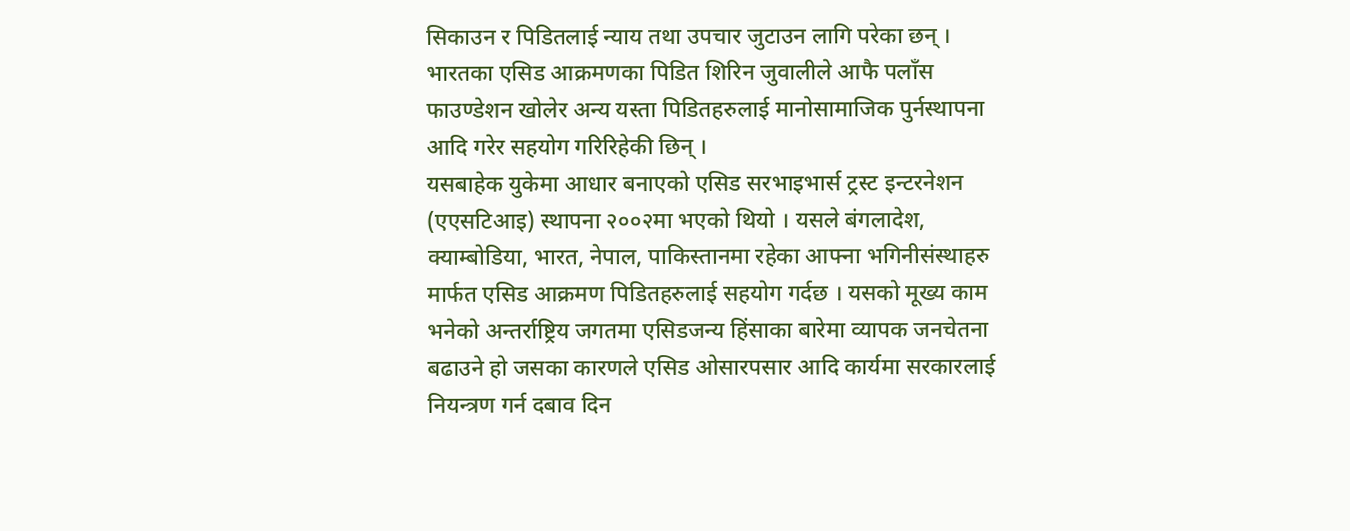सिकाउन र पिडितलाई न्याय तथा उपचार जुटाउन लागि परेका छन् ।
भारतका एसिड आक्रमणका पिडित शिरिन जुवालीले आफै पलाँस फाउण्डेशन खोलेर अन्य यस्ता पिडितहरुलाई मानोसामाजिक पुर्नस्थापना आदि गरेर सहयोग गरिरिहेकी छिन् ।
यसबाहेक युकेमा आधार बनाएको एसिड सरभाइभार्स ट्रस्ट इन्टरनेशन (एएसटिआइ) स्थापना २००२मा भएको थियो । यसले बंगलादेश, क्याम्बोडिया, भारत, नेपाल, पाकिस्तानमा रहेका आफ्ना भगिनीसंस्थाहरु मार्फत एसिड आक्रमण पिडितहरुलाई सहयोग गर्दछ । यसको मूख्य काम भनेको अन्तर्राष्ट्रिय जगतमा एसिडजन्य हिंसाका बारेमा व्यापक जनचेतना बढाउने हो जसका कारणले एसिड ओसारपसार आदि कार्यमा सरकारलाई नियन्त्रण गर्न दबाव दिन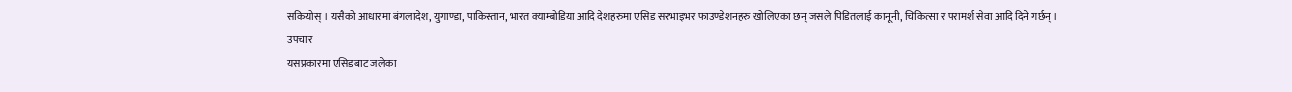सकियोस् । यसैको आधारमा बंगलादेश, युगाण्डा, पाकिस्तान, भारत क्याम्बोडिया आदि देशहरुमा एसिड सरभाइभर फाउण्डेशनहरु खोलिएका छन् जसले पिडितलाई कानूनी, चिकित्सा र परामर्श सेवा आदि दिने गर्छन् ।
उपचार
यसप्रकारमा एसिडबाट जलेका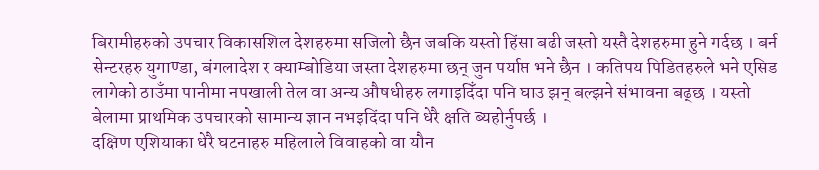बिरामीहरुको उपचार विकासशिल देशहरुमा सजिलो छैन जबकि यस्तो हिंसा बढी जस्तो यस्तै देशहरुमा हुने गर्दछ । बर्न सेन्टरहरु युगाण्डा, बंगलादेश र क्याम्बोडिया जस्ता देशहरुमा छन् जुन पर्याप्त भने छैन । कतिपय पिडितहरुले भने एसिड लागेको ठाउँमा पानीमा नपखाली तेल वा अन्य औषधीहरु लगाइदिँदा पनि घाउ झन् बल्झने संभावना बढ्छ । यस्तो बेलामा प्राथमिक उपचारको सामान्य ज्ञान नभइदिंदा पनि धेरै क्षति ब्यहोर्नुपर्छ ।
दक्षिण एशियाका धेरै घटनाहरु महिलाले विवाहको वा यौन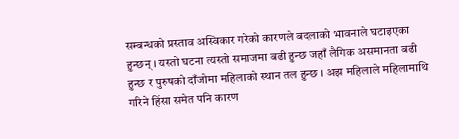सम्बन्धको प्रस्ताव अस्विकार गरेको कारणले बदलाको भावनाले घटाइएका हुन्छन् । यस्तो घटना त्यस्तो समाजमा बढी हुन्छ जहाँ लैगिक असमानता बढी हुन्छ र पुरुषको दाँजोमा महिलाको स्थान तल हुन्छ । अझ महिलाले महिलामाथि गरिने हिंसा समेत पनि कारण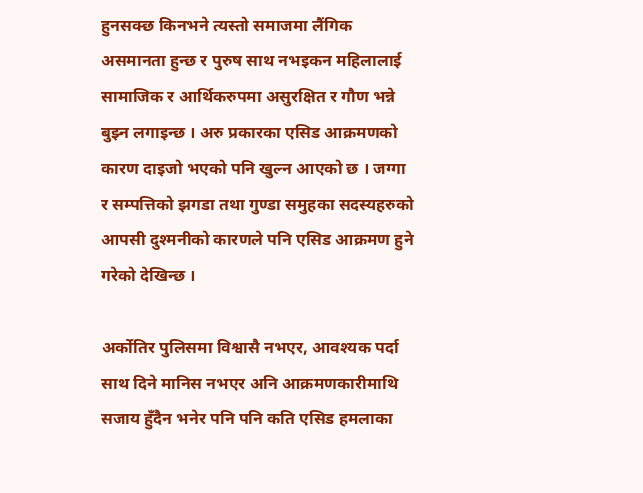हुनसक्छ किनभने त्यस्तो समाजमा लैंगिक असमानता हुन्छ र पुरुष साथ नभइकन महिलालाई सामाजिक र आर्थिकरुपमा असुरक्षित र गौण भन्ने बुझ्न लगाइन्छ । अरु प्रकारका एसिड आक्रमणको कारण दाइजो भएको पनि खुल्न आएको छ । जग्गा र सम्पत्तिको झगडा तथा गुण्डा समुहका सदस्यहरुको आपसी दुश्मनीको कारणले पनि एसिड आक्रमण हुने गरेको देखिन्छ ।

अर्कोतिर पुलिसमा विश्वासै नभएर, आवश्यक पर्दा साथ दिने मानिस नभएर अनि आक्रमणकारीमाथि सजाय हुँदैन भनेर पनि पनि कति एसिड हमलाका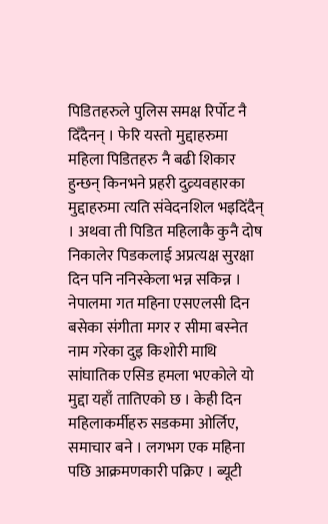पिडितहरुले पुलिस समक्ष रिर्पोट नै दिँदैनन् । फेरि यस्तो मुद्दाहरुमा महिला पिडितहरु नै बढी शिकार हुन्छन् किनभने प्रहरी दुव्र्यवहारका मुद्दाहरुमा त्यति संवेदनशिल भइदिंदैन् । अथवा ती पिडित महिलाकै कुनै दोष निकालेर पिडकलाई अप्रत्यक्ष सुरक्षा दिन पनि ननिस्केला भन्न सकिन्न ।
नेपालमा गत महिना एसएलसी दिन बसेका संगीता मगर र सीमा बस्नेत नाम गरेका दुइ किशोरी माथि सांघातिक एसिड हमला भएकोले यो मुद्दा यहाँ तातिएको छ । केही दिन महिलाकर्मीहरु सडकमा ओर्लिए, समाचार बने । लगभग एक महिना पछि आक्रमणकारी पक्रिए । ब्यूटी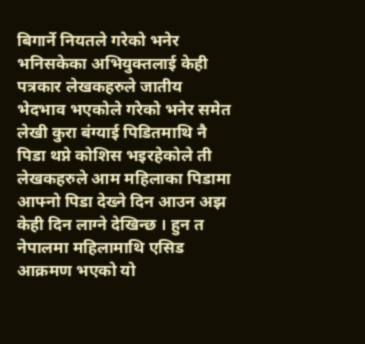बिगार्ने नियतले गरेको भनेर भनिसकेका अभियुक्तलाई केही पत्रकार लेखकहरुले जातीय भेदभाव भएकोले गरेको भनेर समेत लेखी कुरा बंग्याई पिडितमाथि नै पिडा थप्ने कोशिस भइरहेकोले ती लेखकहरुले आम महिलाका पिडामा आफ्नो पिडा देख्ने दिन आउन अझ केही दिन लाग्ने देखिन्छ । हुन त नेपालमा महिलामाथि एसिड आक्रमण भएको यो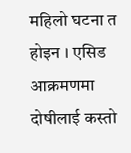महिलो घटना त होइन । एसिड आक्रमणमा दोषीलाई कस्तो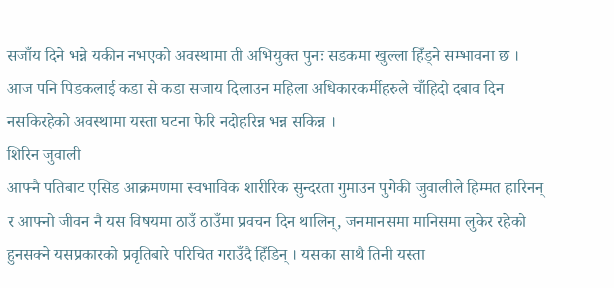सजाँय दिने भन्ने यकीन नभएको अवस्थामा ती अभियुक्त पुनः सडकमा खुल्ला हिँड्ने सम्भावना छ । आज पनि पिडकलाई कडा से कडा सजाय दिलाउन महिला अधिकारकर्मीहरुले चाँहिदो दबाव दिन नसकिरहेको अवस्थामा यस्ता घटना फेरि नदोहरिन्न भन्न सकिन्न ।
शिरिन जुवाली
आफ्नै पतिबाट एसिड आक्रमणमा स्वभाविक शारीरिक सुन्दरता गुमाउन पुगेकी जुवालीले हिम्मत हारिनन् र आफ्नो जीवन नै यस विषयमा ठाउँ ठाउँमा प्रवचन दिन थालिन्, जनमानसमा मानिसमा लुकेर रहेको हुनसक्ने यसप्रकारको प्रवृतिबारे परिचित गराउँदै हिँडिन् । यसका साथै तिनी यस्ता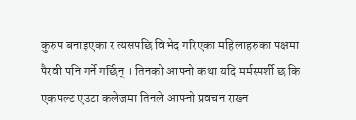कुरुप बनाइएका र त्यसपछि विभेद गरिएका महिलाहरुका पक्षमा पैरवी पनि गर्ने गर्छिन् । तिनको आफ्नो कथा यदि मर्मस्पर्शी छ कि एकपल्ट एउटा कलेजमा तिनले आफ्नो प्रवचन राख्न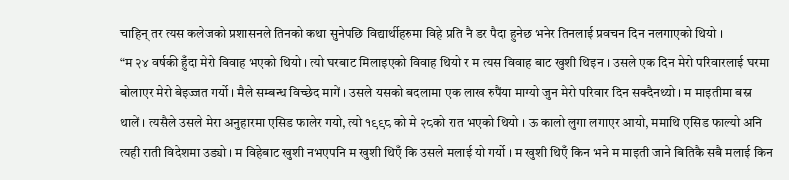चाहिन् तर त्यस कलेजको प्रशासनले तिनको कथा सुनेपछि विद्यार्थीहरुमा विहे प्रति नै डर पैदा हुनेछ भनेर तिनलाई प्रवचन दिन नलगाएको थियो ।
“म २४ वर्षकी हुँदा मेरो विवाह भएको थियो । त्यो घरबाट मिलाइएको विवाह थियो र म त्यस विवाह बाट खुशी थिइन । उसले एक दिन मेरो परिवारलाई घरमा बोलाएर मेरो बेइज्जत गर्यो । मैले सम्बन्ध विच्छेद मागें । उसले यसको बदलामा एक लाख रुपैंया माग्यो जुन मेरो परिवार दिन सक्दैनथ्यो । म माइतीमा बस्न थालें । त्यसैले उसले मेरा अनुहारमा एसिड फालेर गयो, त्यो १९९८ को मे २८को रात भएको थियो । ऊ कालो लुगा लगाएर आयो, ममाथि एसिड फाल्यो अनि त्यही राती विदेशमा उड्यो । म विहेबाट खुशी नभएपनि म खुशी थिएँ कि उसले मलाई यो गर्यो । म खुशी थिएँ किन भने म माइती जाने बितिकै सबै मलाई किन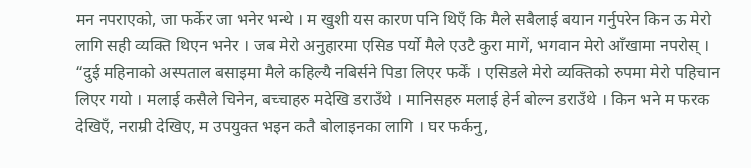मन नपराएको, जा फर्केर जा भनेर भन्थे । म खुशी यस कारण पनि थिएँ कि मैले सबैलाई बयान गर्नुपरेन किन ऊ मेरो लागि सही व्यक्ति थिएन भनेर । जब मेरो अनुहारमा एसिड पर्यो मैले एउटै कुरा मागें, भगवान मेरो आँखामा नपरोस् ।
“दुई महिनाको अस्पताल बसाइमा मैले कहिल्यै नबिर्सने पिडा लिएर फर्कें । एसिडले मेरो व्यक्तिको रुपमा मेरो पहिचान लिएर गयो । मलाई कसैले चिनेन, बच्चाहरु मदेखि डराउँथे । मानिसहरु मलाई हेर्न बोल्न डराउँथे । किन भने म फरक देखिएँ, नराम्री देखिए, म उपयुक्त भइन कतै बोलाइनका लागि । घर फर्कनु,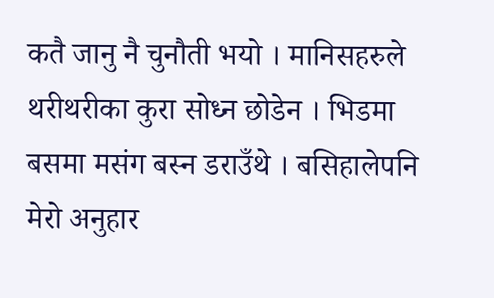कतै जानु नै चुनौती भयो । मानिसहरुले थरीथरीका कुरा सोध्न छोडेन । भिडमा बसमा मसंग बस्न डराउँथे । बसिहालेपनि मेरो अनुहार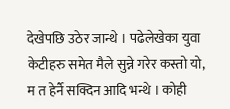देखेपछि उठेर जान्थे । पढेलेखेका युवा केटीहरु समेत मैले सुन्ने गरेर कस्तो यो, म त हेर्नै सक्दिन आदि भन्थे । कोही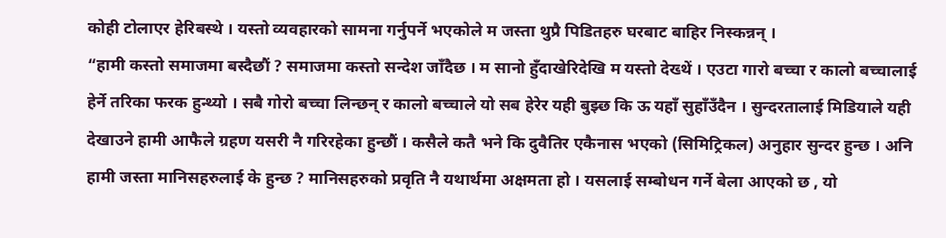कोही टोलाएर हेरिबस्थे । यस्तो व्यवहारको सामना गर्नुपर्ने भएकोले म जस्ता थुप्रै पिडितहरु घरबाट बाहिर निस्कन्नन् ।
“हामी कस्तो समाजमा बस्दैछौं ? समाजमा कस्तो सन्देश जाँदैछ । म सानो हुँदाखेरिदेखि म यस्तो देख्थें । एउटा गारो बच्चा र कालो बच्चालाई हेर्ने तरिका फरक हुन्थ्यो । सबै गोरो बच्चा लिन्छन् र कालो बच्चाले यो सब हेरेर यही बुझ्छ कि ऊ यहाँ सुहाँउँदैन । सुन्दरतालाई मिडियाले यही देखाउने हामी आफैले ग्रहण यसरी नै गरिरहेका हुन्छौं । कसैले कतै भने कि दुवैतिर एकैनास भएको (सिमिट्रिकल) अनुहार सुन्दर हुन्छ । अनि हामी जस्ता मानिसहरुलाई के हुन्छ ? मानिसहरुको प्रवृति नै यथार्थमा अक्षमता हो । यसलाई सम्बोधन गर्ने बेला आएको छ , यो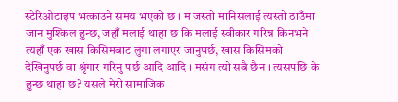स्टेरिओटाइप भत्काउने समय भएको छ । म जस्तो मानिसलाई त्यस्तो ठाउँमा जान मुश्किल हुन्छ, जहाँ मलाई थाहा छ कि मलाई स्वीकार गरिन्न किनभने त्यहाँ एक खास किसिमबाट लुगा लगाएर जानुपर्छ, खास किसिमको देखिनुपर्छ वा श्रृंगार गरिनु पर्छ आदि आदि । मसंग त्यो सबै छैन । त्यसपछि के हुन्छ थाहा छ? यसले मेरो सामाजिक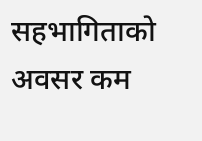सहभागिताको अवसर कम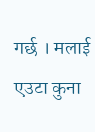गर्छ । मलाई एउटा कुना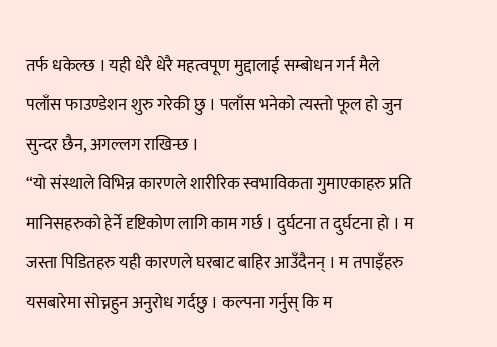तर्फ धकेल्छ । यही धेरै धेरै महत्वपूण मुद्दालाई सम्बोधन गर्न मैले पलाँस फाउण्डेशन शुरु गरेकी छु । पलाँस भनेको त्यस्तो फूल हो जुन सुन्दर छैन, अगल्लग राखिन्छ ।
“यो संस्थाले विभिन्न कारणले शारीरिक स्वभाविकता गुमाएकाहरु प्रति मानिसहरुको हेर्ने दृष्टिकोण लागि काम गर्छ । दुर्घटना त दुर्घटना हो । म जस्ता पिडितहरु यही कारणले घरबाट बाहिर आउँदैनन् । म तपाइँहरु यसबारेमा सोच्नहुन अनुरोध गर्दछु । कल्पना गर्नुस् कि म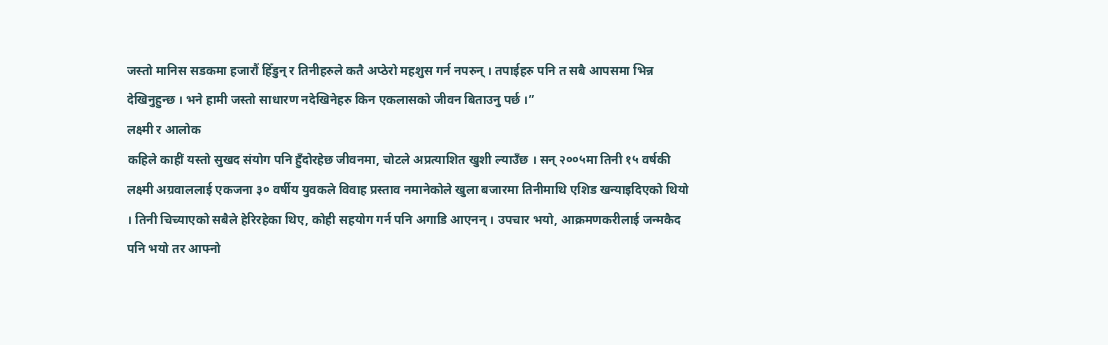जस्तो मानिस सडकमा हजारौं हिँडुन् र तिनीहरुले कतै अप्ठेरो महशुस गर्न नपरुन् । तपाईहरु पनि त सबै आपसमा भिन्न देखिनुहुन्छ । भने हामी जस्तो साधारण नदेखिनेहरु किन एकलासको जीवन बिताउनु पर्छ ।”
लक्ष्मी र आलोक
कहिले काहीं यस्तो सुखद संयोग पनि हुँदोरहेछ जीवनमा, चोटले अप्रत्याशित खुशी ल्याउँछ । सन् २००५मा तिनी १५ वर्षकी लक्ष्मी अग्रवाललाई एकजना ३० वर्षीय युवकले विवाह प्रस्ताव नमानेकोले खुला बजारमा तिनीमाथि एशिड खन्याइदिएको थियो । तिनी चिच्याएको सबैले हेरिरहेका थिए, कोही सहयोग गर्न पनि अगाडि आएनन् । उपचार भयो, आक्रमणकरीलाई जन्मकैद पनि भयो तर आफ्नो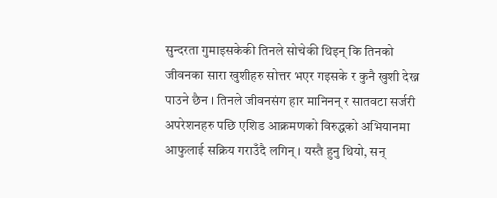सुन्दरता गुमाइसकेकी तिनले सोचेकी थिइन् कि तिनको जीवनका सारा खुशीहरु सोत्तर भएर गइसके र कुनै खुशी देख्न पाउने छैन । तिनले जीवनसंग हार मानिनन् र सातवटा सर्जरी अपरेशनहरु पछि एशिड आक्रमणको विरुद्धको अभियानमा आफुलाई सक्रिय गराउँदै लगिन् । यस्तै हुनु थियो, सन्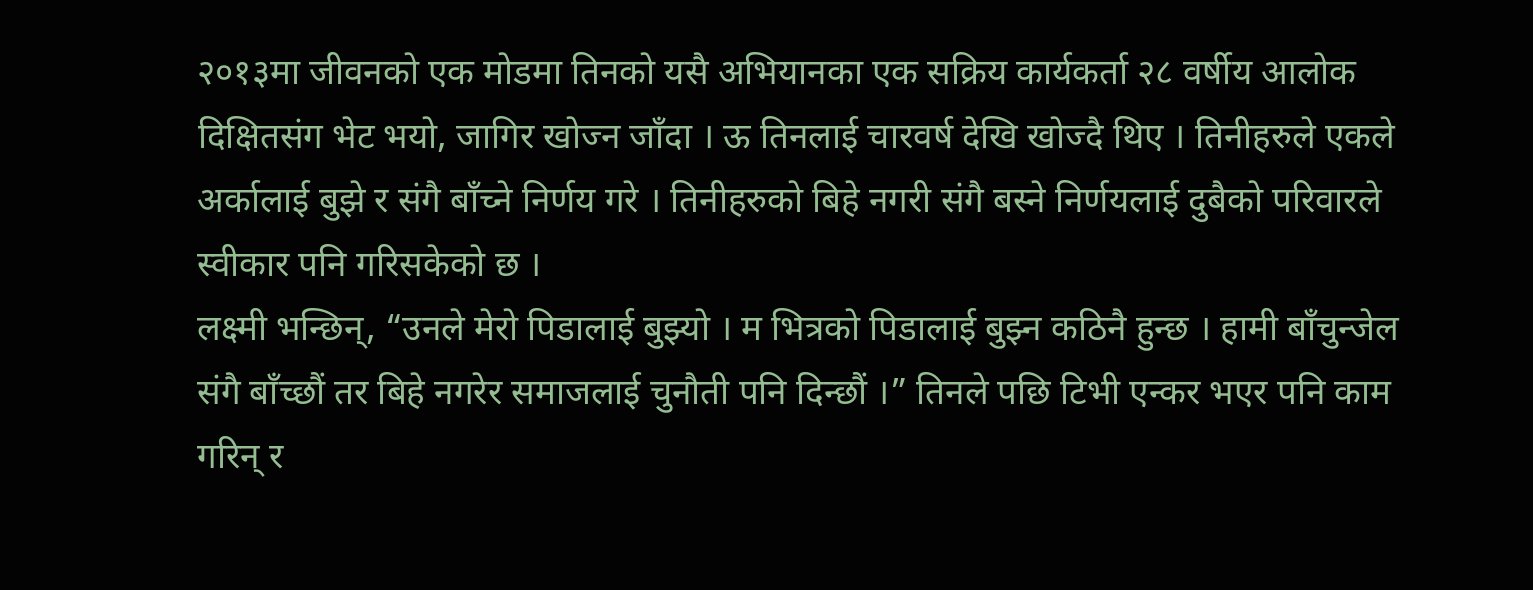२०१३मा जीवनको एक मोडमा तिनको यसै अभियानका एक सक्रिय कार्यकर्ता २८ वर्षीय आलोक दिक्षितसंग भेट भयो, जागिर खोज्न जाँदा । ऊ तिनलाई चारवर्ष देखि खोज्दै थिए । तिनीहरुले एकले अर्कालाई बुझे र संगै बाँच्ने निर्णय गरे । तिनीहरुको बिहे नगरी संगै बस्ने निर्णयलाई दुबैको परिवारले स्वीकार पनि गरिसकेको छ ।
लक्ष्मी भन्छिन्, “उनले मेरो पिडालाई बुझ्यो । म भित्रको पिडालाई बुझ्न कठिनै हुन्छ । हामी बाँचुन्जेल संगै बाँच्छौं तर बिहे नगरेर समाजलाई चुनौती पनि दिन्छौं ।” तिनले पछि टिभी एन्कर भएर पनि काम गरिन् र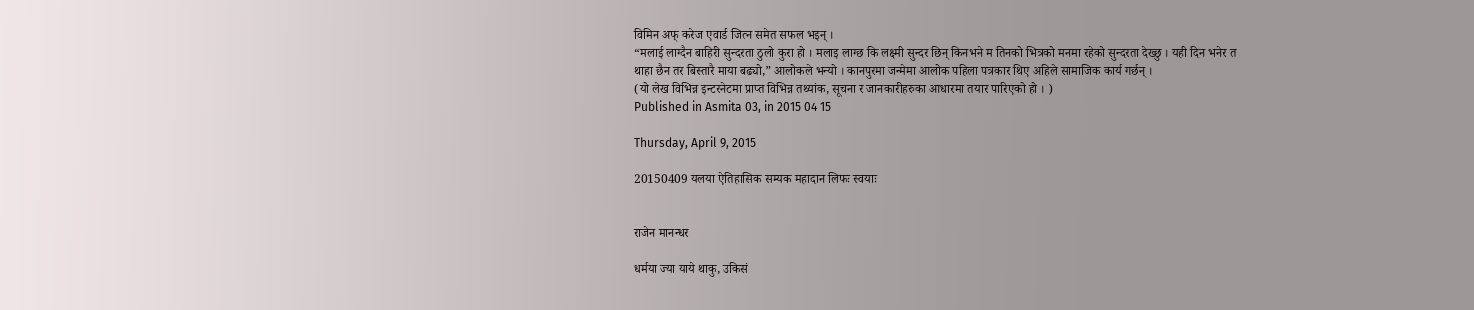विमिन अफ् करेज एवार्ड जित्न समेत सफल भइन् ।
“मलाई लाग्दैन बाहिरी सुन्दरता ठुलो कुरा हो । मलाइ लाग्छ कि लक्ष्मी सुन्दर छिन् किनभने म तिनको भित्रको मनमा रहेको सुन्दरता देख्छु । यही दिन भनेर त थाहा छैन तर बिस्तारै माया बढ्यो,” आलोकले भन्यो । कानपुरमा जन्मेमा आलोक पहिला पत्रकार थिए अहिले सामाजिक कार्य गर्छन् ।
(यो लेख विभिन्न इन्टरनेटमा प्राप्त विभिन्न तथ्यांक, सूचना र जानकारीहरुका आधारमा तयार पारिएको हो । )
Published in Asmita 03, in 2015 04 15

Thursday, April 9, 2015

20150409 यलया ऐतिहासिक सम्यक महादान लिफः स्वयाः


राजेन मानन्धर

धर्मया ज्या याये थाकु, उकिसं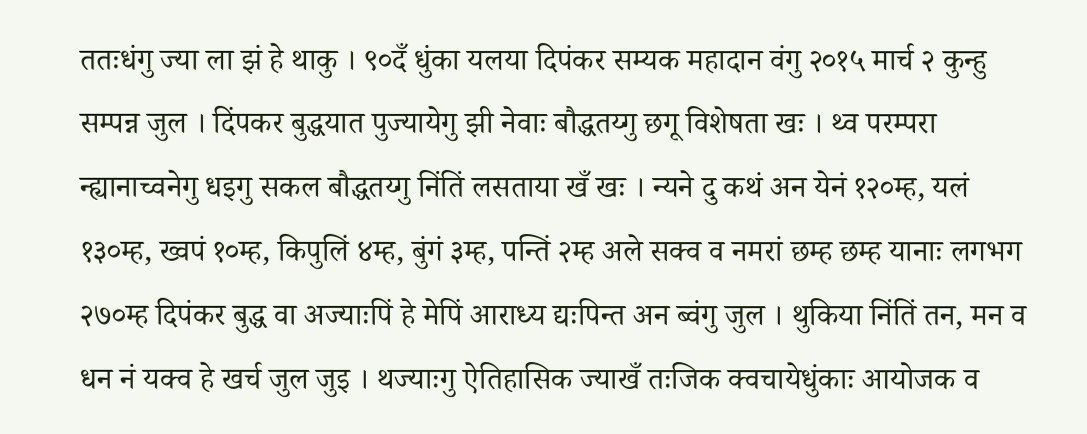ततःधंगु ज्या ला झं हे थाकु । ९०दँ धुंका यलया दिपंकर सम्यक महादान वंगु २०१५ मार्च २ कुन्हु सम्पन्न जुल । दिंपकर बुद्धयात पुज्यायेगु झी नेवाः बौद्धतय्गु छगू विशेषता खः । थ्व परम्परा न्ह्यानाच्वनेगु धइगु सकल बौद्धतय्गु निंतिं लसताया खँ खः । न्यने दु कथं अन येनं १२०म्ह, यलं १३०म्ह, ख्वपं १०म्ह, किपुलिं ४म्ह, बुंगं ३म्ह, पन्तिं २म्ह अले सक्व व नमरां छम्ह छम्ह यानाः लगभग २७०म्ह दिपंकर बुद्ध वा अज्याःपिं हे मेपिं आराध्य द्यःपिन्त अन ब्वंगु जुल । थुकिया निंतिं तन, मन व धन नं यक्व हे खर्च जुल जुइ । थज्याःगु ऐतिहासिक ज्याखँ तःजिक क्वचायेधुंकाः आयोजक व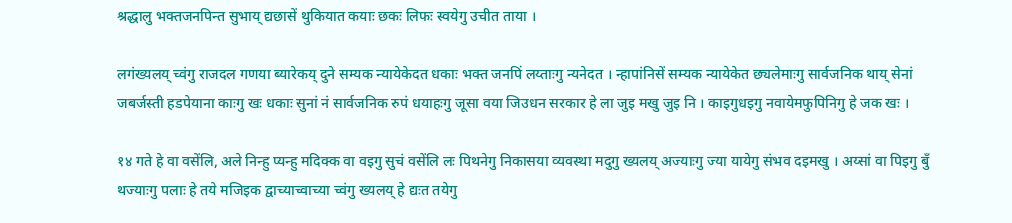श्रद्धालु भक्तजनपिन्त सुभाय् द्यछासें थुकियात कयाः छकः लिफः स्वयेगु उचीत ताया ।

लगंख्यलय् च्वंगु राजदल गणया ब्यारेकय् दुने सम्यक न्यायेकेदत धकाः भक्त जनपिं लय्ताःगु न्यनेदत । न्हापांनिसें सम्यक न्यायेकेत छ्यलेमाःगु सार्वजनिक थाय् सेनां जबर्जस्ती हडपेयाना काःगु खः धकाः सुनां नं सार्वजनिक रुपं धयाहःगु जूसा वया जिउधन सरकार हे ला जुइ मखु जुइ नि । काइगुधइगु नवायेमफुपिनिगु हे जक खः ।

१४ गते हे वा वसेंलि, अले निन्हु प्यन्हु मदिक्क वा वइगु सुचं वसेंलि लः पिथनेगु निकासया व्यवस्था मदुगु ख्यलय् अज्याःगु ज्या यायेगु संभव दइमखु । अय्सां वा पिइगु बुँ थज्याःगु पलाः हे तये मजिइक द्वाच्याच्वाच्या च्वंगु ख्यलय् हे द्यःत तयेगु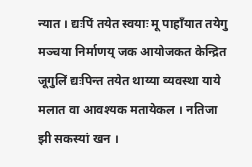न्यात । द्यःपिं तयेत स्वयाः मू पाहाँयात तयेगु मञ्चया निर्माणय् जक आयोजकत केन्द्रित जूगुलिं द्यःपिन्त तयेत थाय्या व्यवस्था याये मलात वा आवश्यक मतायेकल । नतिजा झी सकस्यां खन ।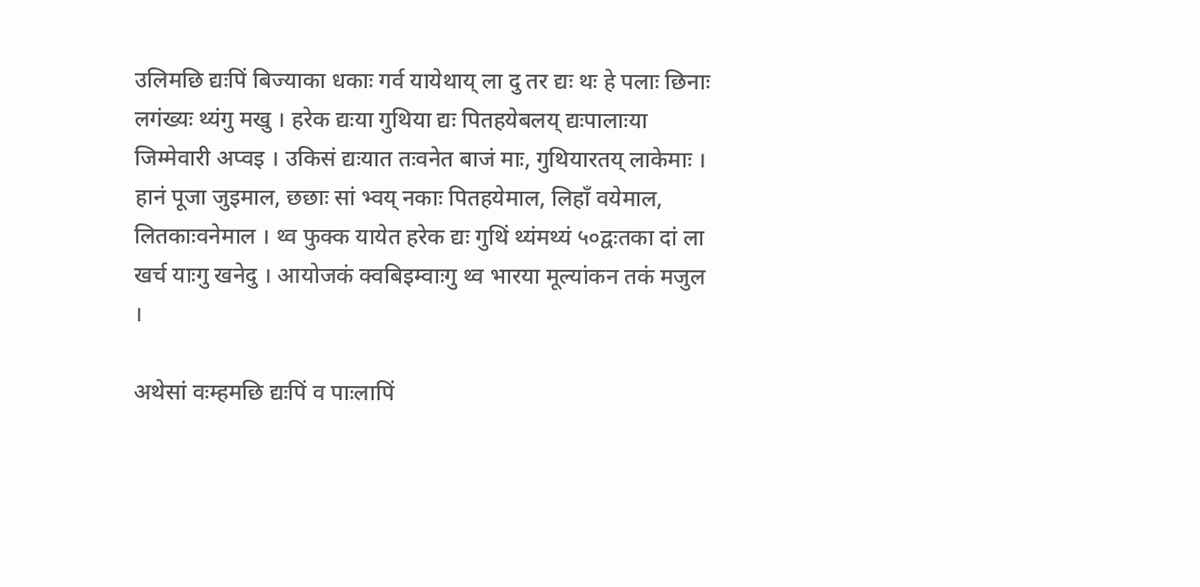उलिमछि द्यःपिं बिज्याका धकाः गर्व यायेथाय् ला दु तर द्यः थः हे पलाः छिनाः लगंख्यः थ्यंगु मखु । हरेक द्यःया गुथिया द्यः पितहयेबलय् द्यःपालाःया जिम्मेवारी अप्वइ । उकिसं द्यःयात तःवनेत बाजं माः, गुथियारतय् लाकेमाः । हानं पूजा जुइमाल, छछाः सां भ्वय् नकाः पितहयेमाल, लिहाँ वयेमाल, लितकाःवनेमाल । थ्व फुक्क यायेत हरेक द्यः गुथिं थ्यंमथ्यं ५०द्वःतका दां ला खर्च याःगु खनेदु । आयोजकं क्वबिइम्वाःगु थ्व भारया मूल्यांकन तकं मजुल ।

अथेसां वःम्हमछि द्यःपिं व पाःलापिं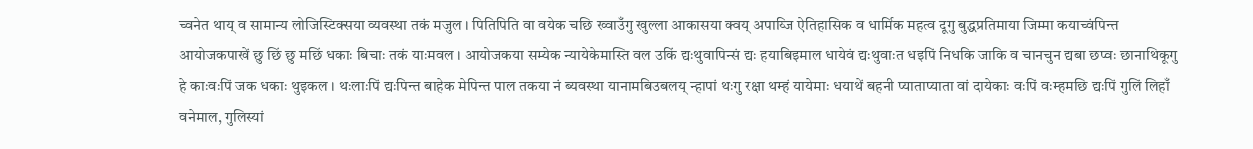च्वनेत थाय् व सामान्य लोजिस्टिक्सया व्यवस्था तकं मजुल । पितिपिति वा वयेक चछि ख्वाउँगु खुल्ला आकासया क्वय् अपाय्जि ऐतिहासिक व धार्मिक महत्व दूगु बुद्धप्रतिमाया जिम्मा कयाच्वंपिन्त आयोजकपाखें छु छिं छु मछिं धकाः बिचाः तकं याःमवल । आयोजकया सम्येक न्यायेकेमास्ति वल उकिं द्यःथुवापिन्सं द्यः हयाबिइमाल धायेवं द्यःथुवाःत धइपिं निधकि जाकि व चानचुन द्यबा छप्वः छानाथिकूगु हे काःवःपिं जक धकाः थुइकल । थःलाःपिं द्यःपिन्त बाहेक मेपिन्त पाल तकया नं ब्यवस्था यानामबिउबलय् न्हापां थःगु रक्षा थम्हं यायेमाः धयाथें बहनी प्याताप्याता वां दायेकाः वःपिं वःम्हमछि द्यःपिं गुलिं लिहाँ वनेमाल, गुलिस्यां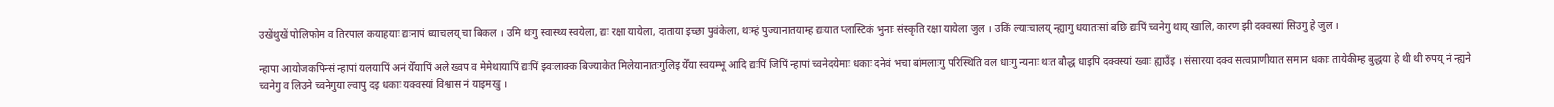उखेंथुखें पोलिफोम व तिरपाल कयाहयाः द्यःनापं ध्याचलय् चा बिकल । उमि थःगु स्वास्थ्य स्वयेला, द्यः रक्षा यायेला, दाताया इच्छा पुवंकेला, थःम्हं पुज्यानातयाम्ह द्यःयात प्लास्टिकं भुनाः संस्कृति रक्षा यायेला जुल । उकिं ल्याःचालय् न्ह्यागु धयातःसां बछि द्यःपिं च्वनेगु थाय् खालि, कारण झी दक्वस्यां सिउगु हे जुल ।

न्हापा आयोजकपिन्सं न्हापां यलयापिं अनं येँयापिं अले ख्वप व मेमेथायापिं द्यःपिं झ्वःलाक्क बिज्याकेत मिलेयानातःगुलिइ येँया स्वयम्भू आदि द्यःपिं जिपिं न्हापां च्वनेदयेमाः धकाः दनेवं भचा बांमलाःगु परिस्थिति वल धाःगु न्यनाः थःत बौद्ध धाइपि दक्वस्यां ख्वाः ह्याउँइ । संसारया दक्व सत्वप्राणीयात समान धकाः तायेकीम्ह बुद्धया हे थी थी रुपय् नं न्ह्यने च्वनेगु व लिउने च्वनेगुया ल्वापु दइ धकाः यक्वस्यां विश्वास नं याइमखु ।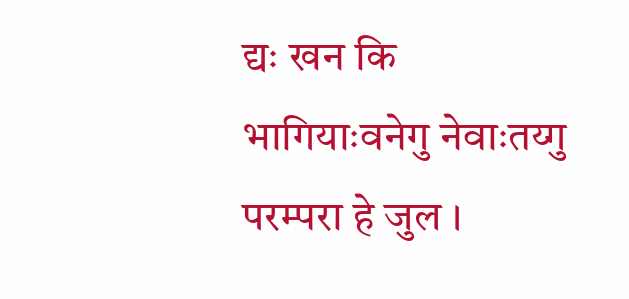द्यः खन कि भागियाःवनेगु नेवाःतय्गु परम्परा हे जुल ।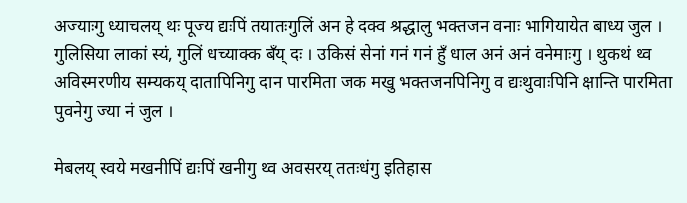अज्याःगु ध्याचलय् थः पूज्य द्यःपिं तयातःगुलिं अन हे दक्व श्रद्धालु भक्तजन वनाः भागियायेत बाध्य जुल । गुलिसिया लाकां स्यं, गुलिं धच्याक्क बँय् दः । उकिसं सेनां गनं गनं हुँ धाल अनं अनं वनेमाःगु । थुकथं थ्व अविस्मरणीय सम्यकय् दातापिनिगु दान पारमिता जक मखु भक्तजनपिनिगु व द्यःथुवाःपिनि क्षान्ति पारमिता पुवनेगु ज्या नं जुल ।

मेबलय् स्वये मखनीपिं द्यःपिं खनीगु थ्व अवसरय् ततःधंगु इतिहास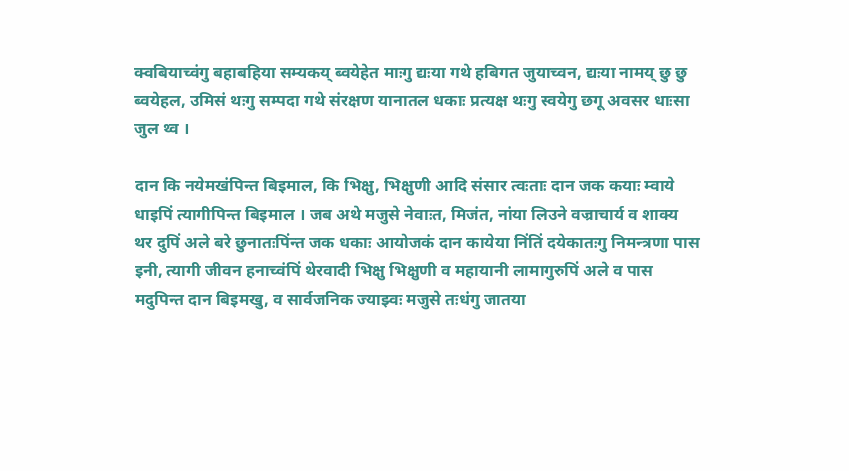क्वबियाच्वंगु बहाबहिया सम्यकय् ब्वयेहेत माःगु द्यःया गथे हबिगत जुयाच्वन, द्यःया नामय् छु छु ब्वयेहल, उमिसं थःगु सम्पदा गथे संरक्षण यानातल धकाः प्रत्यक्ष थःगु स्वयेगु छगू अवसर धाःसा जुल थ्व ।

दान कि नयेमखंपिन्त बिइमाल, कि भिक्षु, भिक्षुणी आदि संसार त्वःताः दान जक कयाः म्वाये धाइपिं त्यागीपिन्त बिइमाल । जब अथे मजुसे नेवाःत, मिजंत, नांया लिउने वज्राचार्य व शाक्य थर दुपिं अले बरे छुनातःपिंन्त जक धकाः आयोजकं दान कायेया निंतिं दयेकातःगु निमन्त्रणा पास इनी, त्यागी जीवन हनाच्वंपिं थेरवादी भिक्षु भिक्षुणी व महायानी लामागुरुपिं अले व पास मदुपिन्त दान बिइमखु, व सार्वजनिक ज्याझ्वः मजुसे तःधंगु जातया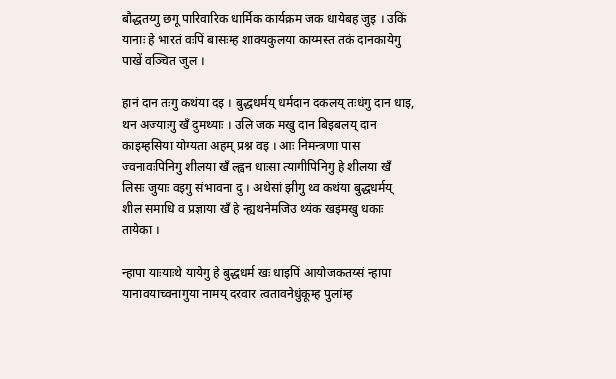बौद्धतय्गु छगू पारिवारिक धार्मिक कार्यक्रम जक धायेबह जुइ । उकिं यानाः हे भारतं वःपिं बासःम्ह शाक्यकुलया काय्मस्त तकं दानकायेगु पाखें वञ्चित जुल ।

हानं दान तःगु कथंया दइ । बुद्धधर्मय् धर्मदान दकलय् तःधंगु दान धाइ, थन अज्याःगु खँ दुमथ्याः । उलि जक मखु दान बिइबलय् दान काइम्हसिया योग्यता अहम् प्रश्न वइ । आः निमन्त्रणा पास ज्वनावःपिनिगु शीलया खँ ल्ह्वन धाःसा त्यागीपिनिगु हे शीलया खँ लिसः जुयाः वइगु संभावना दु । अथेसां झीगु थ्व कथंया बुद्धधर्मय् शील समाधि व प्रज्ञाया खँ हे न्ह्यथनेमजिउ थ्यंक खइमखु धकाः तायेका ।

न्हापा याःयाःथे यायेगु हे बुद्धधर्म खः धाइपिं आयोजकतय्सं न्हापा यानावयाच्वनागुया नामय् दरवार त्वतावनेधुंकूम्ह पुलांम्ह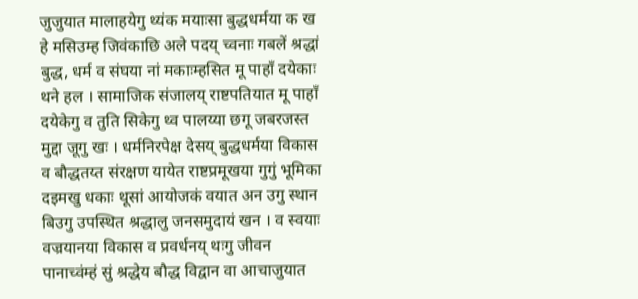जुजुयात मालाहयेगु थ्यंक मयाःसा बुद्धधर्मया क ख हे मसिउम्ह जिवंकाछि अले पदय् च्वनाः गबलें श्रद्धां बुद्ध, धर्म व संघया नां मकाःम्हसित मू पाहाँ दयेकाः थने हल । सामाजिक संजालय् राष्टपतियात मू पाहाँ दयेकेगु व तुति सिकेगु थ्व पालय्या छगू जबरजस्त मुद्दा जूगु खः । धर्मनिरपेक्ष देसय् बुद्धधर्मया विकास व बौद्धतय्त संरक्षण यायेत राष्टप्रमूखया गुगुं भूमिका दइमखु धकाः थूसां आयोजकं वयात अन उगु स्थान बिउगु उपस्थित श्रद्धालु जनसमुदायं खन । व स्वयाः वज्रयानया विकास व प्रवर्धनय् थःगु जीवन पानाच्वंम्हं सुं श्रद्धेय बौद्ध विद्वान वा आचाजुयात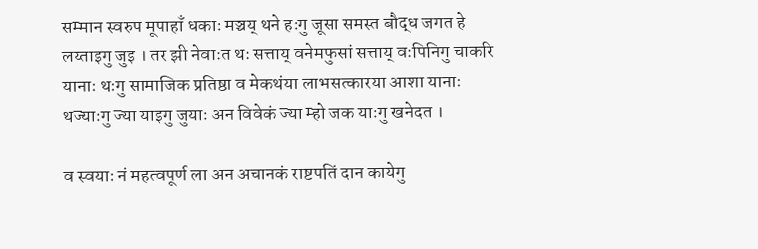सम्मान स्वरुप मूपाहाँ धकाः मञ्चय् थने हःगु जूसा समस्त बौद्ध जगत हे लय्ताइगु जुइ । तर झी नेवाःत थः सत्ताय् वनेमफुसां सत्ताय् वःपिनिगु चाकरि यानाः थःगु सामाजिक प्रतिष्ठा व मेकथंया लाभसत्कारया आशा यानाः थज्याःगु ज्या याइगु जुयाः अन विवेकं ज्या म्हो जक याःगु खनेदत ।

व स्वयाः नं महत्वपूर्ण ला अन अचानकं राष्टपतिं दान कायेगु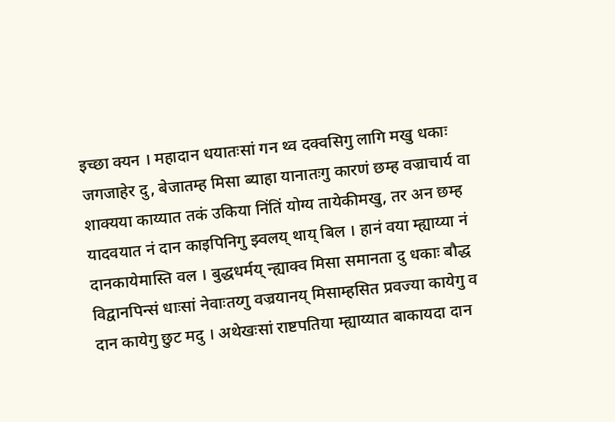इच्छा क्यन । महादान धयातःसां गन थ्व दक्वसिगु लागि मखु धकाः जगजाहेर दु, बेजातम्ह मिसा ब्याहा यानातःगु कारणं छम्ह वज्राचार्य वा शाक्यया काय्यात तकं उकिया निंतिं योग्य तायेकीमखु, तर अन छम्ह यादवयात नं दान काइपिनिगु झ्वलय् थाय् बिल । हानं वया म्ह्याय्या नं दानकायेमास्ति वल । बुद्धधर्मय् न्ह्याक्व मिसा समानता दु धकाः बौद्ध विद्वानपिन्सं धाःसां नेवाःतय्गु वज्रयानय् मिसाम्हसित प्रवज्या कायेगु व दान कायेगु छुट मदु । अथेखःसां राष्टपतिया म्ह्याय्यात बाकायदा दान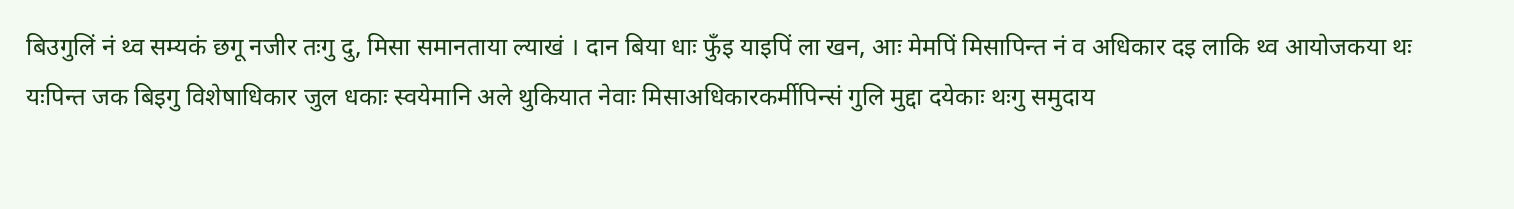बिउगुलिं नं थ्व सम्यकं छगू नजीर तःगु दु, मिसा समानताया ल्याखं । दान बिया धाः फुँइ याइपिं ला खन, आः मेमपिं मिसापिन्त नं व अधिकार दइ लाकि थ्व आयोजकया थः यःपिन्त जक बिइगु विशेषाधिकार जुल धकाः स्वयेमानि अले थुकियात नेवाः मिसाअधिकारकर्मीपिन्सं गुलि मुद्दा दयेकाः थःगु समुदाय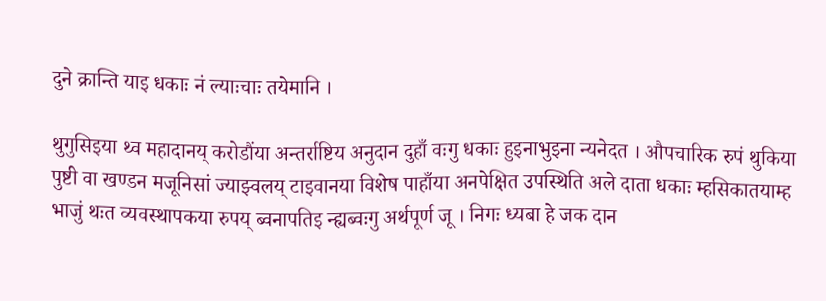दुने क्रान्ति याइ धकाः नं ल्याःचाः तयेमानि ।

थुगुसिइया थ्व महादानय् करोडौंया अन्तर्राष्टिय अनुदान दुहाँ वःगु धकाः हुइनाभुइना न्यनेदत । औपचारिक रुपं थुकिया पुष्टी वा खण्डन मजूनिसां ज्याझ्वलय् टाइवानया विशेष पाहाँया अनपेक्षित उपस्थिति अले दाता धकाः म्हसिकातयाम्ह भाजुं थःत व्यवस्थापकया रुपय् ब्वनापतिइ न्ह्यब्वःगु अर्थपूर्ण जू । निगः ध्यबा हे जक दान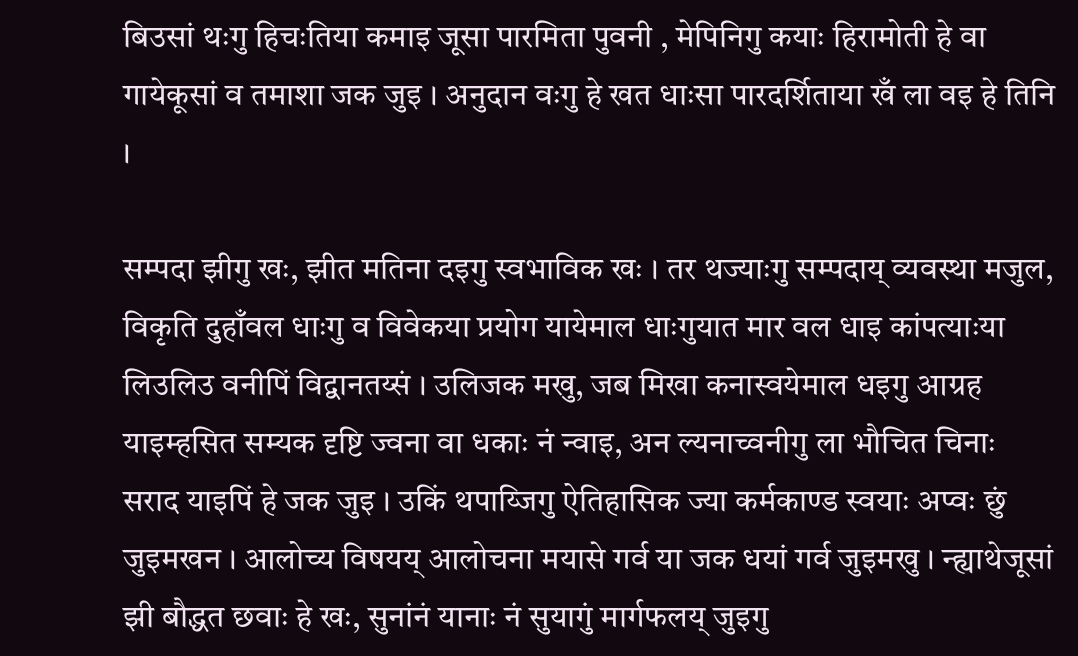बिउसां थःगु हिचःतिया कमाइ जूसा पारमिता पुवनी , मेपिनिगु कयाः हिरामोती हे वा गायेकूसां व तमाशा जक जुइ । अनुदान वःगु हे खत धाःसा पारदर्शिताया खँ ला वइ हे तिनि ।

सम्पदा झीगु खः, झीत मतिना दइगु स्वभाविक खः । तर थज्याःगु सम्पदाय् व्यवस्था मजुल, विकृति दुहाँवल धाःगु व विवेकया प्रयोग यायेमाल धाःगुयात मार वल धाइ कांपत्याःया लिउलिउ वनीपिं विद्वानतय्सं । उलिजक मखु, जब मिखा कनास्वयेमाल धइगु आग्रह याइम्हसित सम्यक दृष्टि ज्वना वा धकाः नं न्वाइ, अन ल्यनाच्वनीगु ला भौचित चिनाः सराद याइपिं हे जक जुइ । उकिं थपाय्जिगु ऐतिहासिक ज्या कर्मकाण्ड स्वयाः अप्वः छुं जुइमखन । आलोच्य विषयय् आलोचना मयासे गर्व या जक धयां गर्व जुइमखु । न्ह्याथेजूसां झी बौद्धत छवाः हे खः, सुनांनं यानाः नं सुयागुं मार्गफलय् जुइगु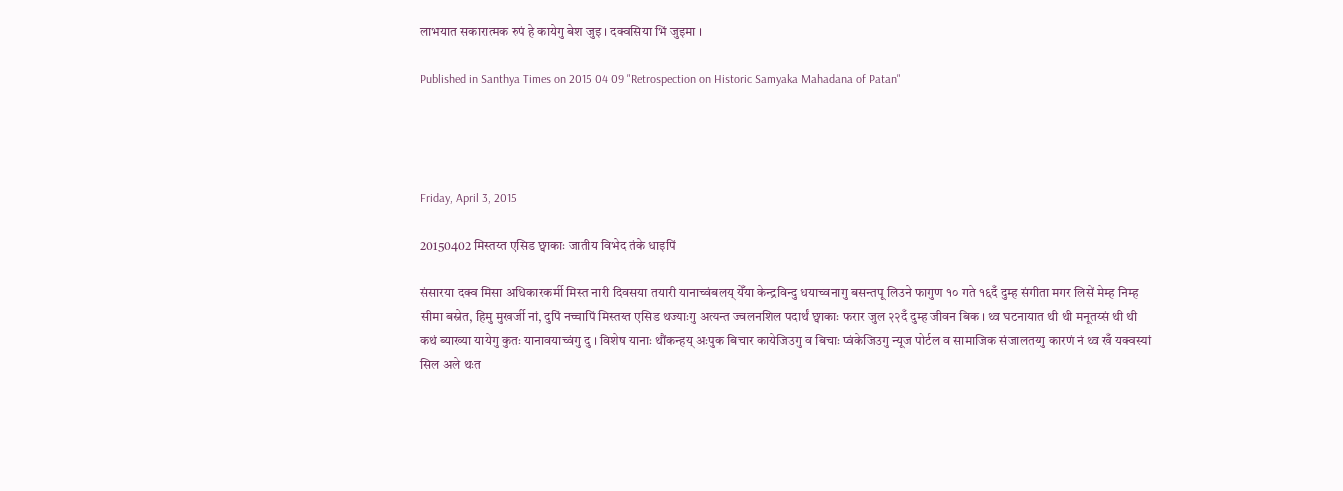लाभयात सकारात्मक रुपं हे कायेगु बेश जुइ । दक्वसिया भिं जुइमा ।

Published in Santhya Times on 2015 04 09 "Retrospection on Historic Samyaka Mahadana of Patan"




Friday, April 3, 2015

20150402 मिस्तय्त एसिड छ्वाकाः जातीय विभेद तंके धाइपिं

संसारया दक्व मिसा अधिकारकर्मी मिस्त नारी दिवसया तयारी यानाच्वंबलय् येँया केन्द्रविन्दु धयाच्वनागु बसन्तपू लिउने फागुण १० गते १६दँ दुम्ह संगीता मगर लिसें मेम्ह निम्ह सीमा बस्नेत, हिमु मुखर्जी नां, दुपिं नच्चापिं मिस्तय्त एसिड थज्याःगु अत्यन्त ज्वलनशिल पदार्थं छ्वाकाः फरार जुल २२दँ दुम्ह जीवन बिक । थ्व घटनायात थी थी मनूतय्सं थी थी कथं ब्याख्या यायेगु कुतः यानावयाच्वंगु दु । विशेष यानाः थौंकन्हय् अःपुक बिचार कायेजिउगु व बिचाः प्वंकेजिउगु न्यूज पोर्टल व सामाजिक संजालतय्गु कारणं नं थ्व खँ यक्वस्यां सिल अले थःत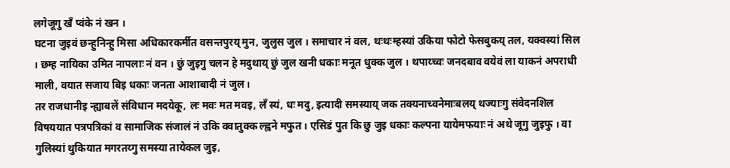लगेजूगु खँ प्वंके नं खन ।
घटना जुइवं छन्हुनिन्हु मिसा अधिकारकर्मीत वसन्तपुरय् मुन, जुलुस जुल । समाचार नं वल, थःथःम्हस्यां उकिया फोटो फेसबुकय् तल, यक्वस्यां सिल । छम्ह नायिका उमित नापलाः नं वन । छुं जुइगु चलन हे मदुथाय् छुं जुल खनी धकाः मनूत धुक्क जुल । थपाय्च्वः जनदबाव वयेवं ला याकनं अपराधी माली, वयात सजाय बिइ धकाः जनता आशाबादी नं जुल ।
तर राजधानीइ न्ह्याबलें संविधान मदयेकू, लः मवः मत मवइ, लँ स्यं, धः मदु, इत्यादी समस्याय् जक तक्यनाच्वनेमाःबलय् थज्याःगु संवेदनशिल विषययात पत्रपत्रिकां व सामाजिक संजालं नं उकि क्वातुक्क ल्ह्वने मफुत । एसिडं पुत कि छु जुइ धकाः कल्पना यायेमफयाः नं अथे जूगु जुइफु । वा गुलिस्यां थुकियात मगरतय्गु समस्या तायेकल जुइ,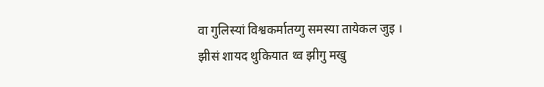वा गुलिस्यां विश्वकर्मातय्गु समस्या तायेकल जुइ । झीसं शायद थुकियात थ्व झीगु मखु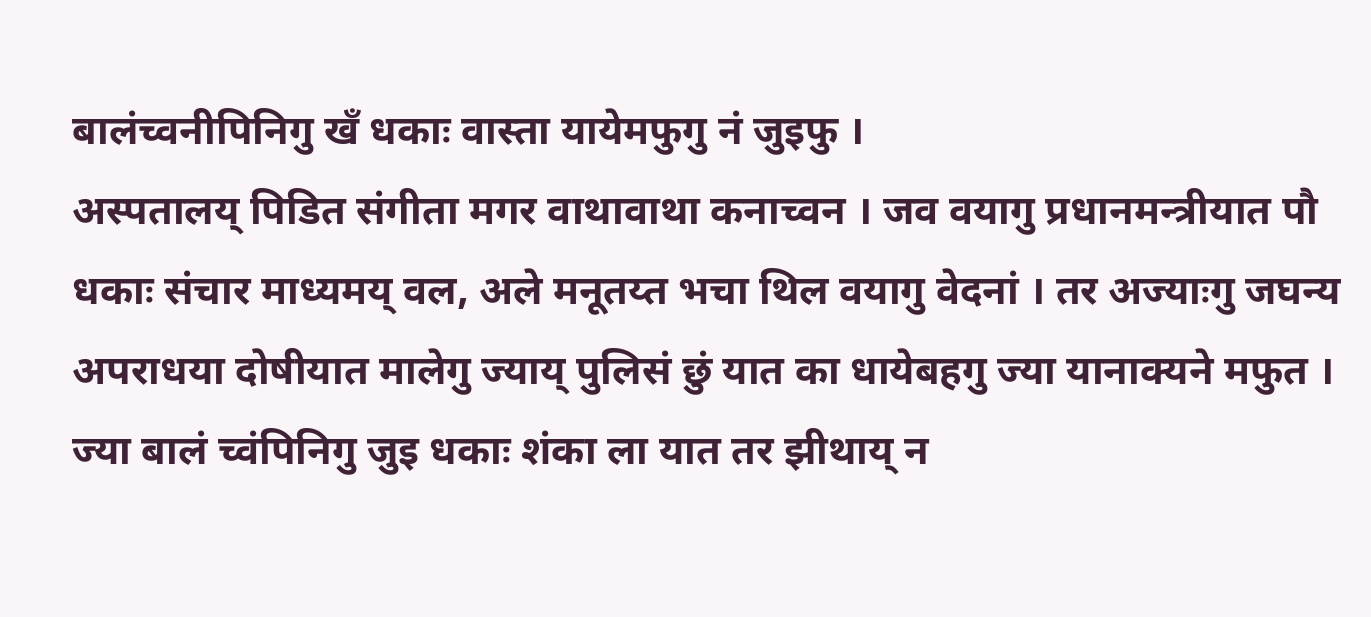बालंच्वनीपिनिगु खँ धकाः वास्ता यायेमफुगु नं जुइफु ।
अस्पतालय् पिडित संगीता मगर वाथावाथा कनाच्वन । जव वयागु प्रधानमन्त्रीयात पौ धकाः संचार माध्यमय् वल, अले मनूतय्त भचा थिल वयागु वेदनां । तर अज्याःगु जघन्य अपराधया दोषीयात मालेगु ज्याय् पुलिसं छुं यात का धायेबहगु ज्या यानाक्यने मफुत । ज्या बालं च्वंपिनिगु जुइ धकाः शंका ला यात तर झीथाय् न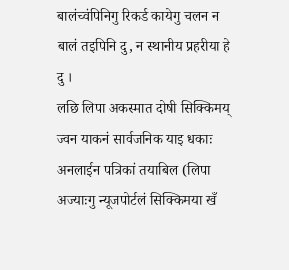बालंच्वंपिनिगु रिकर्ड कायेगु चलन न बालं तइपिनि दु, न स्थानीय प्रहरीया हे दु ।
लछि लिपा अकस्मात दोषी सिक्किमय् ज्वन याकनं सार्वजनिक याइ धकाः अनलाईन पत्रिकां तयाबिल (लिपा अज्याःगु न्यूजपोर्टलं सिक्किमया खँ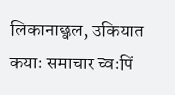लिकानाछ्वल, उकियात कयाः समाचार च्वःपिं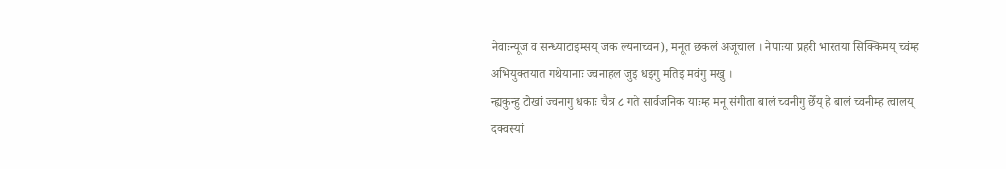नेवाःन्यूज व सन्ध्याटाइम्सय् जक ल्यनाच्वन), मनूत छकलं अजूचाल । नेपाःया प्रहरी भारतया सिक्किमय् च्वंम्ह अभियुक्तयात गथेयानाः ज्वनाहल जुइ धइगु मतिइ मवंगु मखु ।
न्ह्यकुन्हु टोखां ज्वनागु धकाः चैत्र ८ गते सार्वजनिक याःम्ह मनू संगीता बालं च्वनीगु छेँय् हे बालं च्वनीम्ह त्वालय् दक्वस्यां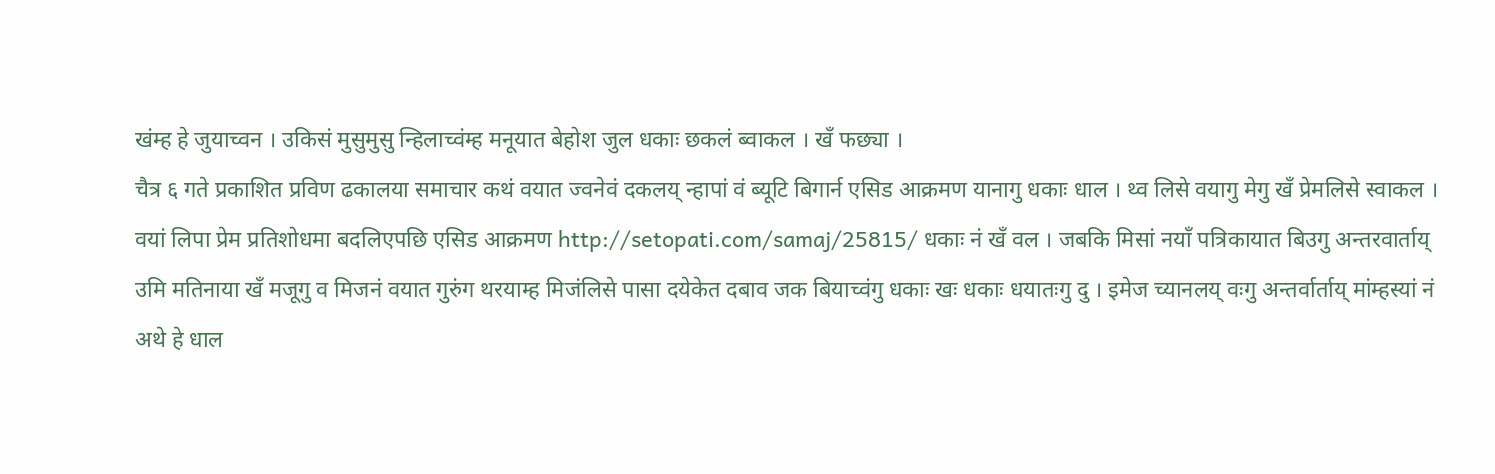खंम्ह हे जुयाच्वन । उकिसं मुसुमुसु न्हिलाच्वंम्ह मनूयात बेहोश जुल धकाः छकलं ब्वाकल । खँ फछ्या ।
चैत्र ६ गते प्रकाशित प्रविण ढकालया समाचार कथं वयात ज्वनेवं दकलय् न्हापां वं ब्यूटि बिगार्न एसिड आक्रमण यानागु धकाः धाल । थ्व लिसे वयागु मेगु खँ प्रेमलिसे स्वाकल ।  वयां लिपा प्रेम प्रतिशोधमा बदलिएपछि एसिड आक्रमण http://setopati.com/samaj/25815/ धकाः नं खँ वल । जबकि मिसां नयाँ पत्रिकायात बिउगु अन्तरवार्ताय् उमि मतिनाया खँ मजूगु व मिजनं वयात गुरुंग थरयाम्ह मिजंलिसे पासा दयेकेत दबाव जक बियाच्वंगु धकाः खः धकाः धयातःगु दु । इमेज च्यानलय् वःगु अन्तर्वार्ताय् मांम्हस्यां नं अथे हे धाल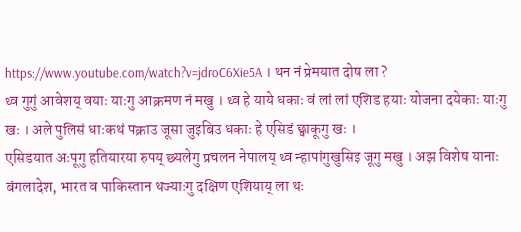https://www.youtube.com/watch?v=jdroC6Xie5A । थन नं प्रेमयात दोष ला ?
थ्व गुगुं आवेशय् वयाः याःगु आक्रमण नं मखु । थ्व हे याये धकाः वं लां लां एशिड हयाः योजना दयेकाः याःगु खः । अले पुलिसं धाःकथं पक्राउ जूसा जुइबिउ धकाः हे एसिडं छ्वाकूगु खः ।
एसिडयात अःपूगु हतियारया रुपय् छ्यलेगु प्रचलन नेपालय् थ्व न्हापांगुखुसिइ जूगु मखु । अझ विशेष यानाः बंगलादेश, भारत व पाकिस्तान थज्याःगु दक्षिण एशियाय् ला थः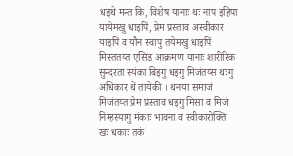धइथे मन्त कि, विशेष यानाः थः नाप इहिपा यायेमखु धाइपिं, प्रेम प्रस्ताव अस्वीकार याइपिं व यौन स्वापु तयेमखु धाइपिं मिस्ततय्त एसिड आक्रमण यानाः शारीरिक सुन्दरता स्यंका बिइगु धइगु मिजंतय्स थःगु अधिकार थें तायेकी । थनया समाजं मिजंतय्त प्रेम प्रस्ताव धइगु मिसा व मिजं निम्हस्यागु मंकाः भावना व स्वीकारोक्ति खः धकाः तकं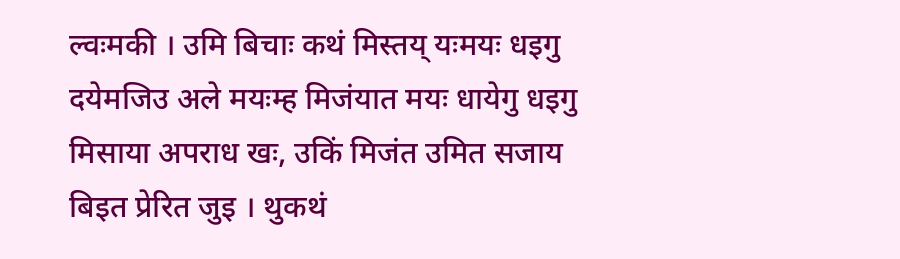ल्वःमकी । उमि बिचाः कथं मिस्तय् यःमयः धइगु दयेमजिउ अले मयःम्ह मिजंयात मयः धायेगु धइगु मिसाया अपराध खः, उकिं मिजंत उमित सजाय बिइत प्रेरित जुइ । थुकथं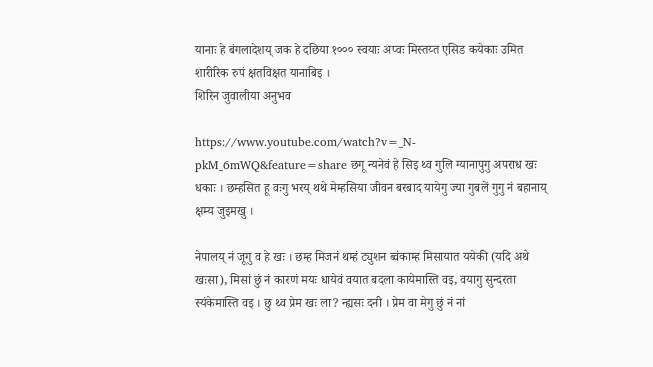यानाः हे बंगलादेशय् जक हे दछिया १००० स्वयाः अप्वः मिस्तय्त एसिड कयेकाः उमित शारीरिक रुपं क्षतविक्षत यानाबिइ ।
शिरिन जुवालीया अनुभव

https://www.youtube.com/watch?v=_N-pkM_6mWQ&feature=share छगू न्यनेवं हे सिइ थ्व गुलि ग्यानापुगु अपराध खः धकाः । छम्हसित हू वःगु भरय् थथे मेम्हसिया जीवन बरबाद यायेगु ज्या गुबलें गुगु नं बहानाय् क्षम्य जुइमखु ।

नेपालय् नं जूगु व हे खः । छम्ह मिजनं थम्हं ट्युशन ब्वंकाम्ह मिसायात ययेकी (यदि अथे खःसा), मिसां छुं नं कारणं मयः धायेवं वयात बदला कायेमास्ति वइ, वयागु सुन्दरता स्यंकेमास्ति वइ । छु थ्व प्रेम खः ला? न्ह्यसः दनी । प्रेम वा मेगु छुं नं नां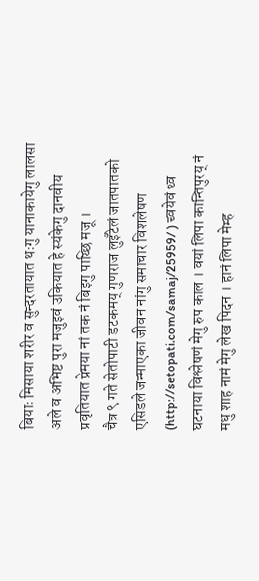बियाः मिसाया शरीर व सुन्दरतायात थःगु यानाकायेगु लालसा अले व अभिष्ट पुरा मजुइवं उकियात हे स्यंकेगु दानवीय प्रवृतियात प्रेमया नां तक नं बिइगु पाय्छि मजू ।
चैत्र ९ गते सेतोपाटी डटकमय् गुणराज लुइँटेलं जातपातको एसिडले जन्माएका जीवन नांगु समाचार विशलेषण (http://setopati.com/samaj/25959/ ) च्वयेवं थ्व घटनाया विश्लेषणं मेगु रुप काल । वयां लिपा कान्तिपुरय् नं मधु शाह नामं मेगु लेख पिदन । हानं लिपा मेम्ह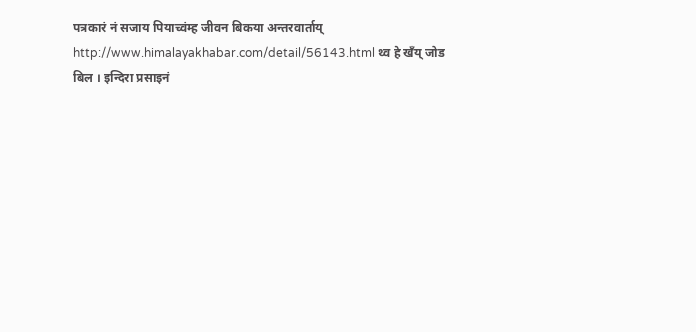पत्रकारं नं सजाय पियाच्वंम्ह जीवन बिकया अन्तरवार्ताय् http://www.himalayakhabar.com/detail/56143.html थ्व हे खँय् जोड बिल । इन्दिरा प्रसाइनं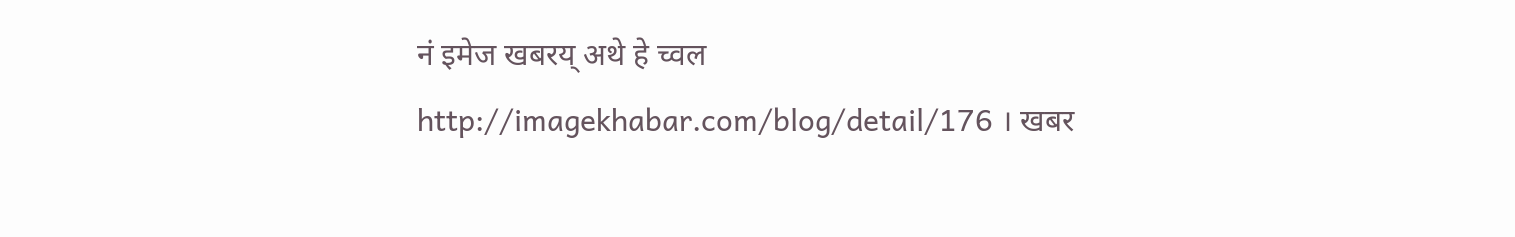नं इमेज खबरय् अथे हे च्वल http://imagekhabar.com/blog/detail/176 । खबर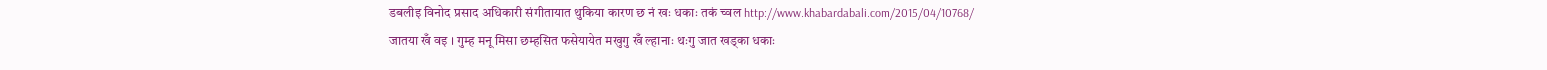डबलीइ विनोद प्रसाद अधिकारी संगीतायात थुकिया कारण छ नं खः धकाः तकं च्वल http://www.khabardabali.com/2015/04/10768/
जातया खँ वइ । गुम्ह मनू मिसा छम्हसित फसेयायेत मखुगु खँ ल्हानाः थःगु जात खड्का धकाः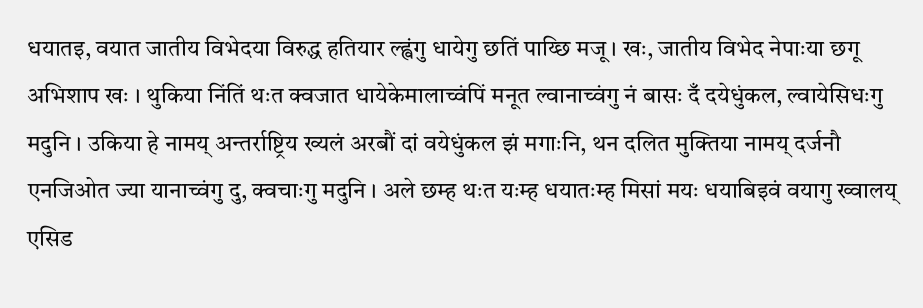धयातइ, वयात जातीय विभेदया विरुद्ध हतियार ल्ह्वंगु धायेगु छतिं पाय्छि मजू । खः, जातीय विभेद नेपाःया छगू अभिशाप खः । थुकिया निंतिं थःत क्वजात धायेकेमालाच्वंपिं मनूत ल्वानाच्वंगु नं बासः दँ दयेधुंकल, ल्वायेसिधःगु मदुनि । उकिया हे नामय् अन्तर्राष्ट्रिय ख्यलं अरबौं दां वयेधुंकल झं मगाःनि, थन दलित मुक्तिया नामय् दर्जनौ एनजिओत ज्या यानाच्वंगु दु, क्वचाःगु मदुनि । अले छम्ह थःत यःम्ह धयातःम्ह मिसां मयः धयाबिइवं वयागु ख्वालय् एसिड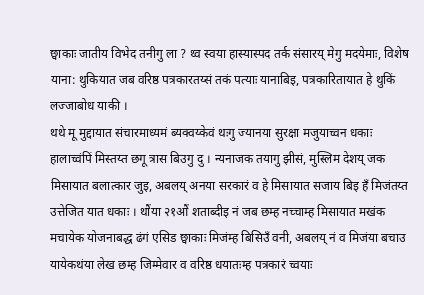छ्वाकाः जातीय विभेद तनीगु ला ? थ्व स्वया हास्यास्पद तर्क संसारय् मेगु मदयेमाः, विशेष याना: थुकियात जब वरिष्ठ पत्रकारतय्सं तकं पत्याः यानाबिइ, पत्रकारितायात हे थुकिं लज्जाबोध याकी ।
थथे मू मुद्दायात संचारमाध्यमं ब्यक्वय्केवं थःगु ज्यानया सुरक्षा मजुयाच्वन धकाः हालाच्वंपिं मिस्तय्त छगू त्रास बिउगु दु । न्यनाजक तयागु झीसं, मुस्लिम देशय् जक मिसायात बलात्कार जुइ, अबलय् अनया सरकारं व हे मिसायात सजाय बिइ हँ मिजंतय्त उत्तेजित यात धकाः । थौंया २१औं शताब्दीइ नं जब छम्ह नच्चाम्ह मिसायात मखंक मचायेक योजनाबद्ध ढंगं एसिड छ्वाकाः मिजंम्ह बिसिउँ वनी, अबलय् नं व मिजंया बचाउ यायेकथंया लेख छम्ह जिम्मेवार व वरिष्ठ धयातःम्ह पत्रकारं च्वयाः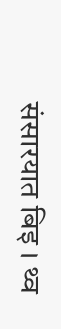संसारयात बिइ । थ्व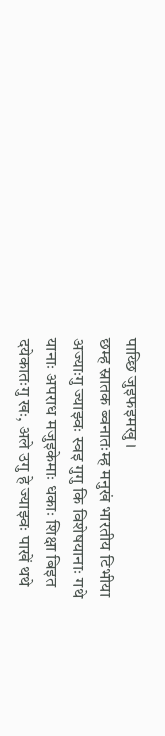पाय्छि जुइफइमखु ।
छम्ह स्नातक ब्वनातःम्ह मनुखं भारतीय टिभीया अज्याःगु ज्याझ्वः स्वइ गुगु कि विशेषयानाः गथे यानाः अपराध मजुइकेमाः धकाः शिक्षा बिइत दयेकातःगु खः, अले उगु हे ज्याझ्वः पाखें थथे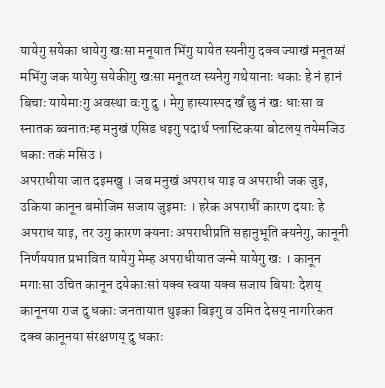यायेगु सयेका धायेगु खःसा मनूयात भिंगु यायेत स्यनीगु दक्व ज्याखं मनूतय्सं मभिंगु जक यायेगु सयेकीगु खःसा मनूतय्त स्यनेगु गथेयानाः धकाः हे नं हानं बिचाः यायेमाःगु अवस्था वःगु दु । मेगु हास्यास्पद खँ छु नं खः धाःसा व स्नातक ब्वनातःम्ह मनुखं एसिड धइगु पदार्थ प्लास्टिकया बोटलय् तयेमजिउ धकाः तकं मसिउ ।
अपराधीया जात दइमखु । जब मनुखं अपराध याइ व अपराधी जक जुइ, उकिया कानून बमोजिम सजाय जुइमाः । हरेक अपराधीं कारण दयाः हे अपराध याइ, तर उगु कारण क्यनाः अपराधीप्रति सहानुभूति क्यनेगु, कानूनी निर्णययात प्रभावित यायेगु मेम्ह अपराधीयात जन्मे यायेगु खः । कानून मगाःसा उचित कानून दयेकाःसां यक्व स्वया यक्व सजाय बियाः देशय् कानूनया राज दु धकाः जनतायात थुइका बिइगु व उमित देसय् नागरिकत दक्व कानूनया संरक्षणय् दु धकाः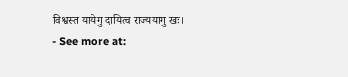विश्वस्त यायेगु दायित्व राज्ययागु खः।
- See more at: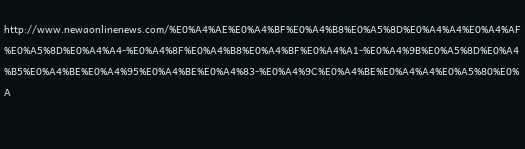http://www.newaonlinenews.com/%E0%A4%AE%E0%A4%BF%E0%A4%B8%E0%A5%8D%E0%A4%A4%E0%A4%AF%E0%A5%8D%E0%A4%A4-%E0%A4%8F%E0%A4%B8%E0%A4%BF%E0%A4%A1-%E0%A4%9B%E0%A5%8D%E0%A4%B5%E0%A4%BE%E0%A4%95%E0%A4%BE%E0%A4%83-%E0%A4%9C%E0%A4%BE%E0%A4%A4%E0%A5%80%E0%A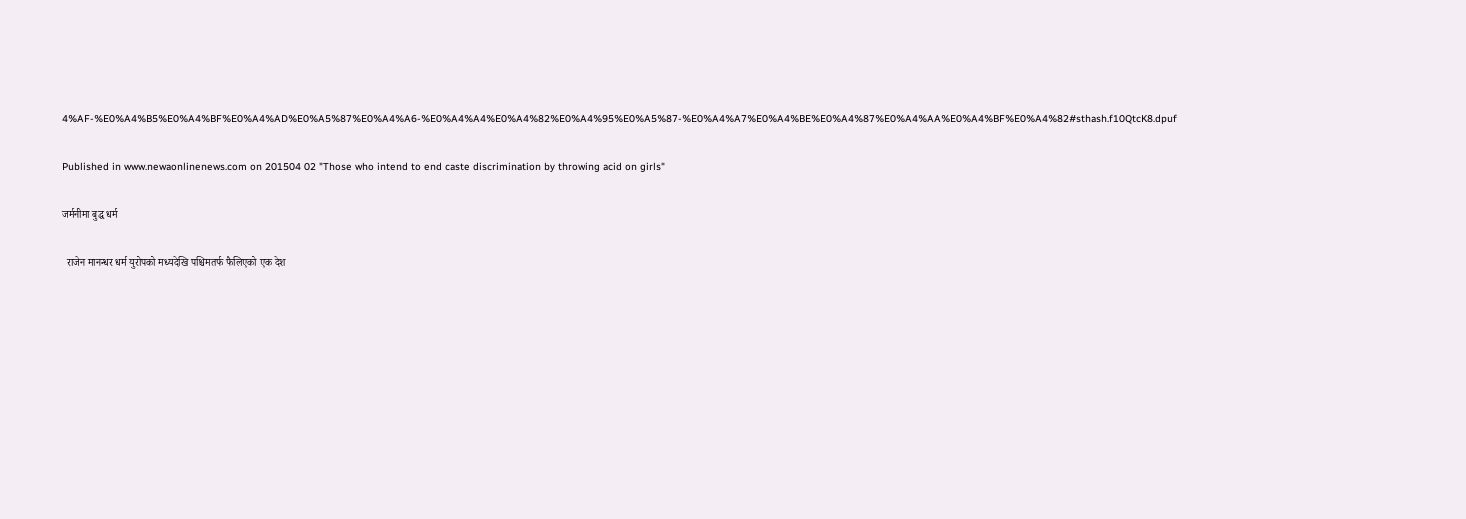4%AF-%E0%A4%B5%E0%A4%BF%E0%A4%AD%E0%A5%87%E0%A4%A6-%E0%A4%A4%E0%A4%82%E0%A4%95%E0%A5%87-%E0%A4%A7%E0%A4%BE%E0%A4%87%E0%A4%AA%E0%A4%BF%E0%A4%82#sthash.f10QtcK8.dpuf

Published in www.newaonlinenews.com on 201504 02 "Those who intend to end caste discrimination by throwing acid on girls"

जर्मनीमा बुद्ध धर्म

  राजेन मानन्धर धर्म युरोपको मध्यदेखि पश्चिमतर्फ फैलिएको एक देश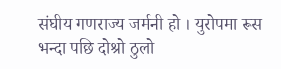संघीय गणराज्य जर्मनी हो । युरोपमा रूस भन्दा पछि दोश्रो ठुलो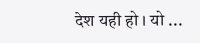देश यही हो । यो ...